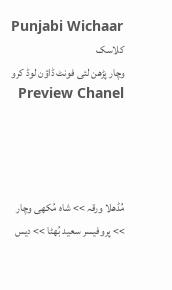Punjabi Wichaar
کلاسک
وچار پڑھن لئی فونٹ ڈاؤن لوڈ کرو Preview Chanel




مُڈھلا ورقہ >> شاہ مُکھی وچار >> پروفیسر سعید بُھٹا >> دیس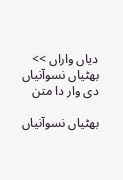دیاں واراں >> بھٹیاں نسوآنیاں دی وار دا متن

بھٹیاں نسوآنیاں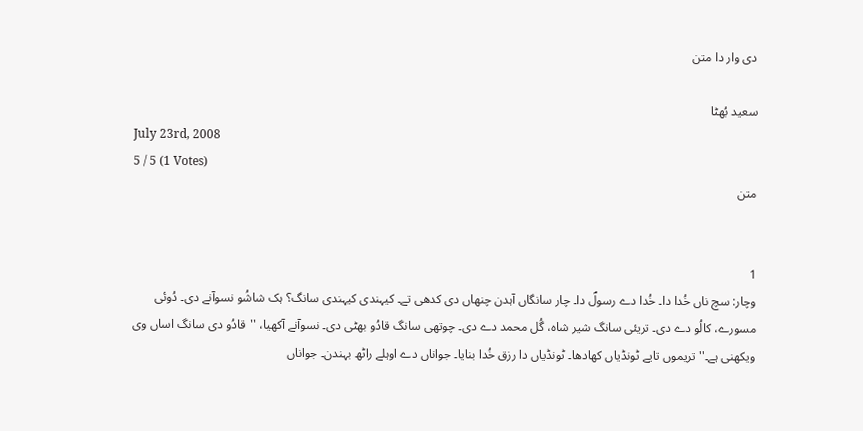دی وار دا متن

سعید بُھٹا
July 23rd, 2008
5 / 5 (1 Votes)
متن


1
وچار: سچ ناں خُدا دا۔ خُدا دے رسولؐ دا۔ چار سانگاں آہدن چنھاں دی کدھی تے۔ کیہندی کیہندی سانگ؟ ہک شاشُو نسوآنے دی۔ دُوئی مسورے، کالُو دے دی۔ تریئی سانگ شیر شاہ، گُل محمد دے دی۔ چوتھی سانگ قادُو بھٹی دی۔ نسوآنے آکھیا، ''قادُو دی سانگ اساں وی ویکھنی ہے۔'' تریموں تایے ٹونڈیاں کھادھا۔ ٹونڈیاں دا رزق خُدا بنایا۔ جواناں دے اوہلے راٹھ بہندن۔ جواناں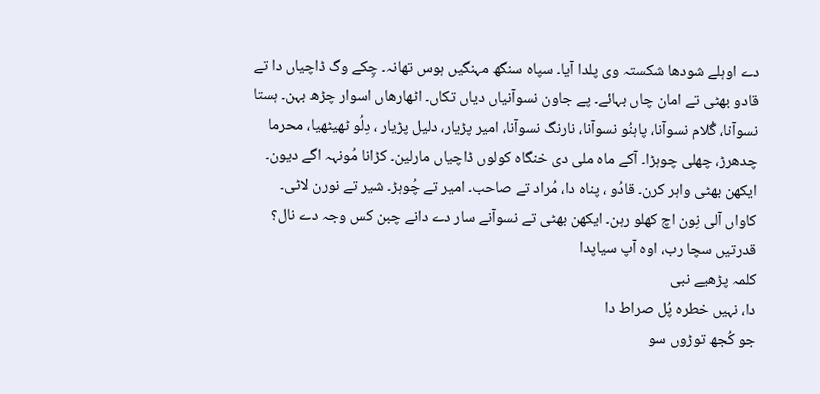دے اوہلے شودھا شکستہ وی پلدا آیا۔ سپاہ سنگھ مہنگیں ہوس تھانہ۔ چِکے وگ ڈاچیاں دا تے قادو بھٹی تے امان چاں بہائے۔ پے جاون نسوآنیاں دیاں تکاں۔ اٹھارھاں اسوار چڑھ بہن۔ ہستا نسوآنا، گُلام نسوآنا، پاہنُو نسوآنا، نارنگ نسوآنا، امیر پڑیار، دلیل پڑیار ، دِلُو ٹھیٹھیا، محرما چدھرڑ، چھلی چوہڑا۔ آکے ماہ ملی دی خنگاہ کولوں ڈاچیاں مارلین۔ کڑانا مُونہہ اگے دیون۔ ایکھن بھٹی واہر کرن۔ قادُو ، پناہ دا، مُراد تے صاحب۔ امیر تے چُوہڑ۔ شیر تے نورن لاٹی۔ کاواں آلی نِون اچ کھلو رہن۔ ایکھن بھٹی تے نسوآنے سار دے دانے چبن کس وجہ دے نال؟
قدرتیں سچا رب، اوہ آپ سیاپدا
کلمہ پڑھیے نبی
دا، نہیں خطرہ پُل صراط دا
جو کُجھ توڑوں سو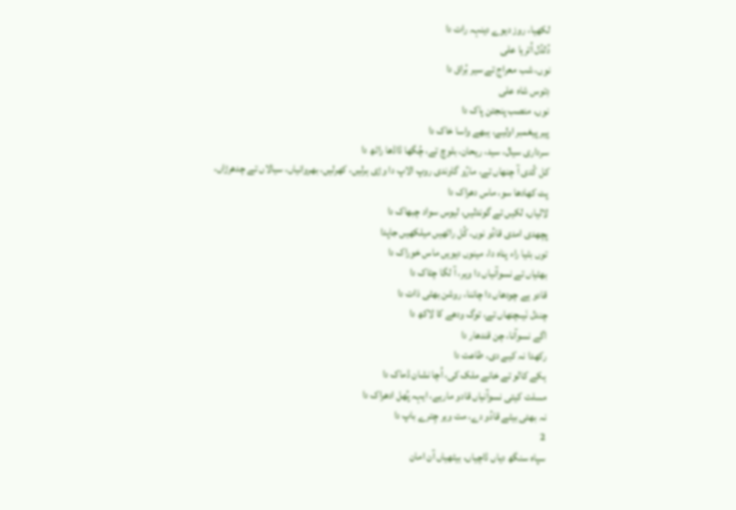لکھیا، روز دیوے دینہہ رات دا
دُلدُل اُتریا علی
نوں، شب معراج تے سیر بُراق دا
دِتوس شاہ علی
نوں، منصب پنجتن پاک دا
پیر پیغمبر اولیے، ہبھے واسا خاک دا
سرداری سیال، سید، ریحان، بلوچ تے، چُگھا ڈاڈھا راٹھ دا
کل کُدی آ چنھاں تے، مارُو گاوندی روپ الاپ دا وڑی ہرلیں، کھرلیں، بھروانیاں، سیالاں تے چدھرڑاں،
پٹ کھادھا سو، ماس دھراک دا
لالیاں، لکیں تے گوندلیں، لیوس سواد چبھاک دا
پچھدی امدی قادُو نوں، کُل راٹھیں میلکھیں جاپدا
توں بٹیا راء پناہ دا، مینوں دیویں ماس خوراک دا
بھٹیاں تے نسوآنیاں دا ویر، آ لگا چٹاک دا
قادو ہے چودھاں دا چاننا، روشن بھٹی ذات دا
چندل نَیںچنھاں تے، توگ ودھے کا لاکھ دا
اگے نسوآنا، چن قندھار دا
رکھدا نہ کیے دی، طاعت دا
ہکے کالو تے خانے ملک کی، اُچا نشان ڈماک دا
مسلت کیتی نسوآنیاں قادو ماریے، ایہہ پُھل ادھراک دا
نہ بھئی بیٹے قادُو دے، مت ویر چِترے باپ دا
2
سپاہ سنگھ دیاں ڈاچیاں، بیٹھیاں آن امان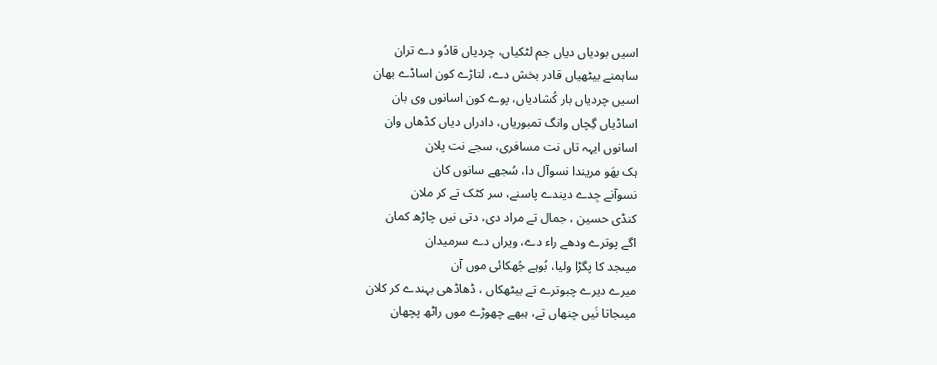اسیں بودیاں دیاں جم لٹکیاں، چردیاں قادُو دے تران
ساہمنے بیٹھیاں قادر بخش دے، لتاڑے کون اساڈے بھان
اسیں چردیاں بار کُشادیاں، پوے کون اسانوں وی بان
اساڈیاں گِچاں وانگ تمبوریاں، دادراں دیاں کڈھاں وان
اسانوں ایہہ تاں نت مسافری، سجے نت پلان
ہک بھَو مریندا نسوآل دا، سُجھے سانوں کان
نسوآنے جِدے دیندے پاسنے، سر کٹک تے کر ملان
کنڈی حسین ، جمال تے مراد دی، دتی نیں چاڑھ کمان
اگے پوترے ودھے راء دے، ویراں دے سرمیدان
میںجد کا پگڑا ولیا، بُوہے جُھکائی موں آن
میرے دیرے چبوترے تے بیٹھکاں ، ڈھاڈھی بہندے کر کلان
میںجاتا نَیں چنھاں تے، ہبھے چھوڑے موں راٹھ پچھان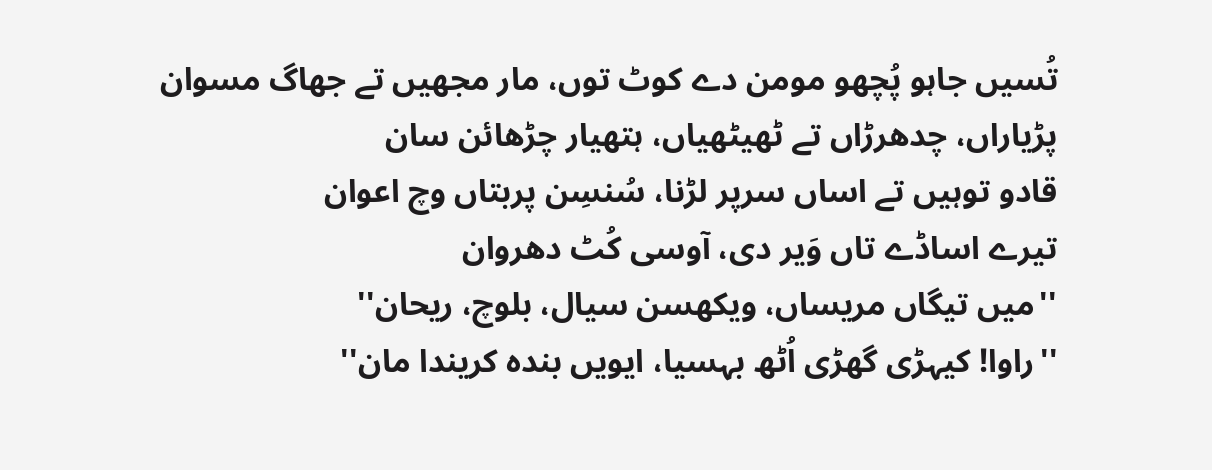تُسیں جاہو پُچھو مومن دے کوٹ توں، مار مجھیں تے جھاگ مسوان
پڑیاراں، چدھرڑاں تے ٹھیٹھیاں، ہتھیار چڑھائن سان
قادو توہیں تے اساں سرپر لڑنا، سُنسِن پربتاں وچ اعوان
تیرے اساڈے تاں وَیر دی، آوسی کُٹ دھروان
''میں تیگاں مریساں، ویکھسن سیال، بلوچ، ریحان''
''راوا! کیہڑی گھڑی اُٹھ بہسیا، ایویں بندہ کریندا مان''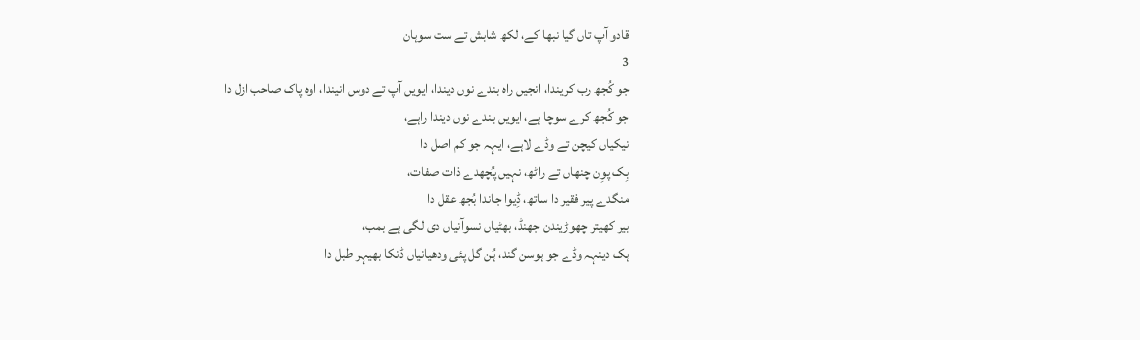قادو آپ تاں گیا نبھا کے، لکھ شابش تے ست سوہان
3
جو کُجھ رب کریندا، انجیں راہ بندے نوں دیندا، ایویں آپ تے دوس انیندا، اوہ پاک صاحب ازل دا
جو کُجھ کرے سوچا ہے، ایویں بندے نوں دیندا راہے،
نیکیاں کیچن تے وڈے لاہے، ایہہ جو کم اصل دا
بِک پوِن چنھاں تے راٹھ، نہیں پُچھدے ذات صفات،
منگدے پیر فقیر دا ساتھ، ڈِیوا جاندا بُجھ عقل دا
بیر کھیتر چھوڑیندن جھنڈ، بھٹیاں نسوآنیاں دی لگی ہے بمب،
ہک دینہہ وڈے جو ہوسن گند، ہُن گل پئی ودھیانیاں ڈنکا بھیہر طبل دا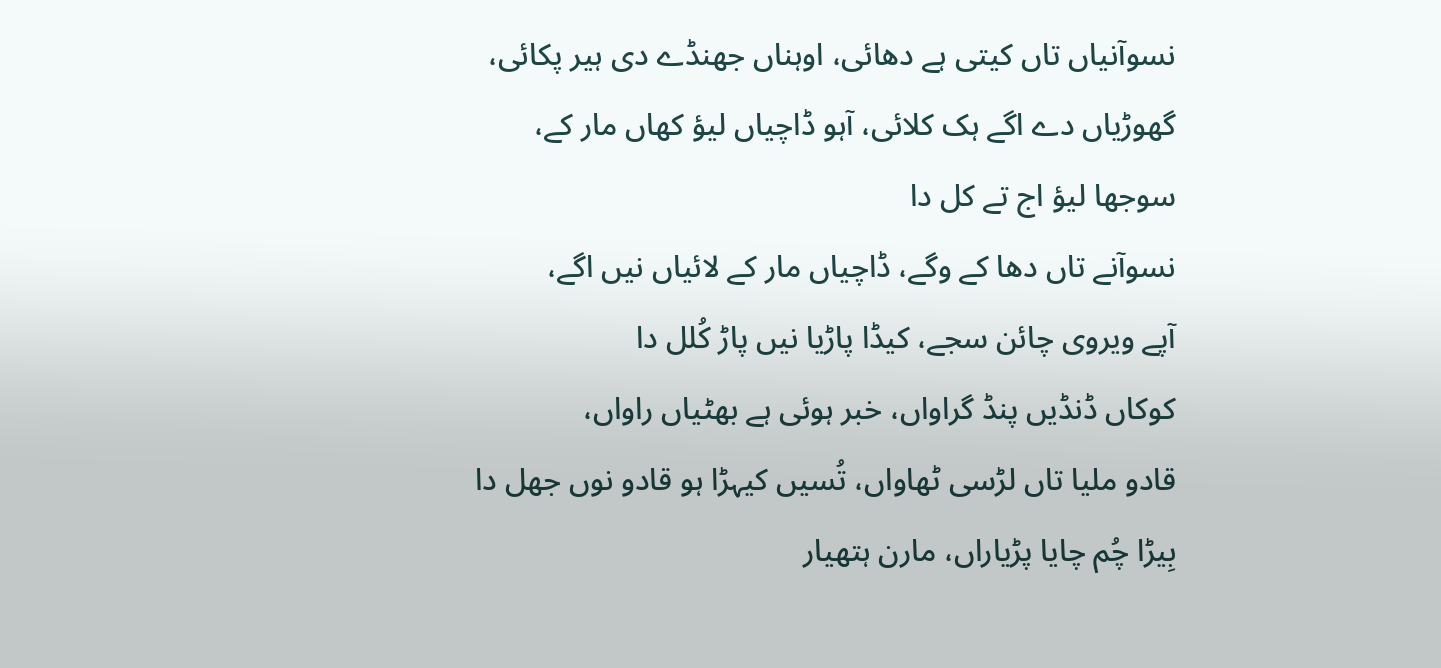نسوآنیاں تاں کیتی ہے دھائی، اوہناں جھنڈے دی ہیر پکائی،
گھوڑیاں دے اگے ہک کلائی، آہو ڈاچیاں لیؤ کھاں مار کے،
سوجھا لیؤ اج تے کل دا
نسوآنے تاں دھا کے وگے، ڈاچیاں مار کے لائیاں نیں اگے،
آپے ویروی چائن سجے، کیڈا پاڑیا نیں پاڑ کُلل دا
کوکاں ڈنڈیں پنڈ گراواں، خبر ہوئی ہے بھٹیاں راواں،
قادو ملیا تاں لڑسی ٹھاواں، تُسیں کیہڑا ہو قادو نوں جھل دا
بِیڑا چُم چایا پڑیاراں، مارن ہتھیار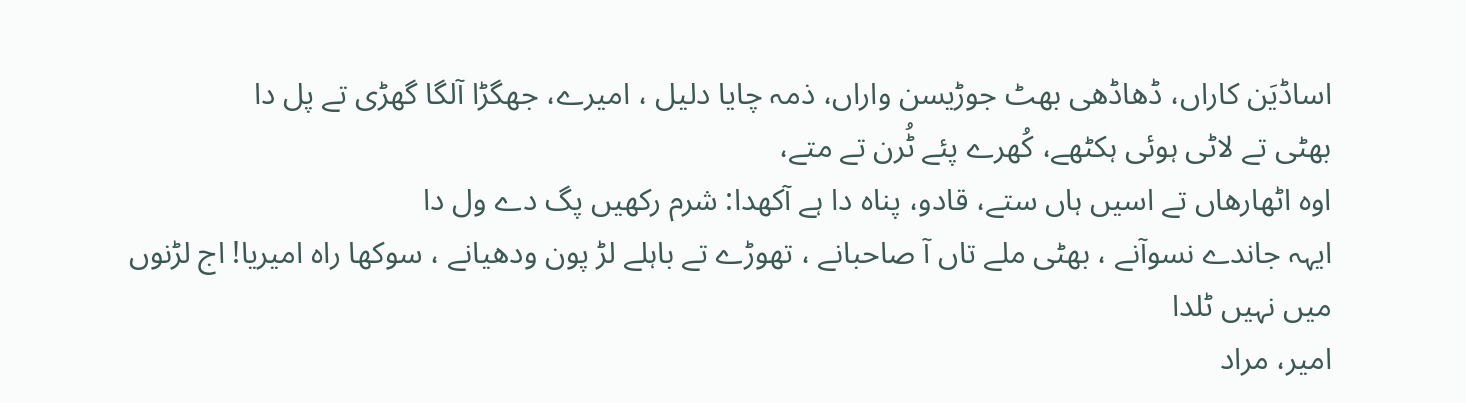اساڈیَن کاراں، ڈھاڈھی بھٹ جوڑیسن واراں، ذمہ چایا دلیل ، امیرے، جھگڑا آلگا گھڑی تے پل دا
بھٹی تے لاٹی ہوئی ہکٹھے، کُھرے پئے ٹُرن تے متے،
اوہ اٹھارھاں تے اسیں ہاں ستے، قادو، پناہ دا ہے آکھدا: شرم رکھیں پگ دے ول دا
ایہہ جاندے نسوآنے ، بھٹی ملے تاں آ صاحبانے ، تھوڑے تے باہلے لڑ پون ودھیانے ، سوکھا راہ امیریا! اج لڑنوں میں نہیں ٹلدا
امیر، مراد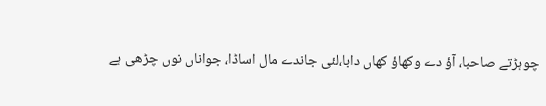چوہڑتے صاحبا، آؤ دے وکھاؤ کھاں دابا،لئی جاندے مال اساڈا، جواناں نوں چڑھی ہے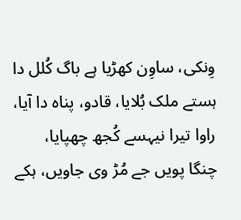وِنکی، ساوِن کھڑیا ہے باگ کُلل دا
ہستے ملک بُلایا، قادو، پناہ دا آیا، راوا تیرا نیہسے کُجھ چھپایا،
چنگا پویں جے مُڑ وی جاویں، ہکے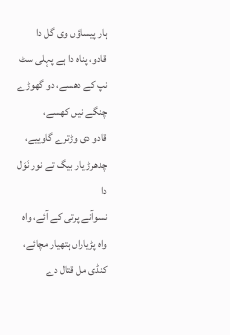ہار پیساؤں وی گل دا
قادو، پناہ دا ہے پہلی سٹ نپ کے دھسے، دو گھوڑے چنگے نیں کھسے،
قادو دی وڑترے گاوییے، چدھرڑ یار بیگ تے نور نَوَل دا
نسوآنے پرتی کے آئے، واہ واہ پڑیاراں ہتھیار مچائے،
کنڈی مل قتال دے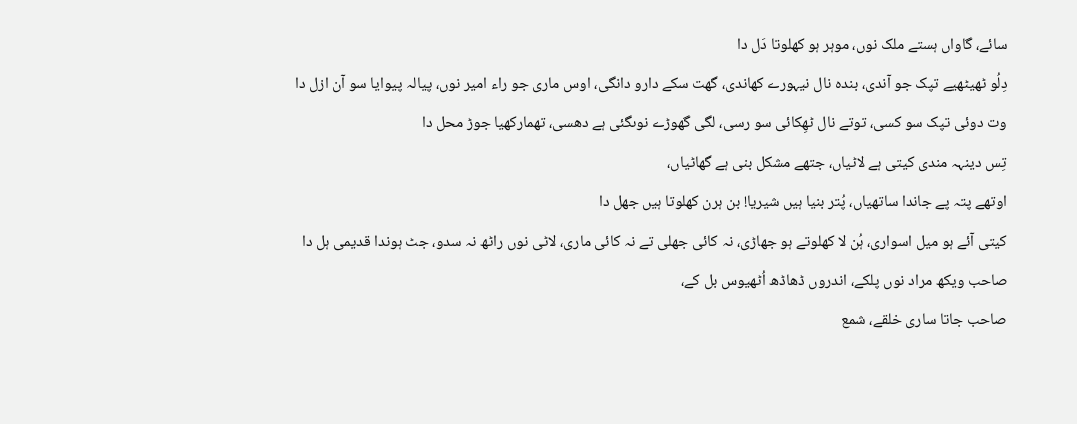سائے، گاواں ہستے ملک نوں، موہر ہو کھلوتا دَل دا
دِلُو ٹھیٹھیے تپک جو آندی، بندہ نال نیہورے کھاندی، گھت سکے دارو دانگی، اوس ماری جو راء امیر نوں، پیالہ پیوایا سو آن ازل دا
وت دوئی تپک سو کسی، توتے نال ٹھِکائی سو رسی، لگی گھوڑے نوںگئی ہے دھسی، تھمارکھیا جوڑ محل دا
تِس دینہہ مندی کیتی ہے لاٹیاں، جتھے مشکل بنی ہے گھاٹیاں،
اوتھے پتہ پے جاندا ساتھیاں، پُتر بنیا ہیں شیریا! بن ہرن کھلوتا ہیں جھل دا
کیتی آئے ہو میل اسواری، ہُن لا کھلوتے ہو جھاڑی، نہ کائی جھلی تے نہ کائی ماری، لاٹی نوں راٹھ نہ سدو، جٹ ہوندا قدیمی ہل دا
صاحب ویکھ مراد نوں پلکے، اندروں ڈھاڈھ اُٹھیوس بل کے،
صاحب جاتا ساری خلقے، شمع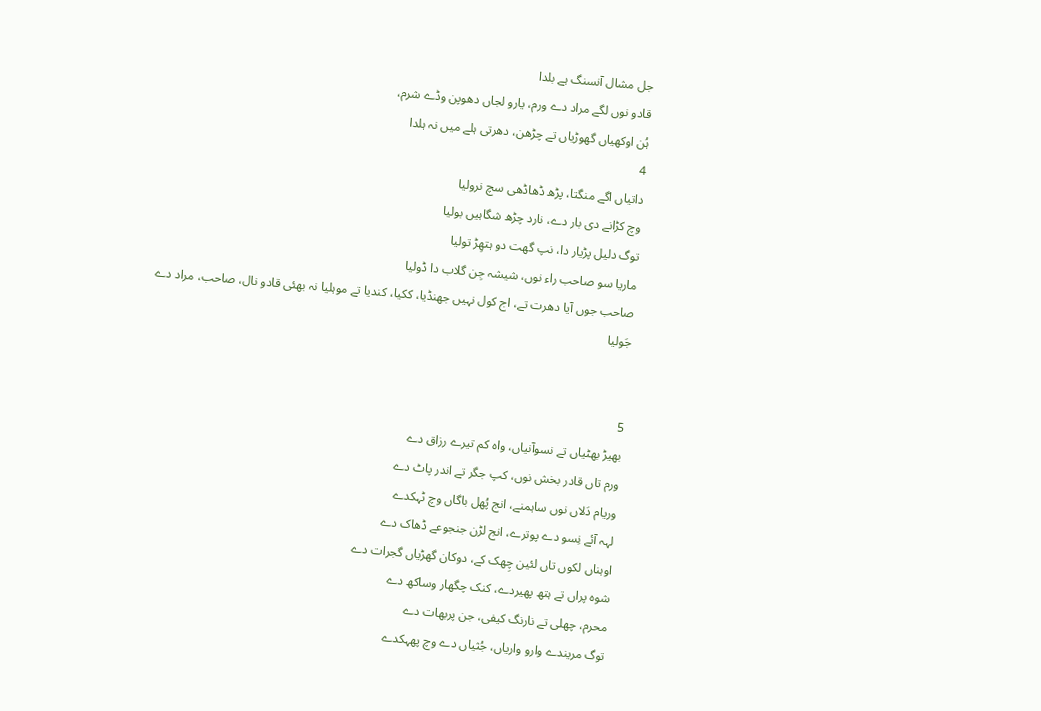جل مشال آنسنگ ہے بلدا
قادو نوں لگے مراد دے ورم، یارو لجاں دھوپن وڈے شرم،
ہُن اوکھیاں گھوڑیاں تے چڑھن، دھرتی ہلے میں نہ ہلدا
4
داتیاں اگے منگتا، پڑھ ڈھاڈھی سچ نرولیا
وچ کڑانے دی بار دے، نارد چڑھ شگاہیں بولیا
توگ دلیل پڑیار دا، نپ گھت دو ہتھِڑ تولیا
ماریا سو صاحب راء نوں، شیشہ جِن گلاب دا ڈولیا
صاحب جوں آیا دھرت تے، اج کول نہیں جھنڈیا، ککیا، کندیا تے موہلیا نہ بھئی قادو نال، صاحب، مراد دے جَولیا


5
بھیڑ بھٹیاں تے نسوآنیاں، واہ کم تیرے رزاق دے
ورم تاں قادر بخش نوں، کپ جگر تے اندر پاٹ دے
وریام دَلاں نوں ساہمنے، انج پُھل باگاں وچ ٹہکدے
لہہ آئے نِسو دے پوترے، انج لڑن جنجوعے ڈھاک دے
اوہناں لکوں تاں لئین چِھک کے، دوکان گھڑیاں گجرات دے
شوہ پراں تے ہتھ پھیردے، کنک چگھار وساکھ دے
محرم، چھلی تے نارنگ کیفی، جن پربھات دے
توگ مریندے وارو واریاں، جُثیاں دے وچ پھہکدے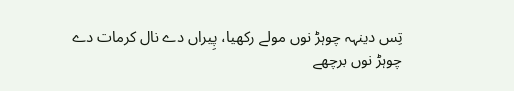تِس دینہہ چوہڑ نوں مولے رکھیا، پِیراں دے نال کرمات دے
چوہڑ نوں برچھے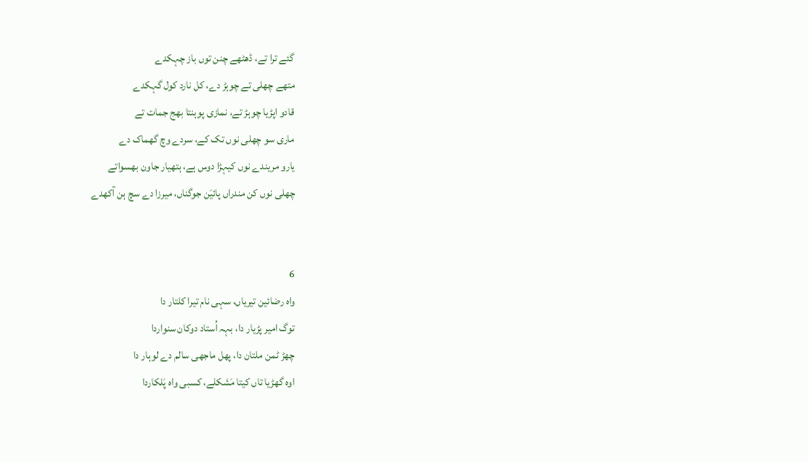گئے ترا تے، ڈھٹھے چنن توں باز چہکدے
متھے چھلی تے چوہڑ دے، کل نارد کول گہکدے
قادو اپڑیا چوہڑ تے، نمازی پوہنتا بھج جمات تے
ماری سو چھلی نوں تک کے، سردے وچ گھماک دے
یارو مریندے نوں کیہڑا دوس ہے، ہتھیار جاون بھسواتے
چھلی نوں کن مندراں پائیَن جوگناں، میرزا دے سچ ہن آکھدے


6
واہ رضائین تیریاں، سہی نام تیرا کلتار دا
توگ امیر پڑیار دا، بہہ اُستاد دوکان سنواردا
چھڑ ٹمن ملتان دا، پھل ماجھی سالم دے لوہار دا
اوہ گھڑیا تاں کیتا مَشکلے، کسبی واہ پَلکاردا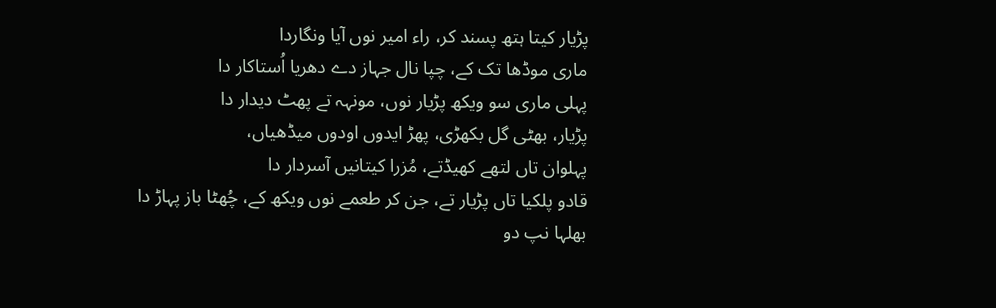پڑیار کیتا ہتھ پسند کر، راء امیر نوں آیا ونگاردا
ماری موڈھا تک کے، چپا نال جہاز دے دھریا اُستاکار دا
پہلی ماری سو ویکھ پڑیار نوں، مونہہ تے پھٹ دیدار دا
پڑیار، بھٹی گل بکھڑی، پھڑ ایدوں اودوں میڈھیاں،
پہلوان تاں لتھے کھیڈتے، مُزرا کیتانیں آسردار دا
قادو پلکیا تاں پڑیار تے، جن کر طعمے نوں ویکھ کے، چُھٹا باز پہاڑ دا
بھلہا نپ دو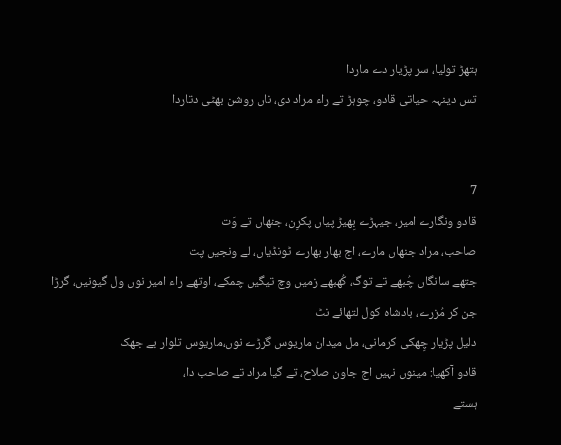ہتھڑ تولیا، سر پڑیار دے ماردا
تس دینہہ حیاتی قادو، چوہڑ تے راء مراد دی، ناں روشن بھٹی دتاردا


7
قادو ونگارے امیر، جیہڑے بِھیڑ پیاں پکرِن، جنھاں تے وَت
صاحب، مراد جنھاں مارے، اج بھار بھارے ٹونڈیاں، لے ونجیں پت
جتھے سانگاں چُبھے تے توگ، کُھبھے زمیں وچ تیگیں چمکے، اوتھے راء امیر نوں ول گیونیں، گرڑا جن کر مُزرے، بادشاہ کول لتھائے نٹ
دلیل پڑیار چِھکی کرمانی، مل میدان ماریوس گرڑے نوں،ماریوس تلوار بے جھک
قادو آکھیا: مینوں نہیں اج جاون صلاح، تے گیا مراد تے صاحب دا،
ہستے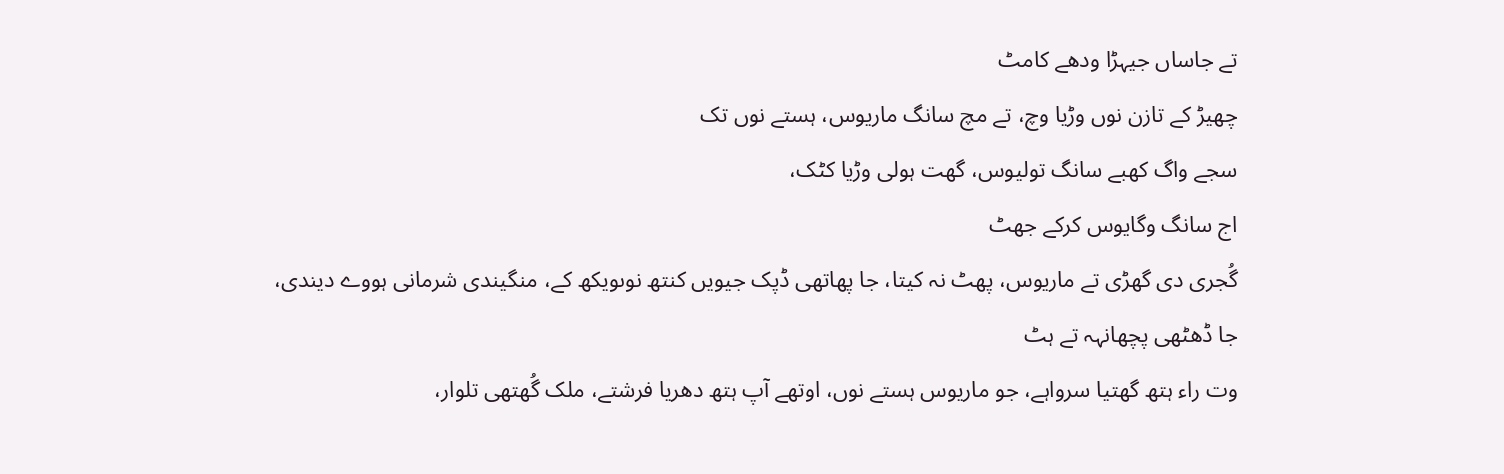تے جاساں جیہڑا ودھے کامٹ
چھیڑ کے تازن نوں وڑیا وچ، تے مچ سانگ ماریوس، ہستے نوں تک
سجے واگ کھبے سانگ تولیوس، گھت ہولی وڑیا کٹک،
اج سانگ وگایوس کرکے جھٹ
گُجری دی گھڑی تے ماریوس، پھٹ نہ کیتا، جا پھاتھی ڈپک جیویں کنتھ نوںویکھ کے، منگیندی شرمانی ہووے دیندی،
جا ڈھٹھی پچھانہہ تے ہٹ
وت راء ہتھ گھتیا سرواہے، جو ماریوس ہستے نوں، اوتھے آپ ہتھ دھریا فرشتے، ملک گُھتھی تلوار،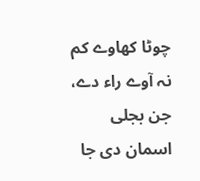چوٹا کھاوے کم نہ آوے راء دے، جن بجلی اسمان دی جا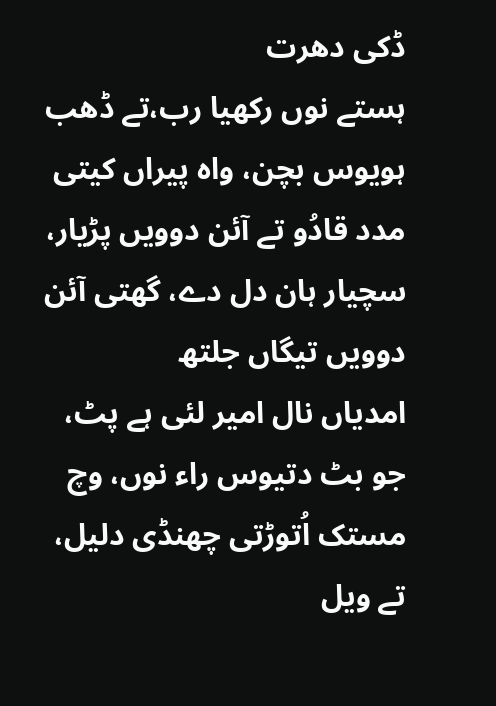ڈکی دھرت
ہستے نوں رکھیا رب،تے ڈھب ہویوس بچن، واہ پیراں کیتی مدد قادُو تے آئن دوویں پڑیار، سچیار ہان دل دے، گھتی آئن دوویں تیگاں جلتھ
امدیاں نال امیر لئی ہے پٹ، جو بٹ دتیوس راء نوں، وچ مستک اُتوڑتی چھنڈی دلیل،
تے ویل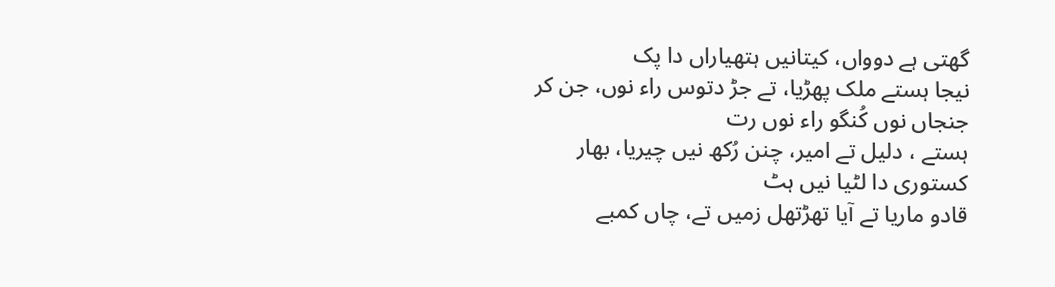گھتی ہے دوواں، کیتانیں ہتھیاراں دا پک
نیجا ہستے ملک پھڑیا، تے جڑ دتوس راء نوں، جن کر جنجاں نوں کُنگو راء نوں رت
ہستے ، دلیل تے امیر، چنن رُکھ نیں چیریا، بھار کستوری دا لٹیا نیں ہٹ
قادو ماریا تے آیا تھڑتھل زمیں تے، چاں کمبے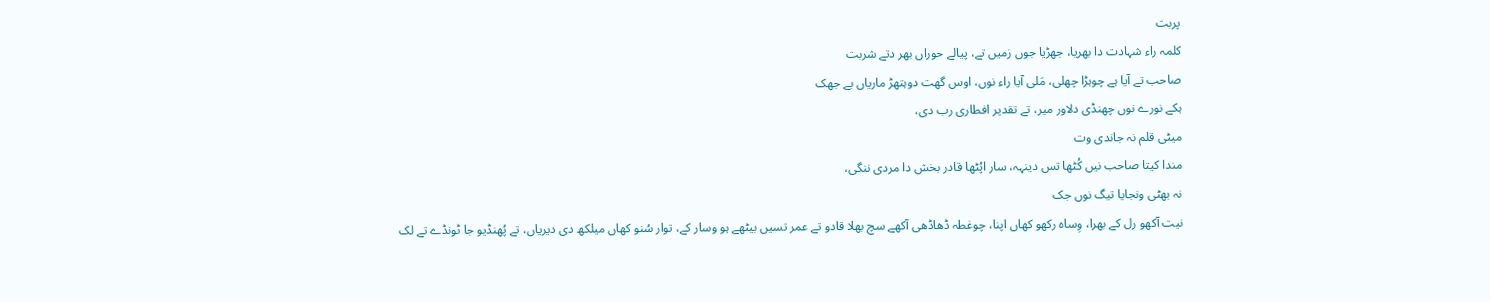پربت
کلمہ راء شہادت دا بھریا، جھڑیا جوں زمیں تے، پیالے حوراں بھر دتے شربت
صاحب تے آیا ہے چوہڑا چھلی، مَلی آیا راء نوں، اوس گھت دوہتھڑ ماریاں بے جھک
ہکے نورے نوں چھنڈی دلاور میر، تے تقدیر افطاری رب دی،
میٹی قلم نہ جاندی وت
مندا کیتا صاحب نیں کُٹھا تس دینہہ، سار اپُٹھا قادر بخش دا مردی ننگی،
نہ بھٹی ونجایا تیگ نوں جک
نیت آکھو رل کے بھرا، وِساہ رکھو کھاں اپنا، چوغطہ ڈھاڈھی آکھے سچ بھلا قادو تے عمر تسیں بیٹھے ہو وسار کے، توار سُنو کھاں میلکھ دی دیریاں، تے پُھنڈیو جا ٹونڈے تے لک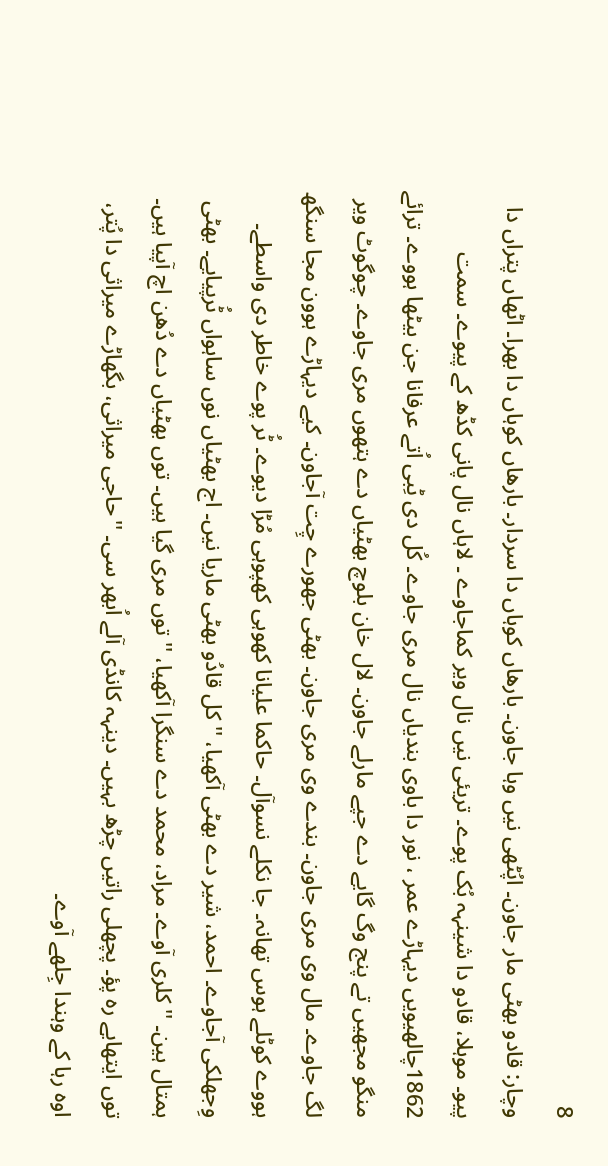8
وچار: قادو بھٹی مار جاون۔ اپُٹھی نیں وہا جاون۔ بارھاں کوہاں دا سردار۔ بارھاں کوہاں دا بھرا۔ اٹھاں پتراں دا پیو۔ موہلا، قادو دا شینہہ بُک پوے۔ تریئی نیں نال ویر کماجاوے ۔ لاہاں نال پانی کڈھ کے پیوے۔ سمت 1862چالھیویں دیہاڑے عمر ، نور دا باوی بندیاں نال مری جاوے۔ کُل دی ٹِبی اُتے عرفانا جن بیٹھا ہووے۔ ترائے منگو مجھیں تے پنج وگ گایے دے جپے مارلے جاون۔ لال خان بلوچ بھٹیاں دے ہتھوں مری جاوے۔ چوگوٹ ویر لگ جاوے۔ مال وی مری جاون۔ بندے وی مری جاون۔ بھٹی جھورے چِت آجاون۔ کیے دیہاڑے ہوون مجا سنگھ ہووے کوٹلے ہوس تھانہ۔ جا نکلے نسوآل۔ حاکما علیانا کھوہی کھپوہی مُڑا دیوے۔ ٹُر پوے خاطر دی واسطے۔ وِجھلکی آجاوے۔ احمد، شیر دے بھٹی آکھیا، '' کل قادُو بھٹی ماریا نیں۔ اج بھٹیاں نوں ساہواں ٹُرپیایے۔ بھٹی ہمتال ہین۔ ''کلری آوے۔ مراد، محمد دے سنگرا آکھیا، '' توں مری گیا ہیں۔ توں بھٹیاں دے دُھن اچ آپیا ہیں۔ توں ایتھایے رہ پؤ۔ پچھلی راتیں چڑھ بہیں۔ دینہہ کانڈی آلے اُبھر سی۔ ''حاجی میراثی، بگھاڑے میراثی دا پُتر، اوہ رہا کے وہندا جِلھے آوے۔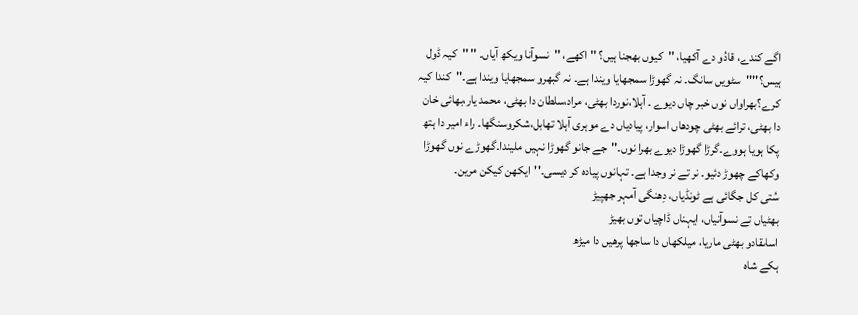اگے کندے، قادُو دے آکھیا، ''کیوں بھجنا ہیں؟ '' اکھے، ''نسوآنا ویکھ آیاں۔ '' ''کیہ ڈول ہیس؟''''سٹویں سانگ۔ نہ گھوڑا سمجھایا ویندا ہے۔ نہ گبھرو سمجھایا ویندا ہے۔''کندا کیہ کرے؟بھراواں نوں خبر چاں دیوے ۔ آہلا،نوردا بھٹی، مراد،سلطان دا بھٹی، محمد یار،بھائی خان دا بھٹی، ترائے بھٹی چودھاں اسوار، پیادیاں دے موہری آہلا تھابل،شکروسنگھا۔ راء امیر دا ہتھ پکا ہویا ہووے۔گرڑا گھوڑا دیوے بھرا نوں۔''جے جانو گھوڑا نہیں ملیندا۔گھوڑے نوں گھوڑا وکھاکے چھوڑ دئیو۔ نر تے نر وجدا ہے۔ تہانوں پیادہ کر دیسی۔''ایکھن کیکن مرین۔
سُتی کل جگائی ہے ٹونڈیاں، دِھنگی آمہر جھپیڑ
بھٹیاں تے نسوآنیاں، ایہناں ڈاچیاں توں بھیڑ
اساںقادو بھٹی ماریا، میلکھاں دا ساجھا پرھیں دا میڑھ
ہکے شاہ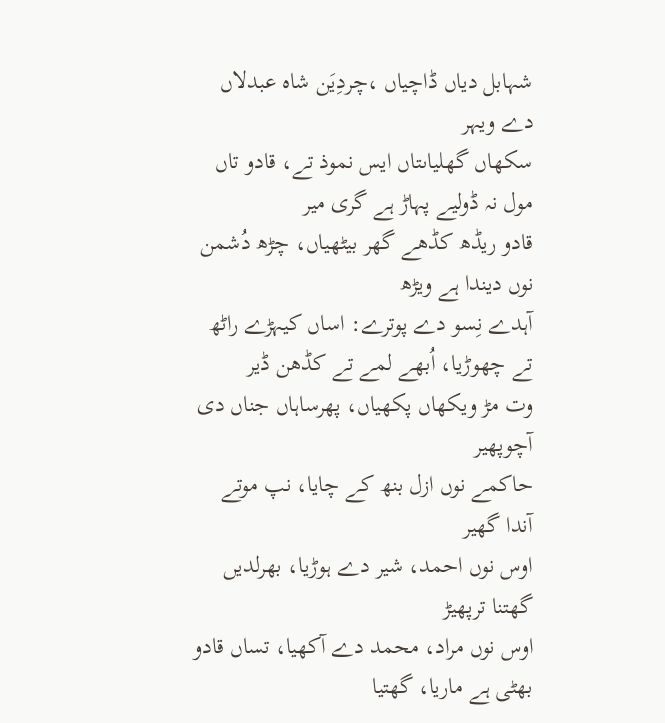شہابل دیاں ڈاچیاں ،چردِیَن شاہ عبدلاں دے ویہر
سکھاں گھلیاںتاں ایس نموذ تے، قادو تاں مول نہ ڈولیے پہاڑ ہے گری میر
قادو ریڈھ کڈھے گھر بیٹھیاں، چڑھ دُشمن نوں دیندا ہے ویڑھ
آہدے نِسو دے پوترے: اساں کیہڑے راٹھ تے چھوڑیا، اُبھے لمے تے کڈھن ڈیر
وت مڑ ویکھاں پکھیاں، پھرساہاں جناں دی آچوپھیر
حاکمے نوں ازل بنھ کے چایا، نپ موتے آندا گھیر
اوس نوں احمد، شیر دے ہوڑیا، بھرلدیں گھتنا ترپھیڑ
اوس نوں مراد، محمد دے آکھیا، تساں قادو بھٹی ہے ماریا، گھتیا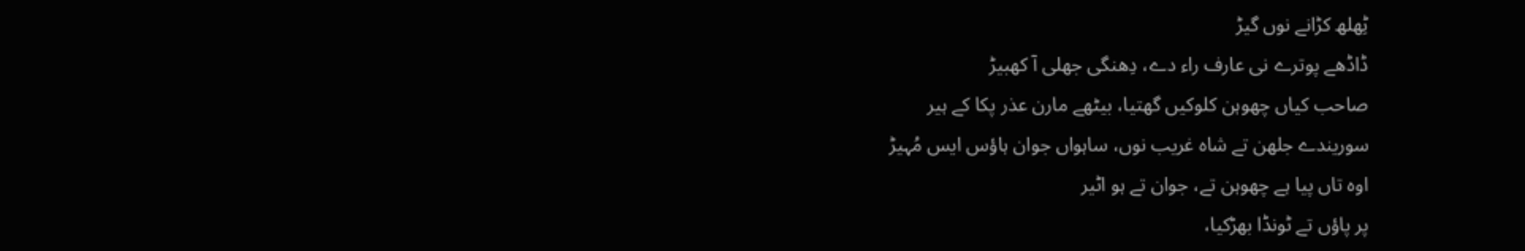ٹِھلھ کڑانے نوں گیڑ
ڈاڈھے پوترے نی عارف راء دے، دِھنگی جھلی آ کھبیڑ
صاحب کیاں چھوہن کلوکیں گھتیا، بیٹھے مارن عذر پکا کے ہیر
سوریندے جلھن تے شاہ غریب نوں، ساہواں جوان ہاؤس ایس مُہیڑ
اوہ تاں پیا ہے چھوہن تے، جوان تے ہو اٹیر
پر پاؤں تے ٹونڈا بھڑکیا،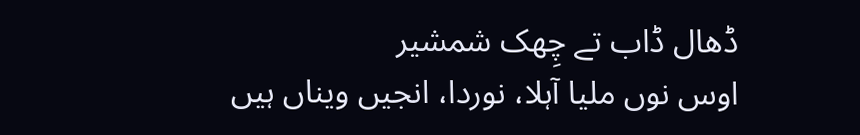ڈھال ڈاب تے چِھک شمشیر
اوس نوں ملیا آہلا، نوردا، انجیں ویناں ہیں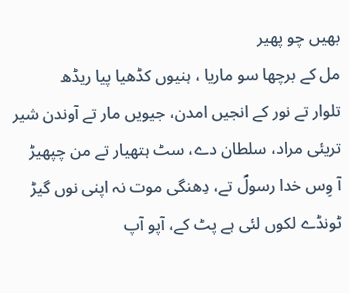بھیں چو پھیر
مل کے برچھا سو ماریا ، ہنیوں کڈھیا پیا ریڈھ
تلوار تے نور کے انجیں امدن، جیویں مار تے آوندن شیر
تریئی مراد، سلطان دے، سٹ ہتھیار تے من چپھیڑ
آ وِس خدا رسولؐ تے، دِھنگی موت نہ اپنی نوں گیڑ
ٹونڈے لکوں لئی ہے پٹ کے، آپو آپ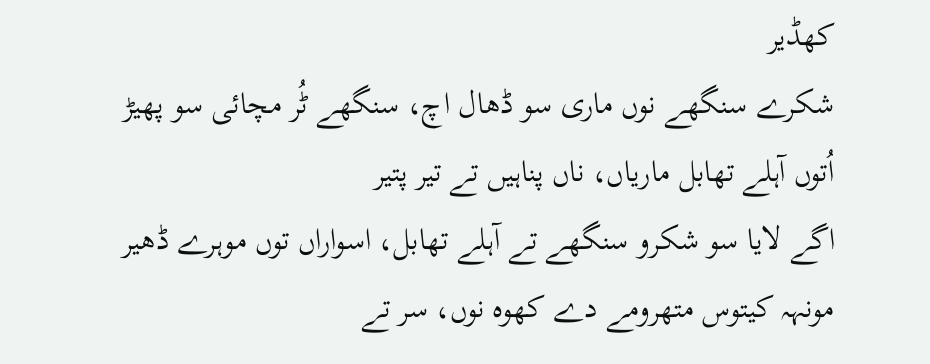کھڈیر
شکرے سنگھے نوں ماری سو ڈھال اچ، سنگھے ٹُر مچائی سو پھیڑ
اُتوں آہلے تھابل ماریاں، ناں پناہیں تے تیر پتیر
اگے لایا سو شکرو سنگھے تے آہلے تھابل، اسواراں توں موہرے ڈھیر
مونہہ کیتوس متھرومے دے کھوہ نوں، سر تے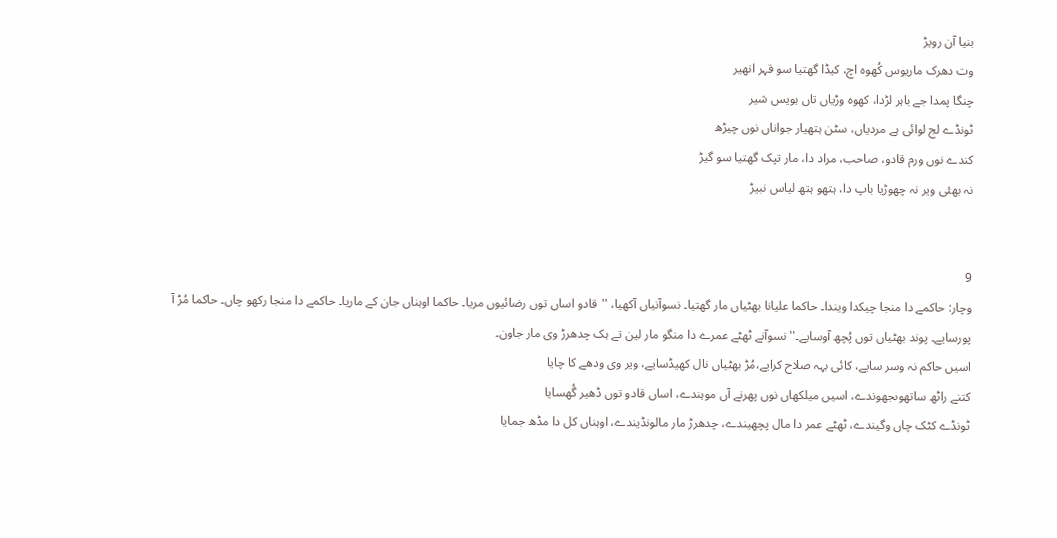بنیا آن رویڑ
وت دھرک ماریوس کُھوہ اچ، کیڈا گھتیا سو قہر انھیر
چنگا پمدا جے باہر لڑدا، کھوہ وڑیاں تاں ہویس شیر
ٹونڈے لج لوائی ہے مردیاں، سٹن ہتھیار جواناں نوں چیڑھ
کندے نوں ورم قادو، صاحب، مراد دا، مار تپک گھتیا سو گیڑ
نہ بھئی ویر نہ چھوڑیا باپ دا، ہتھو ہتھ لیاس نبیڑ


9
وچار: حاکمے دا منجا چیکدا ویندا۔ حاکما علیانا بھٹیاں مار گھتیا۔ نسوآنیاں آکھیا، ''قادو اساں توں رضائیوں مریا۔ حاکما اوہناں جان کے ماریا۔ حاکمے دا منجا رکھو چاں۔ حاکما مُڑ آ پورسایے۔ پوند بھٹیاں توں پُچھ آوسایے۔'' نسوآنے ٹھٹے عمرے دا منگو مار لین تے ہک چدھرڑ وی مار جاون۔
اسیں حاکم نہ وسر سایے، کائی بہہ صلاح کرایے،مُڑ بھٹیاں نال کھیڈسایے، ویر وی ودھے کا چایا
کتنے راٹھ ساتھوںجھوندے، اسیں میلکھاں نوں پھرنے آں موہندے، اساں قادو توں ڈھیر گُھسایا
ٹونڈے کٹک چاں وگیندے، ٹھٹے عمر دا مال پچھیندے، چدھرڑ مار مالونڈیندے، اوہناں کل دا مڈھ جمایا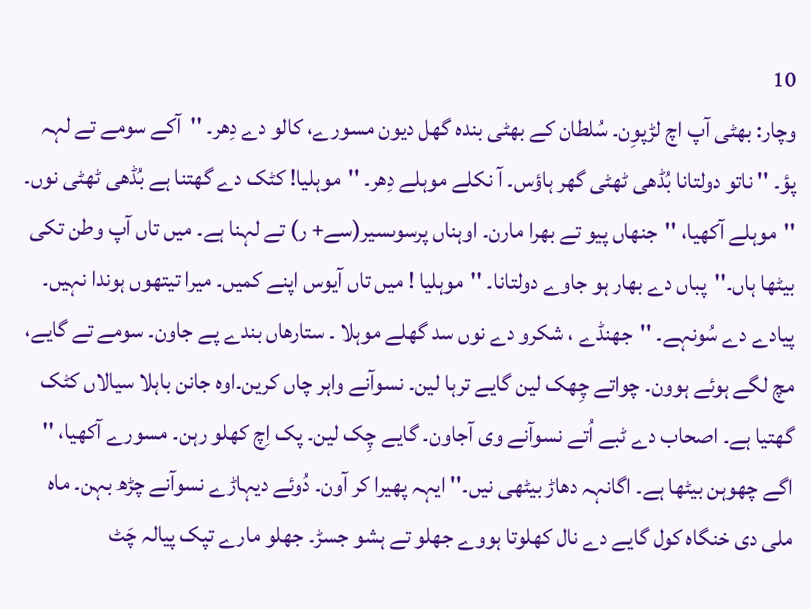10
وچار: بھٹی آپ اچ لڑپوِن۔ سُلطان کے بھٹی بندہ گھل دیون مسورے، کالو دے دِھر۔ ''آکے سومے تے لہہ پؤ۔ '' ناتو دولتانا بُڈھی ٹھٹی گھر ہاؤس۔ آ نکلے موہلے دِھر۔ ''موہلیا! کٹک دے گھتنا ہے بُڈھی ٹھٹی نوں۔ ''موہلے آکھیا، ''جنھاں پیو تے بھرا مارن۔ اوہناں پرسوںسیر(سے+ ر) تے لہنا ہے۔ میں تاں آپ وطن تکی بیٹھا ہاں۔''پباں دے بھار ہو جاوے دولتانا۔ ''موہلیا ! میں تاں آیوس اپنے کمیں۔ میرا تیتھوں ہوندا نہیں۔ پیادے دے سُونہے۔ ''جھنڈے ، شکرو دے نوں سد گھلے موہلا ۔ ستارھاں بندے پے جاون۔ سومے تے گایے، مچ لگے ہوئے ہوون۔ چواتے چِھک لین گایے ترہا لین۔ نسوآنے واہر چاں کرین۔اوہ جانن باہلا سیالاں کٹک گھتیا ہے۔ اصحاب دے ٹبے اُتے نسوآنے وی آجاون۔ گایے چِک لین۔ پک اِچ کھلو رہن۔ مسورے آکھیا، '' اگے چھوہن بیٹھا ہے۔ اگانہہ دھاڑ بیٹھی نیں۔'' ایہہ پھیرا کر آون۔ دُوئے دیہاڑے نسوآنے چڑھ بہن۔ ماہ ملی دی خنگاہ کول گایے دے نال کھلوتا ہووے جھلو تے ہشو جسڑ۔ جھلو مارے تپک پیالہ چَٹ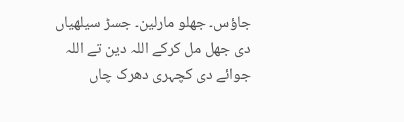جاؤس۔ جھلو مارلین۔ جسڑ سیلھیاں دی جھل مل کرکے اللہ دین تے اللہ جوائے دی کچہری دھرک چاں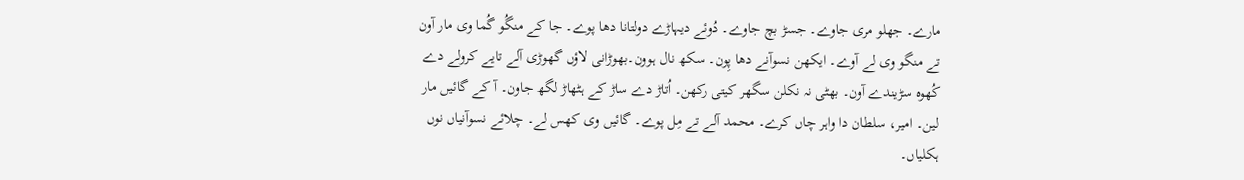مارے۔ جھلو مری جاوے۔ جسڑ بچ جاوے۔ دُوئے دیہاڑے دولتانا دھا پوے۔ جا کے منگُو گُما وی مار آون تے منگو وی لے آوے۔ ایکھن نسوآنے دھا پِون۔ سکھ نال ہوون۔بھوڑانی لاؤں گھوڑی آلے تایے کرولے دے کُھوہ سڑیندے آون۔ بھٹی نہ نکلن سگھر کیتی رکھن۔ اُتاڑ دے ساڑ کے ہٹھاڑ لگھ جاون۔ آ کے گائیں مار لین۔ امیر، سلطان دا واہر چاں کرے۔ محمد آلے تے مِل پوے۔ گائیں وی کھس لے۔ چلائے نسوآنیاں نوں ہکلیاں۔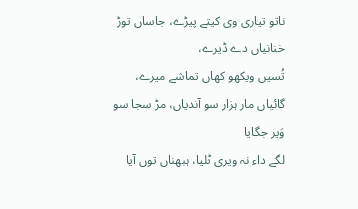ناتو تیاری وی کیتے پیڑے، جاساں توڑ خنانیاں دے ڈیرے،
تُسیں ویکھو کھاں تماشے میرے، گائیاں مار ہزار سو آندیاں، مڑ سجا سو وَیر جگایا
لگے داء نہ ویری ٹلیا، ہبھناں توں آیا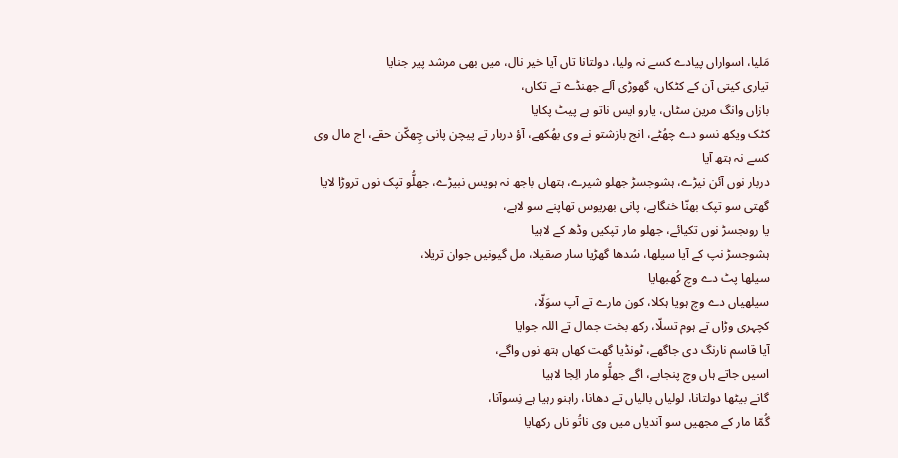مَلیا، اسواراں پیادے کسے نہ ولیا، دولتانا تاں آیا خیر نال، میں بھی مرشد پیر جنایا
تیاری کیتی آن کے کٹکاں، گھوڑی آلے جھنڈے تے تکاں،
بازاں وانگ مرین سٹاں، یارو ایس ناتو ہے پیٹ پکایا
کٹک ویکھ نسو دے چھُٹے، انج بازشتو نے وی بھُکھے، آؤ دربار تے پیچن پانی چِھکّن حقے، اج مال وی کسے نہ ہتھ آیا
دربار نوں آئن نیڑے، ہشوجسڑ جھلو شیرے، ہتھاں باجھ نہ ہویس نبیڑے، جھلُّو تپک نوں تروڑا لایا
گھتی سو تپک بھنّا خنگاہے، پانی بھریوس تھاپنے سو لاہے،
یا روںجسڑ نوں تکیائے، جھلو مار تپکیں وڈھ کے لاہیا
ہشوجسڑ نپ کے آیا سیلھا، سُدھا گھڑیا سار صقیلا، مل گیونیں جوان تریلا،
سیلھا پٹ دے وچ کُھبھایا
سیلھیاں دے وچ ہویا ہکلا، کون مارے تے آپ سوَلّا،
کچہری وڑاں تے ہوم تسلّا، رکھ بخت جمال تے اللہ جوایا
آیا قاسم نارنگ دی جاگھے، ٹونڈیا گھت کھاں ہتھ نوں واگے،
اسیں جاتے ہاں وچ پنجابے، اگے جھلُّو مار الِجا لاہیا
گانے بیٹھا دولتانا، لولیاں بالیاں تے دھانا، راہنو رہیا ہے نِسوآنا،
گُمّا مار کے مجھیں سو آندیاں میں وی ناتُو ناں رکھایا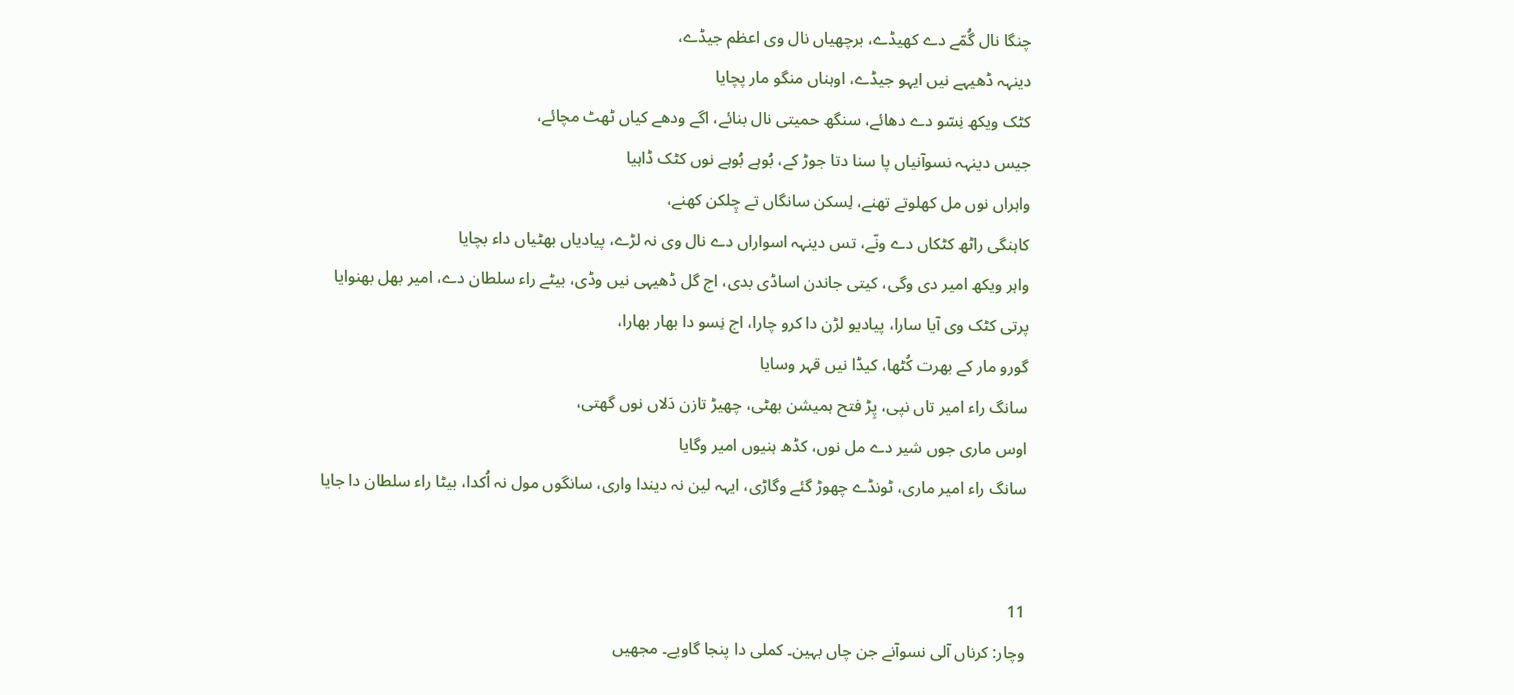چنگا نال گُمّے دے کھیڈے، برچھیاں نال وی اعظم جیڈے،
دینہہ ڈھیہے نیں ایہو جیڈے، اوہناں منگو مار پچایا
کٹک ویکھ نِسّو دے دھائے، سنگھ حمیتی نال بنائے، اگے ودھے کیاں ٹھٹ مچائے،
جیس دینہہ نسوآنیاں پا سنا دتا جوڑ کے، بُوہے بُوہے نوں کٹک ڈاہیا
واہراں نوں مل کھلوتے تھنے، لِسکن سانگاں تے چِلکن کھنے،
کاہنگی راٹھ کٹکاں دے ونّے، تس دینہہ اسواراں دے نال وی نہ لڑے، پیادیاں بھٹیاں داء بچایا
واہر ویکھ امیر دی وگی، کیتی جاندن اساڈی بدی، اج گل ڈھیہی نیں وڈی، بیٹے راء سلطان دے، امیر بھل بھنوایا
پرتی کٹک وی آیا سارا، پیادیو لڑن دا کرو چارا، اج نِسو دا بھار بھارا،
گورو مار کے بھرت کُٹھا، کیڈا نیں قہر وسایا
سانگ راء امیر تاں نپی، پِڑ فتح ہمیشن بھٹی، چھیڑ تازن دَلاں نوں گھتی،
اوس ماری جوں شیر دے مل نوں، کڈھ ہنیوں امیر وگایا
سانگ راء امیر ماری، ٹونڈے چھوڑ گئے وگاڑی، ایہہ لین نہ دیندا واری، سانگوں مول نہ اُکدا، بیٹا راء سلطان دا جایا


11
وچار: کرناں آلی نسوآنے جن چاں بہین۔ کملی دا پنجا گاویے۔ مجھیں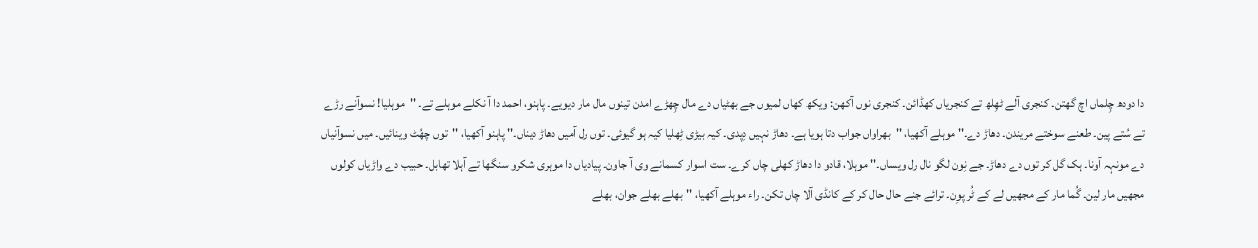دا دودھ چِلماں اچ گھتن۔ کنجری آلے ٹھِلھ تے کنجریاں کھڈائن۔ کنجری نوں آکھن: ویکھ کھاں لمیوں جے بھٹیاں دے مال چِھڑے امدن تینوں مال مار دیویے۔ پاہنو، احمد دا آ نکلے موہلے تے۔ ''موہلیا! نسوآنے رڑے تے سُتے پین۔ طعنے سوختے مریندن۔ دھاڑ دے۔'' موہلے آکھیا، ''بھراواں جواب دتا ہویا ہے۔ دھاڑ نہیں دِپدی۔ کیہ بیڑی ٹِھلیا کیہ ہو گیوئی۔ توں رل آمیں دھاڑ دیناں۔'' پاہنو آکھیا، ''توں چھُٹ وینائیں۔ میں نسوآنیاں دے مونہہ آونا۔ ہک گل کر توں دے دھاڑ۔ جے نِون لگو نال رل ویساں۔'' موہلا، قادو دا دھاڑ کھلی چاں کرے۔ ست اسوار کسمانے وی آ جاون۔ پیادیاں دا موہری شکرو سنگھا تے آہلا تھابل۔ حبیب دے واڑیاں کولوں مجھیں مار لین۔ گُما مار کے مجھیں لے کے ٹُر پوِن۔ ترائے جنے حال حال کر کے کانڈی آلا چاں تکن۔ راء موہلے آکھیا، ''بھلے بھلے جوان، بھلے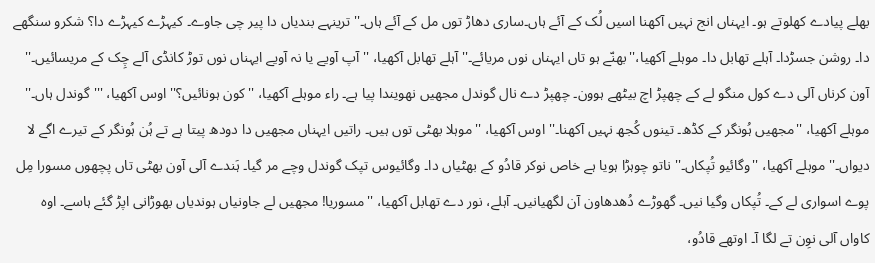بھلے پیادے کھلوتے ہو۔ ایہناں انج نہیں آکھنا اسیں لُک کے آئے ہاں۔ساری دھاڑ توں مل کے آئے ہاں۔'' ترینہے بندیاں دا پیر چی جاوے۔ کیہڑے کیہڑے دا؟ شکرو سنگھے دا۔ روشن جسڑدا۔ آہلے تھابل دا۔ موہلے آکھیا،''بھنّے ہو تاں ایہناں نوں مریائے۔'' آہلے تھابل آکھیا، ''آپ آویے یا نہ آویے ایہناں نوں توڑ کانڈی آلے چِک کے مریسائیں۔''
آون کرناں آلی دے کول منگو لے کے چھپڑ اچ بیٹھے ہوون۔ چھپڑ دے نال گوندل مجھیں نھویندا پیا ہے۔ راء موہلے آکھیا، ''کون ہونائیں؟'' اوس آکھیا، '''گوندل ہاں۔'' موہلے آکھیا، ''مجھیں ہُونگر کے کڈھ۔ تینوں کُجھ نہیں آکھنا۔'' اوس آکھیا، ''موہلا بھٹی توں ہیں۔ راتیں ایہناں مجھیں دا دودھ پیتا ہے تے ہُن ہُونگر کے تیرے اگے لا دیواں۔'' موہلے آکھیا، ''وگائیو تُپکاں۔'' ناتو چوہڑا ہویا ہے خاص نوکر قادُو کے بھٹیاں دا۔ وگائیوس تپک گوندل وچے مر گیا۔ ہَندے آلی آون بھٹی تاں پچھوں مسورا مِل پوے اسواری لے کے۔ تُپکاں وگیا نیں۔ گھوڑے دُھدھاون آن لگھیانیں۔ آہلے، نور دے تھابل آکھیا، ''مسوریا! مجھیں لے جاونیاں ہوندیاں بھوڑانی اپڑ گئے ہاسے۔ اوہ کاواں آلی نوِن تے لگا آ۔ اوتھے قادُو،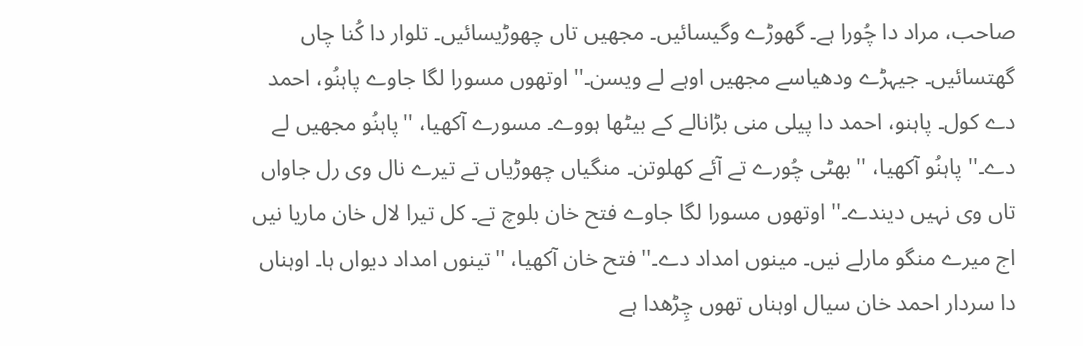صاحب، مراد دا چُورا ہے۔ گھوڑے وگیسائیں۔ مجھیں تاں چھوڑیسائیں۔ تلوار دا کُنا چاں گھتسائیں۔ جیہڑے ودھیاسے مجھیں اوہے لے ویسن۔'' اوتھوں مسورا لگا جاوے پاہنُو، احمد دے کول۔ پاہنو، احمد دا پیلی منی بڑانالے کے بیٹھا ہووے۔ مسورے آکھیا، ''پاہنُو مجھیں لے دے۔'' پاہنُو آکھیا، ''بھٹی چُورے تے آئے کھلوتن۔ منگیاں چھوڑیاں تے تیرے نال وی رل جاواں تاں وی نہیں دیندے۔'' اوتھوں مسورا لگا جاوے فتح خان بلوچ تے۔ کل تیرا لال خان ماریا نیں اج میرے منگو مارلے نیں۔ مینوں امداد دے۔'' فتح خان آکھیا، ''تینوں امداد دیواں ہا۔ اوہناں دا سردار احمد خان سیال اوہناں تھوں چِڑھدا ہے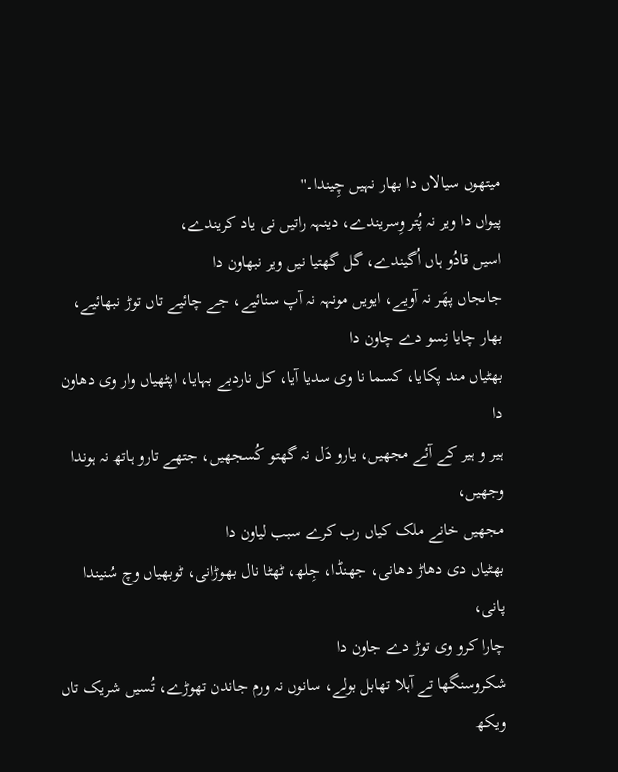میتھوں سیالاں دا بھار نہیں چِیندا۔''
پیواں دا ویر نہ پُتر وِسریندے، دینہہ راتیں نی یاد کریندے،
اسیں قادُو ہاں اُگیندے، گل گھتیا نیں ویر نبھاون دا
جاںجاں پھَر نہ آویے، ایویں مونہہ نہ آپ سنائیے، جے چائیے تاں توڑ نبھائیے،
بھار چایا نِسو دے چاون دا
بھٹیاں مند پکایا، کسما نا وی سدیا آیا، کل ناردبے بہایا، اپٹھیاں وار وی دھاون دا
ہیر و ہیر کے آئے مجھیں، یارو دَل نہ گھتو کُسجھیں، جتھے تارو ہاتھ نہ ہوندا وجھیں،
مجھیں خانے ملک کیاں رب کرے سبب لیاون دا
بھٹیاں دی دھاڑ دھانی، جھنڈا، جِلھ، ٹھٹا نال بھوڑانی، ٹوبھیاں وچ سُنیندا پانی،
چارا کرو وی توڑ دے جاون دا
شکروسنگھا تے آہلا تھابل بولے، سانوں نہ ورم جاندن تھوڑے، تُسیں شریک تاں ویکھ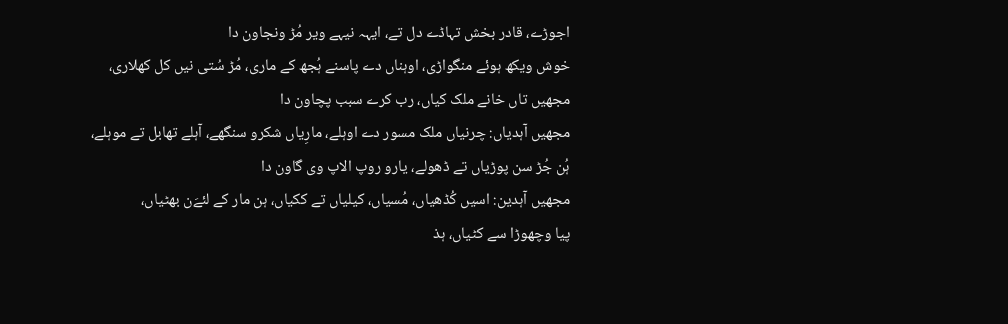اجوڑے، قادر بخش تہاڈے دل تے، ایہہ نیہے ویر مُڑ ونجاون دا
خوش ویکھ ہوئے منگواڑی، اوہناں دے پاسنے ہُجھ کے ماری، مُڑ سُتی نیں کل کھلاری،
مجھیں تاں خانے ملک کیاں، رب کرے سبب پچاون دا
مجھیں آہدیاں: چرنیاں ملک مسور دے اوہلے، مارِیاں شکرو سنگھے، آہلے تھابل تے موہلے،
ہُن جُڑ سن پوڑیاں تے ڈھولے، یارو روپ الاپ وی گاون دا
مجھیں آہدین: اسیں کُڈھیاں، مُسیاں، کیلیاں تے ککیاں، ہن مار کے لئےَن بھٹیاں،
پیا وچھوڑا سے کٹیاں، ہذ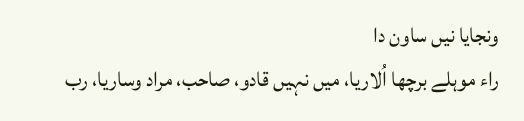ونجایا نیں ساون دا
راء موہلے برچھا اُلاریا، میں نہیں قادو، صاحب، مراد وساریا، رب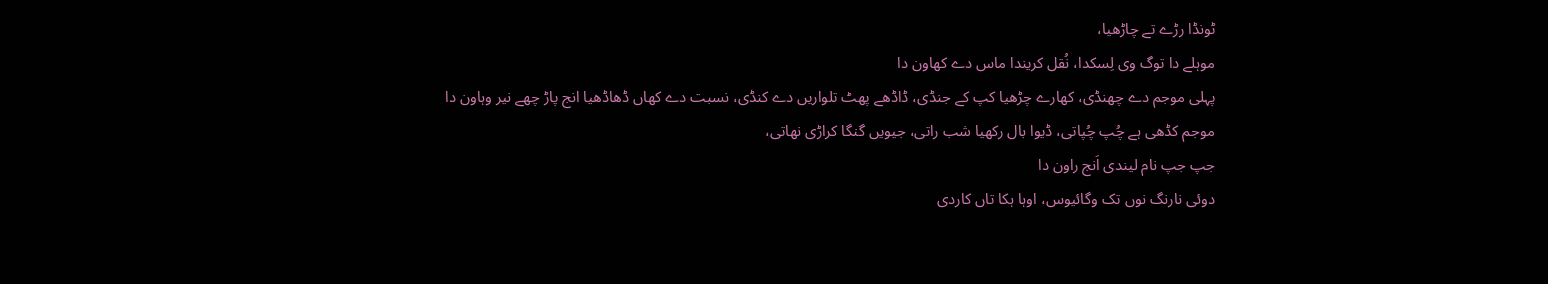ٹونڈا رڑے تے چاڑھیا،
موہلے دا توگ وی لِسکدا، نُقل کریندا ماس دے کھاون دا
پہلی موجم دے چھنڈی، کھارے چڑھیا کپ کے جنڈی، ڈاڈھے پھٹ تلواریں دے کنڈی، نسبت دے کھاں ڈھاڈھیا انج پاڑ چھے نیر وہاون دا
موجم کڈھی ہے چُپ چُپاتی، ڈیوا بال رکھیا شب راتی، جیویں گنگا کراڑی نھاتی،
جپ جپ نام لیندی اَنج راون دا
دوئی نارنگ نوں تک وگائیوس، اوہا ہکا تاں کاردی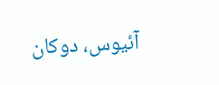آئیوس، دوکان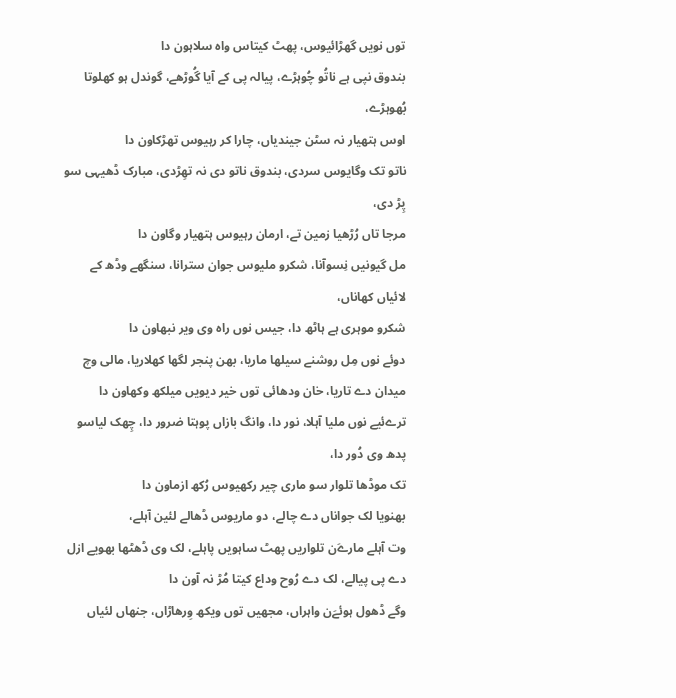توں نویں گھڑائیوس، پھٹ کیتاس واہ سلاہون دا
بندوق نپی ہے ناتُو چُوہڑے، پیالہ پی کے آیا گُوڑھے، گوندل ہو کھلوتا بُھوہڑے،
اوس ہتھیار نہ سٹن جیندیاں، چارا کر رہیوس تھڑکاون دا
ناتو تک وگایوس سردی، بندوق ناتو دی نہ تھِڑدی، مبارک ڈھیہی سو پِڑ دی،
مرجا تاں رُڑھیا زمین تے، ارمان رہیوس ہتھیار وگاون دا
مل گیونیں نِسوآنا، شکرو ملیوس جوان سترانا، سنگھے وڈھ کے لائیاں کھاناں،
شکرو موہری ہے ہاٹھ دا، جیس نوں راہ وی ویر نبھاون دا
دوئے نوں مِل روشنے سیلھا ماریا، بھن پنجر لگھا کھلاریا، مالی وچ میدان دے تاریا، خان ودھائی توں خیر دیویں میلکھ وکھاون دا
ترےئیے نوں ملیا آہلا، نور دا، وانگ بازاں پوہتا ضرور دا، چِھک لیاسو پدھ وی دُور دا،
تک موڈھا تلوار سو ماری چیر رکھیوس رُکھ ازماون دا
بھنویا لک جواناں دے چالے، دو ماریوس ڈھالے لئین آہلے،
وت آہلے مارےَن تلواریں پھٹ ساہویں پاہلے، لک وی ڈھٹھا بھویے ازل دے پی پیالے، لک دے رُوح وداع کیتا مُڑ نہ آون دا
وگے ڈھول ہوئےَن واہراں، مجھیں توں ویکھ وِرھاڑاں، جنھاں لئیاں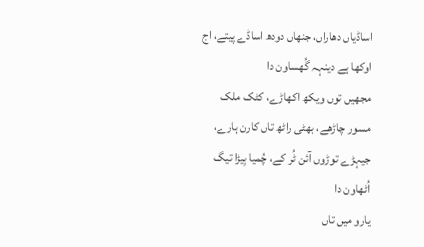اساڈیاں دھاراں، جنھاں دودھ اساڈے پیتے، اج اوکھا ہے دینہہ گُھساون دا
مجھیں توں ویکھ اکھاڑے، کٹک ملک مسور چاڑھے، بھٹی راٹھ تاں کارن ہارے، جیہڑے توڑوں آئن ٹُر کے، چُمیا بِیڑا تیگ اُٹھاون دا
یارو میں تاں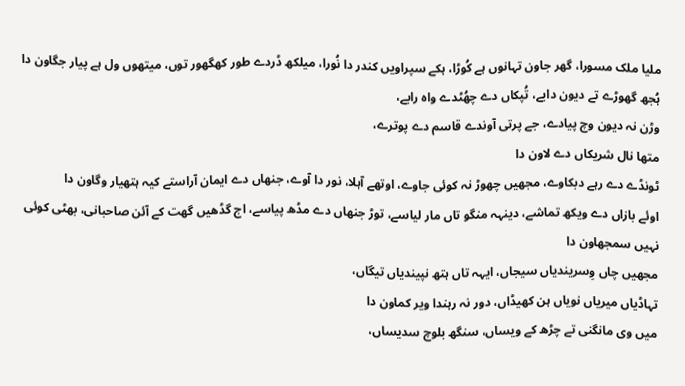ملیا ملک مسورا، گھر جاون تہانوں ہے کُوڑا، ہکے سپراویں کندر دا نُورا، میلکھ ڈردے طور کھگھور توں، میتھوں ول ہے پیار جگاون دا
ہُجھ گھوڑے تے دیون دابے، تُپکاں دے چھُٹدے واہ رابے،
وڑن نہ دیون وچ پیادے، جے پرتی آوندے قاسم دے پوترے،
متھا نال شریکاں دے لاون دا
ٹونڈے دے رہے دبکاوے، مجھیں چھوڑ نہ کوئی جاوے، اوتھے آہلا، نور دا آوے، جنھاں دے ایمان آراستے کیہ ہتھیار وگاون دا
اوئے بازاں دے ویکھ تماشے، دینہہ منگو تاں مار لیاسے، توڑ جنھاں دے مڈھ پیاسے، اج گڈھیں گھت کے آئن صاحبانی، بھٹی کوئی نہیں سمجھاون دا
مجھیں چاں وِسریندیاں سیجاں، ایہہ تاں ہتھ نپیندیاں تیگاں،
تہاڈیاں میریاں نویاں ہن کھیڈاں، دور نہ رہندا ویر کماون دا
میں وی مانگنی تے چڑھ کے ویساں، سنگھ بلوچ سدیساں،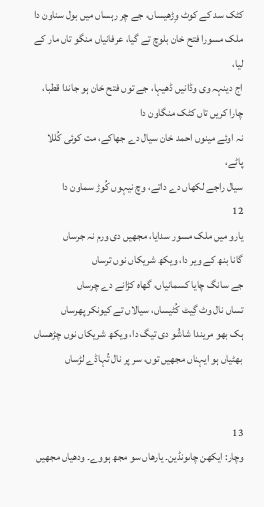کٹک سد کے کوٹ وِڑھیساں، جے چر رہساں میں بول سناون دا
ملک مسورا فتح خان بلوچ تے گیا، عرفانیاں منگو تاں مار کے لیا،
اج دینہہ وی وڈانیں ڈھیہا، جے توں فتح خان ہو جاندا قطبا،
چارا کریں تاں کٹک منگاون دا
نہ اوئے مینوں احمد خان سیال دے جھاکے، مت کوئی کُللا پاٹے،
سیال راجے لکھاں دے داتے، وچ نیہوں کُوڑ سماون دا
12
یارو میں ملک مسور سدایا، مجھیں دی ورم نہ جرساں
گانا بنھ کے ویر دا، ویکھ شریکاں نوں ترساں
جے سانگ چایا کسمانیاں، گھاہ کڑانے دے چرساں
تساں نال وٹ گِیٹ کُٹیساں، سیالاں تے کیونکر پھرساں
ہک بھو مریندا شاشُو دی تیگ دا، ویکھ شریکاں نوں چڑھساں
بھٹیاں ہو ایہناں مجھیں توں، سر پر نال تُہاڈے لڑساں


13
وچار: ایکھن چاںونڈین۔ یارھاں سو مجھ ہووے۔ ودھیاں مجھیں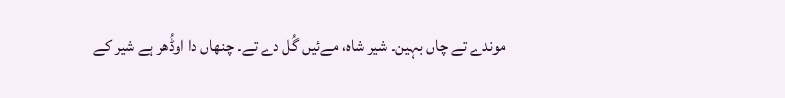موندے تے چاں بہین۔ شیر شاہ، مےئیں گُل دے تے۔ چنھاں دا اوڈُھر ہے شیر کے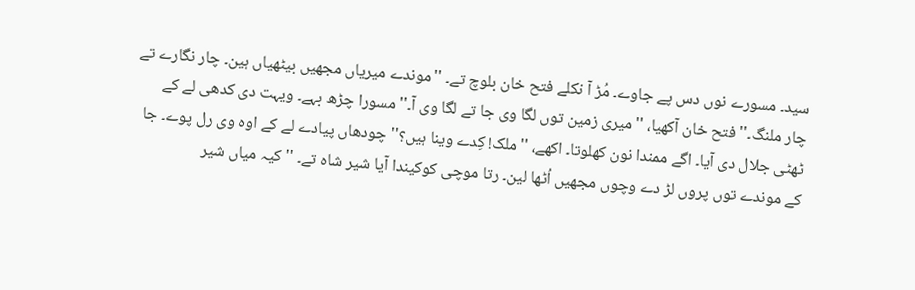سید۔ مسورے نوں دس پے جاوے۔ مُڑ آ نکلے فتح خان بلوچ تے۔ ''موندے میریاں مجھیں بیٹھیاں ہین۔ چار نگارے تے چار ملنگ۔'' فتح خان آکھیا، ''میری زمین توں لگا وی جا تے لگا وی آ۔'' مسورا چڑھ بہے۔ ویہت دی کدھی لے کے ٹھٹی جلال دی آیا۔ اگے ممندا نون کھلوتا۔ اکھے، ''ملک! کِدے وینا ہیں؟'' چودھاں پیادے لے کے اوہ وی رل پوے۔ جا کے موندے توں پروں لڑ دے وچوں مجھیں اُٹھا لین۔ رتا موچی کوکیندا آیا شیر شاہ تے۔ ''کیہ میاں شیر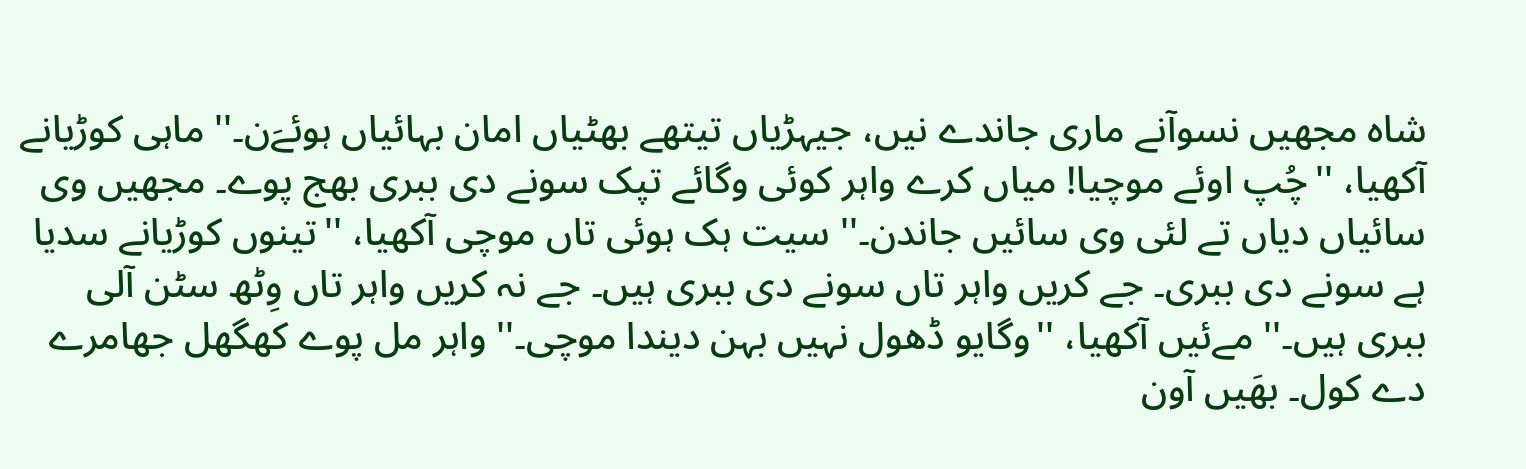شاہ مجھیں نسوآنے ماری جاندے نیں، جیہڑیاں تیتھے بھٹیاں امان بہائیاں ہوئےَن۔'' ماہی کوڑیانے آکھیا، ''چُپ اوئے موچیا! میاں کرے واہر کوئی وگائے تپک سونے دی ببری بھج پوے۔ مجھیں وی سائیاں دیاں تے لئی وی سائیں جاندن۔'' سیت ہک ہوئی تاں موچی آکھیا، ''تینوں کوڑیانے سدیا ہے سونے دی ببری۔ جے کریں واہر تاں سونے دی ببری ہیں۔ جے نہ کریں واہر تاں وِٹھ سٹن آلی ببری ہیں۔'' مےئیں آکھیا، ''وگایو ڈھول نہیں بہن دیندا موچی۔'' واہر مل پوے کھگھل جھامرے دے کول۔ بھَیں آون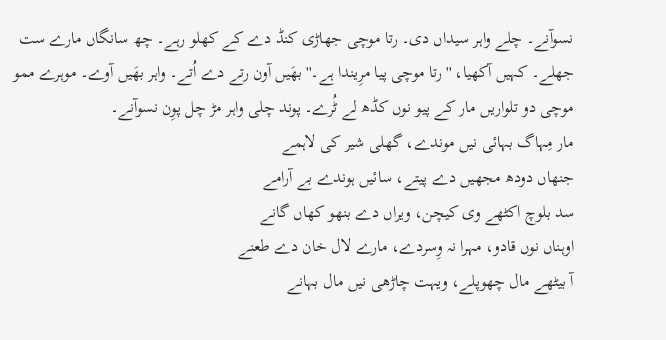نسوآنے۔ چلے واہر سیداں دی۔ رتا موچی جھاڑی کنڈ دے کے کھلو رہے۔ چھ سانگاں مارے ست جھلے۔ کہیں آکھیا، ''رتا موچی پیا مرِیندا ہے۔'' بھَیں آون رتے دے اُتے۔ واہر بھَیں آوے۔ موہرے ممو موچی دو تلواریں مار کے پیو نوں کڈھ لے ٹُرے۔ پوند چلی واہر مڑ چل پوِن نسوآنے۔
مار مِہاگ بہائی نیں موندے، گھلی شیر کی لاہمے
جنھاں دودھ مجھیں دے پیتے، سائیں ہوندے بے آرامے
سد بلوچ اکٹھے وی کیچن، ویراں دے بنھو کھاں گانے
اوہناں نوں قادو، مہرا نہ وِسردے، مارے لال خان دے طعنے
آ بیٹھے مال چھوپلے، ویہت چاڑھی نیں مال بہانے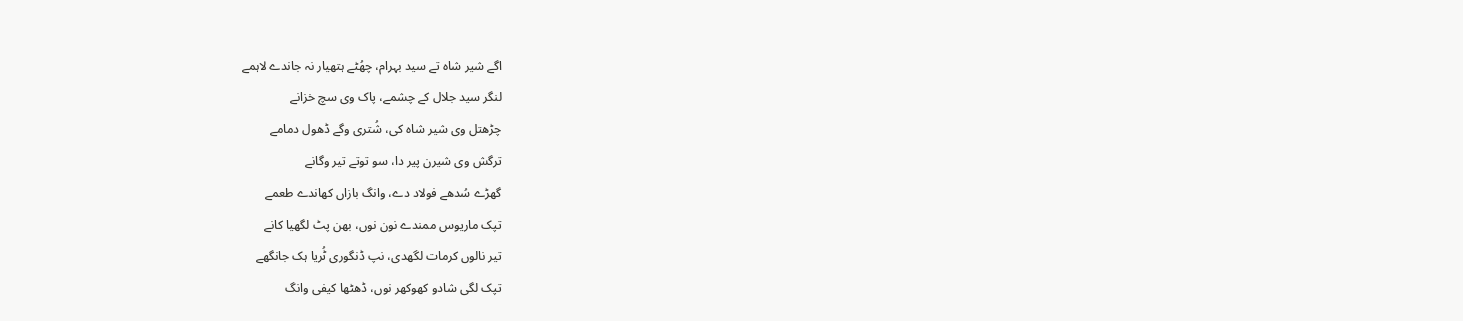اگے شیر شاہ تے سید بہرام، چھُٹے ہتھیار نہ جاندے لاہمے
لنگر سید جلال کے چشمے، پاک وی سچ خزانے
چڑھتل وی شیر شاہ کی، شُتری وگے ڈھول دمامے
ترگش وی شیرن پیر دا، سو توتے تیر وگانے
گھڑے سُدھے فولاد دے، وانگ بازاں کھاندے طعمے
تپک ماریوس ممندے نون نوں، بھن پٹ لگھیا کانے
تیر نالوں کرمات لگھدی، نپ ڈنگوری ٹُریا ہک جانگھے
تپک لگی شادو کھوکھر نوں، ڈھٹھا کیفی وانگ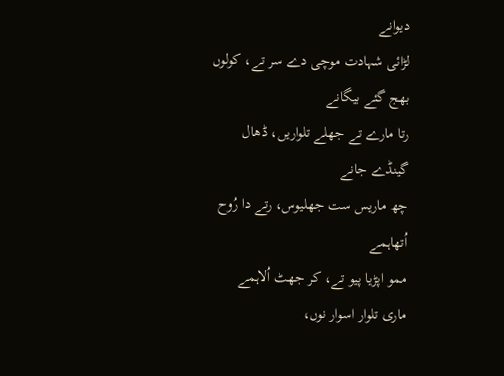دیوانے
لڑائی شہادت موچی دے سر تے، کولوں بھج گئے بیگانے
رتا مارے تے جھلے تلواریں، ڈھال گینڈے جانے
چھ ماریس ست جھلیوس، رتے دا رُوح اُتھاہمے
ممو اپڑیا پیو تے، کر جھٹ اُلاہمے
ماری تلوار اسوار نوں،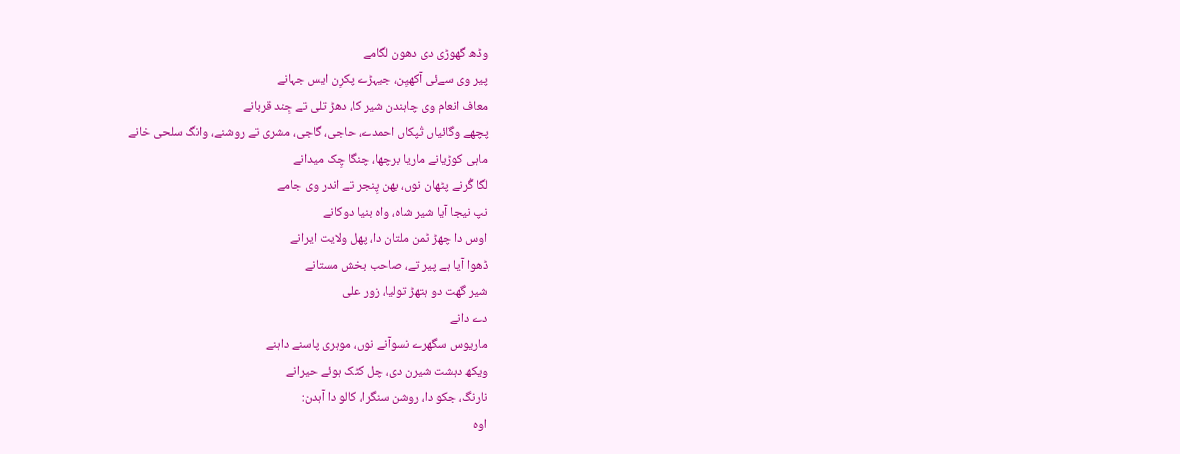وڈھ گھوڑی دی دھون لگامے
پیر وی سےئی آکھیِن، جیہڑے پکرِن ایس جہانے
معاف انعام وی چاہندن شیر کا، دھڑ تلی تے جِند قربانے
پچھے وگائیاں تُپکاں احمدے، حاجی، گاجی، مشری تے روشنے، وانگ سلحی خانے
ماہی کوڑیانے ماریا برچھا، چنگا چِک میدانے
لگا گُرنے پٹھان نوں، بھن پِنجر تے اندر وی جامے
نپ نیجا آیا شیر شاہ، واہ بنیا دوکانے
اوس دا چھڑ ٹمن ملتان دا، پھل ولایت ایرانے
ڈھوا آیا ہے پیر تے، صاحب بخش مستانے
شیر گھت دو ہتھڑ تولیا، زور علی
دے دانے
ماریوس سگھرے نسوآنے نوں، موہری پاسنے داہنے
ویکھ دہشت شیرن دی، چل کٹک ہوئے حیرانے
نارنگ، جکو دا، روشن سنگرا، کالو دا آہدن:
اوہ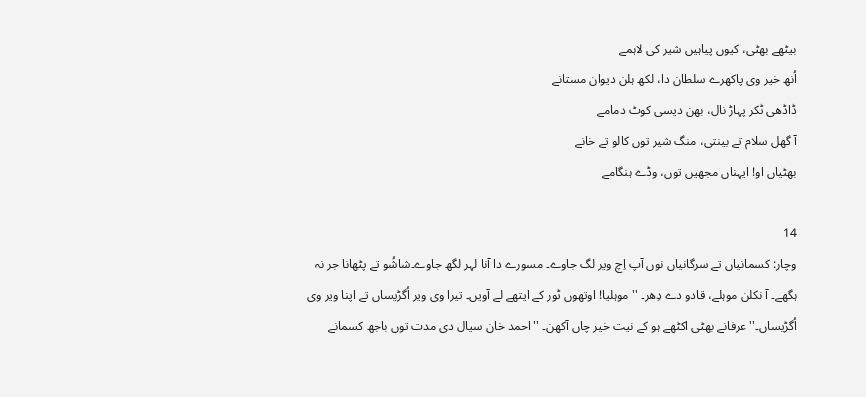بیٹھے بھٹی، کیوں پیاہیں شیر کی لاہمے
اُنھ خیر وی پاکھرے سلطان دا، لکھ ہلن دیوان مستانے
ڈاڈھی ٹکر پہاڑ نال، بھن دیسی کوٹ دمامے
آ گھل سلام تے بینتی، منگ شیر توں کالو تے خانے
بھٹیاں او! ایہناں مجھیں توں، وڈے ہنگامے

14
وچار: کسمانیاں تے سرگانیاں نوں آپ اِچ ویر لگ جاوے۔ مسورے دا آنا لہر لگھ جاوے۔شاشُو تے پٹھانا جر نہ ہگھے۔ آ نکلن موہلے، قادو دے دِھر۔ ''موہلیا! اوتھوں ٹور کے ایتھے لے آویں۔ تیرا وی ویر اُگڑیساں تے اپنا ویر وی اُگڑیساں۔'' عرفانے بھٹی اکٹھے ہو کے نیت خیر چاں آکھن۔ ''احمد خان سیال دی مدت توں باجھ کسمانے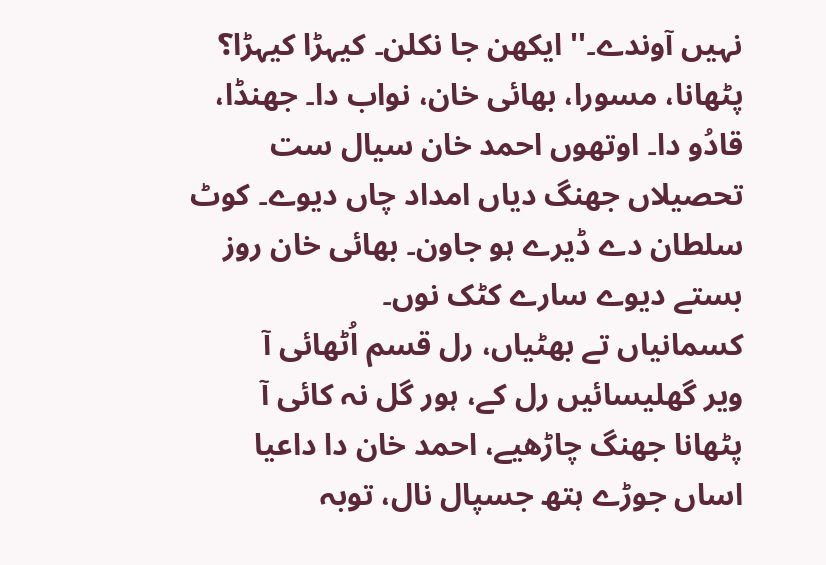نہیں آوندے۔'' ایکھن جا نکلن۔ کیہڑا کیہڑا؟ پٹھانا، مسورا، بھائی خان، نواب دا۔ جھنڈا، قادُو دا۔ اوتھوں احمد خان سیال ست تحصیلاں جھنگ دیاں امداد چاں دیوے۔ کوٹ سلطان دے ڈیرے ہو جاون۔ بھائی خان روز بستے دیوے سارے کٹک نوں۔
کسمانیاں تے بھٹیاں، رل قسم اُٹھائی آ
ویر گھلیسائیں رل کے، ہور گل نہ کائی آ
پٹھانا جھنگ چاڑھیے، احمد خان دا داعیا
اساں جوڑے ہتھ جسپال نال، توبہ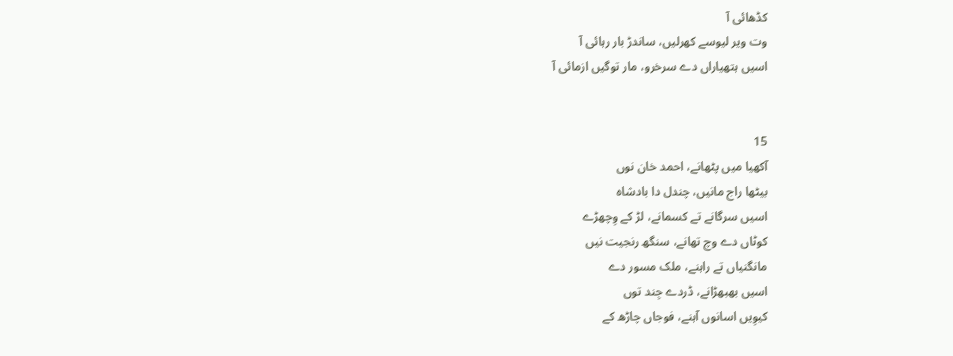کڈھائی آ
وت ویر لیوسے کھرلیں، ساندڑ بار رہائی آ
اسیں ہتھیاراں دے سرخرو، مار توگیں ازمائی آ


15
آکھیا میں پٹھانے، احمد خان نوں
بیٹھا راج مانیں، چندل دا بادشاہ
اسیں سرگانے تے کسمانے، لڑ کے وِچھڑے
کوٹاں دے وچ تھانے، سنگھ رنجیت نیں
مانگنیاں تے راہنے، ملک مسور دے
اسیں بھبھڑانے، ڈردے جِند توں
کیوِیں اسانوں آہنے، فوجاں چاڑھ کے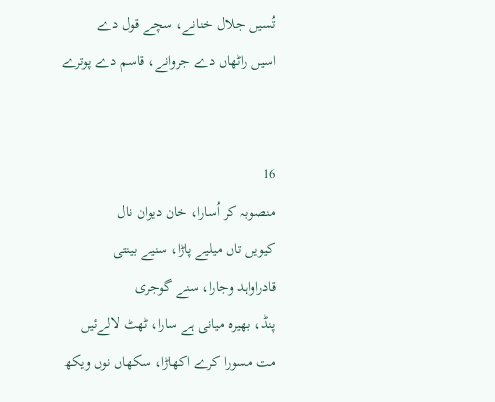تُسیں جلال خنانے، سچے قول دے
اسیں راٹھاں دے جروانے، قاسم دے پوترے


16
منصوبہ کر اُسارا، خان دیوان نال
کیویں تاں میلیے پاڑا، سنیے بینتی
قادراواہد وجارا، سنے گوجری
پنڈ، بھیرہ میانی ہے سارا، ٹھٹ لالےئیں
مت مسورا کرے اکھاڑا، سکھاں نوں ویکھ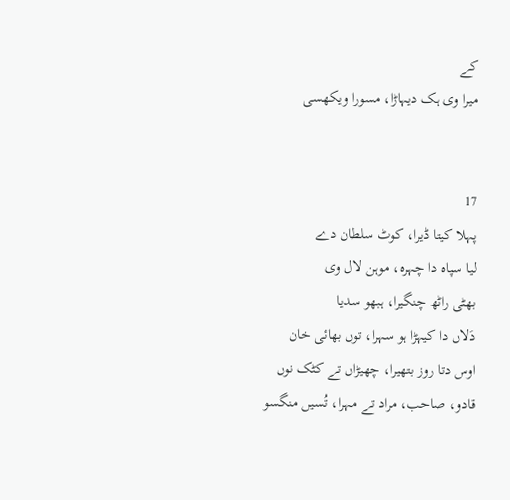کے
میرا وی ہک دیہاڑا، مسورا ویکھسی


17
پہلا کیتا ڈیرا، کوٹ سلطان دے
لیا سپاہ دا چہرہ، موہن لال وی
بھٹی راٹھ چنگیرا، ہبھو سدیا
دَلاں دا کیہڑا ہو سہرا، توں بھائی خان
اوس دتا روز بتھیرا، چھیڑاں تے کٹک نوں
قادو، صاحب، مراد تے مہرا، تُسیں منگسو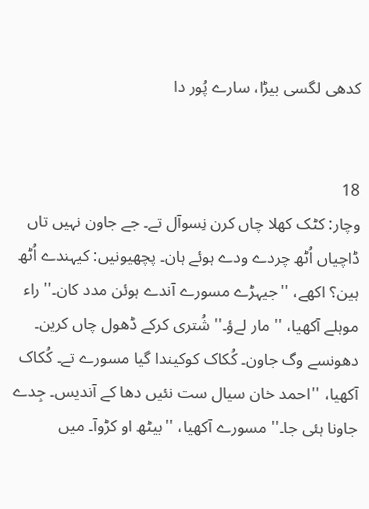کدھی لگسی بیڑا، سارے پُور دا


18
وچار: کٹک کھلا چاں کرن نِسوآل تے۔ جے جاون نہیں تاں ڈاچیاں اُٹھ چردے ودے ہوئے ہان۔ پچھیونیں: کیہندے اُٹھ ہین؟ اکھے، ''جیہڑے مسورے آندے ہوئن مدد کان۔'' راء موہلے آکھیا، ''مار لےؤ۔'' شُتری کرکے ڈھول چاں کرین۔ دھونسے وگ جاون۔ کُکاک کوکیندا گیا مسورے تے۔ کُکاک آکھیا، ''احمد خان سیال ست نئیں دھا کے آندیس۔ جِدے جاونا ہئی جا۔'' مسورے آکھیا، ''بیٹھ او کڑوآ۔ میں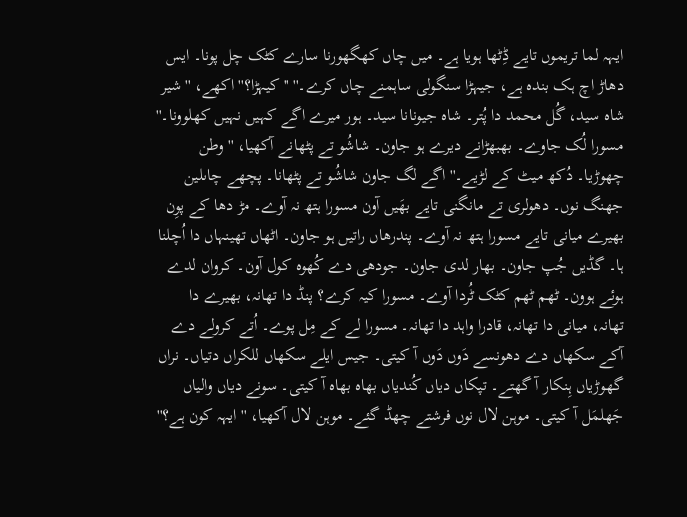ایہہ لما تریموں تایے ڈِٹھا ہویا ہے۔ میں چاں کھگھورنا سارے کٹک چل پونا۔ ایس دھاڑ اچ ہک بندہ ہے، جیہڑا سنگولی ساہمنے چاں کرے۔'' '' کیہڑا؟'' اکھے، ''شیر شاہ سید، گُل محمد دا پُتر۔ شاہ جیونانا سید۔ ہور میرے اگے کہیں نہیں کھلوونا۔'' مسورا لُک جاوے۔ بھبھڑانے دیرے ہو جاون۔ شاشُو تے پٹھانے آکھیا، ''وطن چھوڑیا۔ دُکھ میٹ کے لڑیے۔'' اگے لگ جاون شاشُو تے پٹھانا۔ پچھے چاںلین جھنگ نوں۔ دھولری تے مانگنی تایے بھَیں آون مسورا ہتھ نہ آوے۔ مڑ دھا کے پوِن بھیرے میانی تایے مسورا ہتھ نہ آوے۔ پندرھاں راتیں ہو جاون۔ اٹھاں تھینہاں دا اُچلنا ہا۔ گڈیں جُپ جاون۔ بھار لدی جاون۔ جودھی دے کُھوہ کول آون۔ کروان لدے ہوئے ہوون۔ ٹھم ٹھم کٹک ٹُردا آوے۔ مسورا کیہ کرے؟ پنڈ دا تھانہ، بھیرے دا تھانہ، میانی دا تھانہ، قادرا واہد دا تھانہ۔ مسورا لے کے مِل پوے۔ اُتے کرولے دے آکے سکھاں دے دھونسے دَوں دَوں آ کیتی۔ جیس ایلے سکھاں للکراں دتیاں۔ نراں گھوڑیاں ہِنکار آ گھتے۔ تپکاں دیاں کُندیاں بھاہ بھاہ آ کیتی۔ سونے دیاں والیاں جَھلمَل آ کیتی۔ موہن لال نوں فرشتے چھڈ گئے۔ موہن لال آکھیا، '' ایہہ کون ہے؟''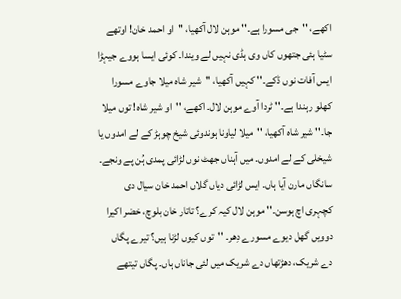اکھے، ''جی مسورا ہے۔'' موہن لال آکھیا، ''او احمد خان! اوتھے سٹیا ہئی جتھوں کاں وی ہڈی نہیں لے ویندا۔ کوئی ایسا ہووے جیہڑا ایس آفات نوں ڈکے۔'' کہیں آکھیا، ''شیر شاہ میلا جاوے مسورا کھلو رہندا ہے۔'' ٹردا آوے موہن لال۔ اکھے، ''او شیر شاہ! توں میلا جا۔'' شیر شاہ آکھیا، ''میلا لیاونا ہوندوئی شیخ چوہڑ کے لے امدوں یا شیخلی کے لے امدوں۔ میں آہناں جھٹ نوں لڑائی پمدی ہُن پے ونجے۔ سانگاں مارن آیا ہاں۔ ایس لڑائی دیاں گلاں احمد خان سیال دی کچہری اچ ہوسن۔'' موہن لال کیہ کرے؟ تاتار خان بلوچ، خضر اکیرا دوویں گھل دیوے مسورے دِھر۔ ''توں کیوں لڑنا ہیں؟ تیرے پگاں دے شریک، دھڑتھاں دے شریک میں لئی جاناں ہاں۔ پگاں تیتھے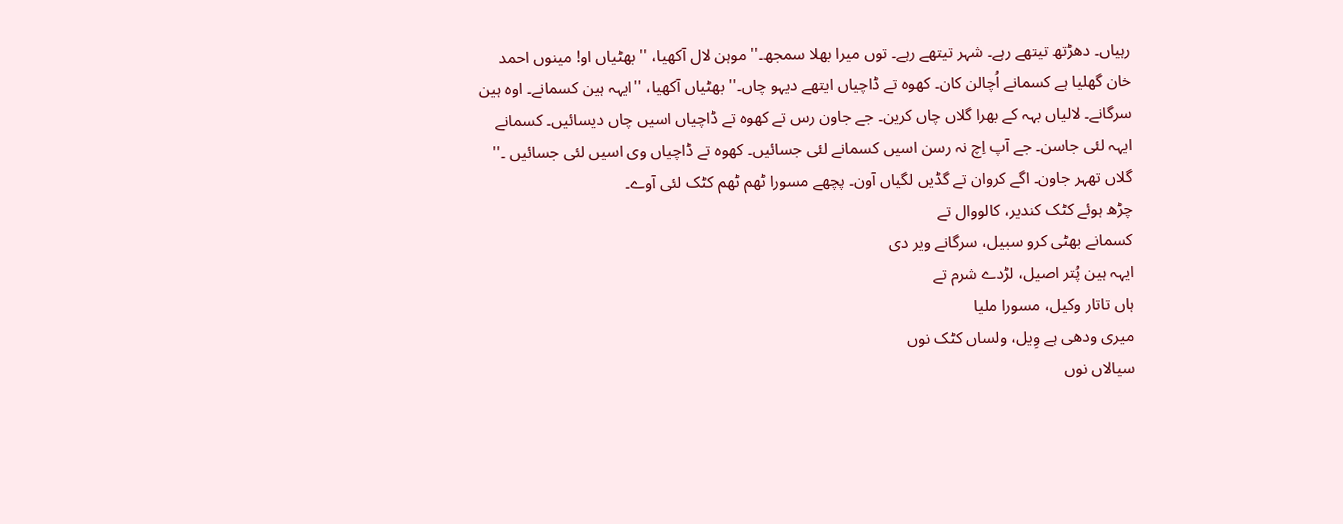رہیاں۔ دھڑتھ تیتھے رہے۔ شہر تیتھے رہے۔ توں میرا بھلا سمجھ۔'' موہن لال آکھیا، ''بھٹیاں او! مینوں احمد خان گھلیا ہے کسمانے اُچالن کان۔ کھوہ تے ڈاچیاں ایتھے دیہو چاں۔'' بھٹیاں آکھیا، ''ایہہ ہین کسمانے۔ اوہ ہین سرگانے۔ لالیاں بہہ کے بھرا گلاں چاں کرین۔ جے جاون رس تے کھوہ تے ڈاچیاں اسیں چاں دیسائیں۔ کسمانے ایہہ لئی جاسن۔ جے آپ اِچ نہ رسن اسیں کسمانے لئی جسائیں۔ کھوہ تے ڈاچیاں وی اسیں لئی جسائیں ۔'' گلاں تھہر جاون۔ اگے کروان تے گڈیں لگیاں آون۔ پچھے مسورا ٹھم ٹھم کٹک لئی آوے۔
چڑھ ہوئے کٹک کندیر، کالووال تے
کسمانے بھٹی کرو سبیل، سرگانے ویر دی
ایہہ ہین پُتر اصیل، لڑدے شرم تے
ہاں تاتار وکیل، مسورا ملیا
میری ودھی ہے وِیل، ولساں کٹک نوں
سیالاں نوں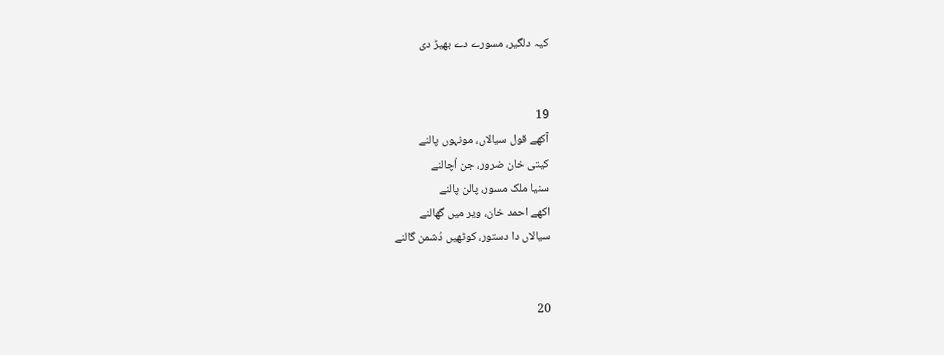کیہ دلگیر، مسورے دے بھیڑ دی


19
آکھے قول سیالاں، مونہوں پالنے
کیتی خان ضرور، جن اُچالنے
سنیا ملک مسور، پالن پالنے
اکھے احمد خان، ویر میں گھالنے
سیالاں دا دستور، کوٹھیں دُشمن گالنے


20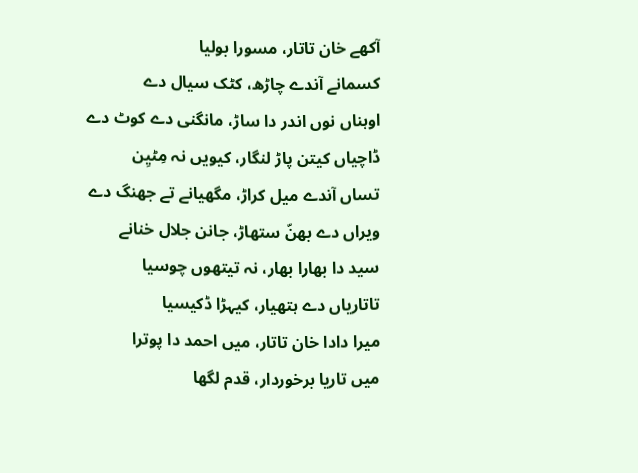آکھے خان تاتار، مسورا بولیا
کسمانے آندے چاڑھ، کٹک سیال دے
اوہناں نوں اندر دا ساڑ، مانگنی دے کوٹ دے
ڈاچیاں کیتن پاڑ لنگار، کیویں نہ مِٹیِن
تساں آندے میل کراڑ، مگھیانے تے جھنگ دے
ویراں دے بھنّ ستھاڑ، جانن جلال خنانے
سید دا بھارا بھار، نہ تیتھوں چوسیا
تاتاریاں دے ہتھیار، کیہڑا ڈکیسیا
میرا دادا خان تاتار، میں احمد دا پوترا
میں تاریا برخوردار، قدم لگھا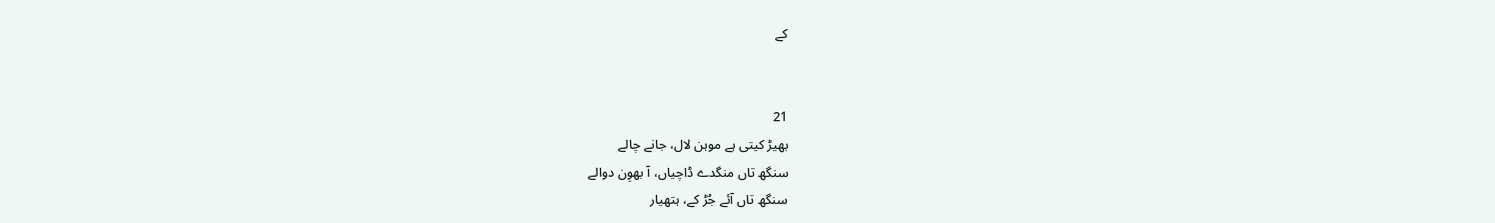کے


21
بھیڑ کیتی ہے موہن لال، جانے چالے
سنگھ تاں منگدے ڈاچیاں، آ بھوِن دوالے
سنگھ تاں آئے جُڑ کے، ہتھیار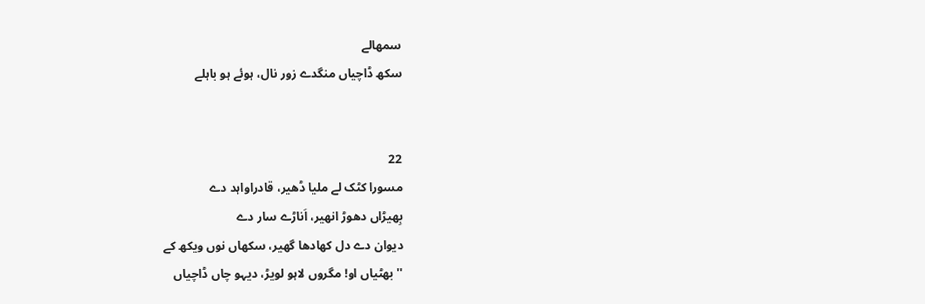سمھالے
سکھ ڈاچیاں منگدے زور نال، ہوئے ہو باہلے


22
مسورا کٹک لے ملیا ڈھیر، قادراواہد دے
بِھیڑاں دھوڑ انھیر، اَناڑے سار دے
دیوان دے دل کھادھا گھیر، سکھاں نوں ویکھ کے
''بھٹیاں او! مگروں لاہو لویڑ، دیہو چاں ڈاچیاں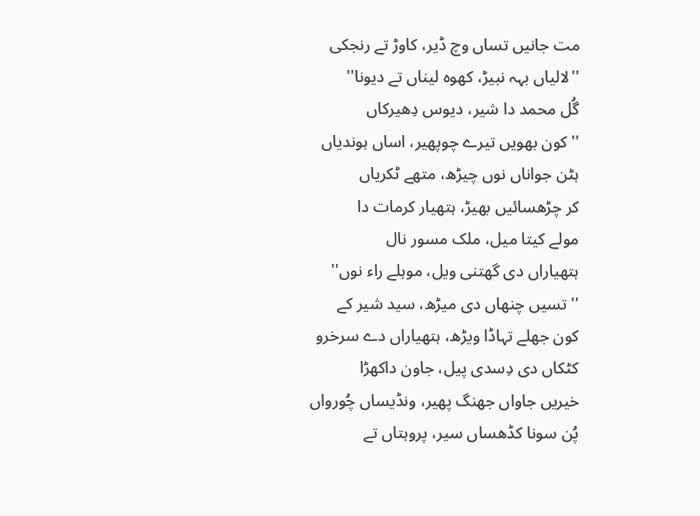مت جانیں تساں وچ ڈیر، کاوڑ تے رنجکی
''لالیاں بہہ نبیڑ، کھوہ لیناں تے دیونا''
گُل محمد دا شیر، دیوس دِھیرکاں
''کون بھویں تیرے چوپھیر، اساں ہوندیاں
ہٹن جواناں نوں چیڑھ، متھے ٹکریاں
کر چڑھسائیں بھیڑ، ہتھیار کرمات دا
مولے کیتا میل، ملک مسور نال
ہتھیاراں دی گھتنی ویل، موہلے راء نوں''
''تسیں چنھاں دی میڑھ، سید شیر کے
کون جھلے تہاڈا ویڑھ، ہتھیاراں دے سرخرو
کٹکاں دی دِسدی پیل، جاون داکھڑا
خیریں جاواں جھنگ پھیر، ونڈیساں چُورواں
پُن سونا کڈھساں سیر، پروہتاں تے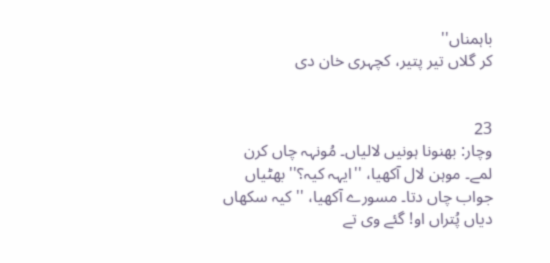باہمناں''
کر گلاں تیر پتیر، کچہری خان دی


23
وچار: بھنونا ہونیں لالیاں۔ مُونہہ چاں کرن لمے۔ موہن لال آکھیا، ''ایہہ کیہ؟'' بھٹیاں جواب چاں دتا۔ مسورے آکھیا، ''کیہ سکھاں دیاں پُتراں او! گئے وی تے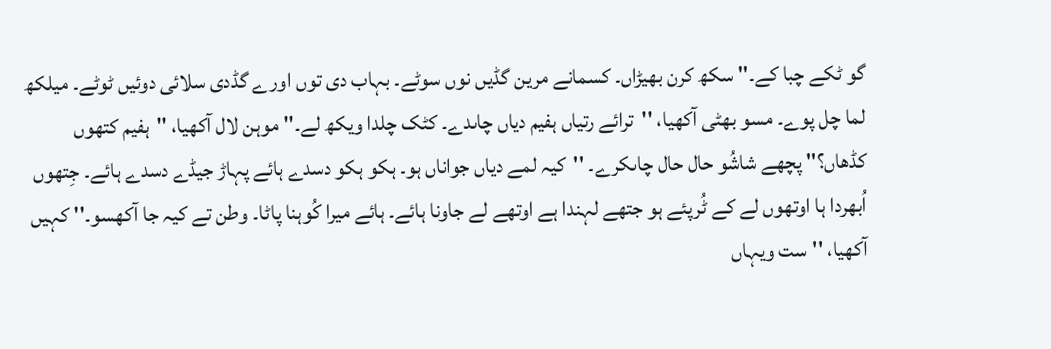گو ٹکے چبا کے۔'' سکھ کرن بھیڑاں۔ کسمانے مرین گڈیں نوں سوٹے۔ بہاب دی توں اورے گڈدی سلائی دوئیں ٹوٹے۔ میلکھ لما چل پوے۔ مسو بھٹی آکھیا، ''ترائے رتیاں ہفیم دیاں چاںدے۔ کٹک چلدا ویکھ لے۔'' موہن لال آکھیا، ''ہفیم کتھوں کڈھاں؟'' پچھے شاشُو حال حال چاںکرے۔ ''کیہ لمے دیاں جواناں ہو۔ ہکو ہکو دسدے ہائے پہاڑ جیڈے دسدے ہائے۔ جِتھوں اُبھردا ہا اوتھوں لے کے ٹُرپئے ہو جتھے لہندا ہے اوتھے لے جاونا ہائے۔ ہائے میرا کُوہنا پاٹا۔ وطن تے کیہ جا آکھسو۔'' کہیں آکھیا، ''ست ویہاں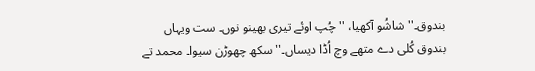بندوق۔'' شاشُو آکھیا، ''چُپ اوئے تیری بھینو نوں۔ ست ویہاں بندوق کُلی دے متھے وچ اُڈا دیساں۔'' سکھ چھوڑن سیوا۔ محمد تے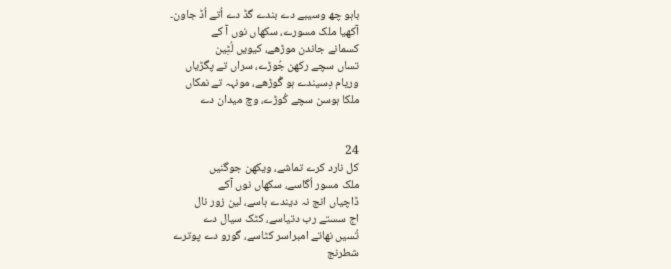باہو چھ وسیبے دے بندے گڈ دے اُتے اُڈ جاون۔
آکھیا ملک مسورے، سکھاں نوں آ کے
کسمانے جاندن موڑھے، کیویں لُٹِین
تساں سچے رکھن جُوڑے، سراں تے پگڑیاں
وریام دِسیندے ہو گُوڑھے، مونہہ تے نمکاں
ملکا ہوسن سچے کُوڑے، وچ میدان دے


24
کل نارد کرے تماشے، ویکھن جوگنیں
ملک مسور اُگاسے، سکھاں نوں آکے
ڈاچیاں انج نہ دیندے ہاسے، لین زور نال
اج سستے رب دتیاسے، کٹک سیال دے
تُسیں نھاتے امبراسر کٹاسے، گورو دے پوترے
شطرنج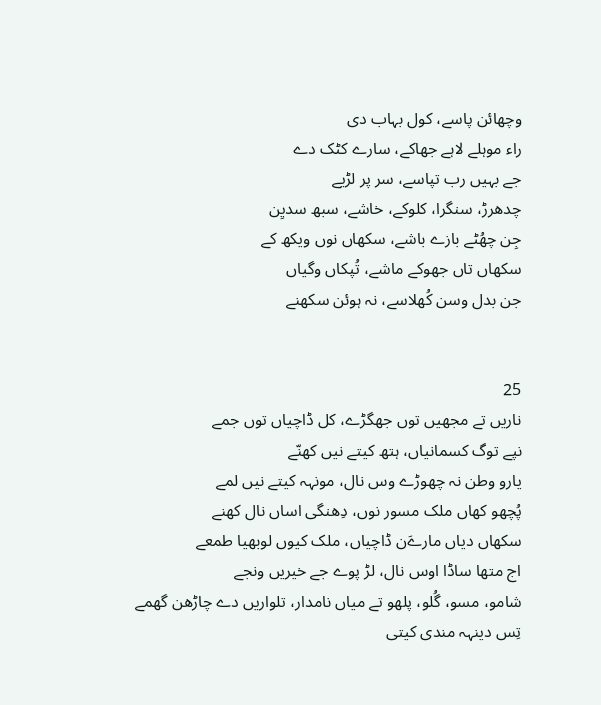وچھائن پاسے، کول بہاب دی
راء موہلے لاہے جھاکے، سارے کٹک دے
جے بہیں رب تپاسے، سر پر لڑیے
چدھرڑ، سنگرا، کلوکے، خاشے، سبھ سدیِن
جِن چھُٹے بازے باشے، سکھاں نوں ویکھ کے
سکھاں تاں جھوکے ماشے، تُپکاں وگیاں
جن بدل وسن کُھلاسے، نہ ہوئن سکھنے


25
ناریں تے مجھیں توں جھگڑے، کل ڈاچیاں توں جمے
نپے توگ کسمانیاں، ہتھ کیتے نیں کھنّے
یارو وطن نہ چھوڑے وس نال، مونہہ کیتے نیں لمے
پُچھو کھاں ملک مسور نوں، دِھنگی اساں نال کھنے
سکھاں دیاں مارےَن ڈاچیاں، ملک کیوں لوبھیا طمعے
اج متھا ساڈا اوس نال، لڑ پوے جے خیریں ونجے
شامو، مسو، گُلو، پلھو تے میاں نامدار، تلواریں دے چاڑھن گھمے
تِس دینہہ مندی کیتی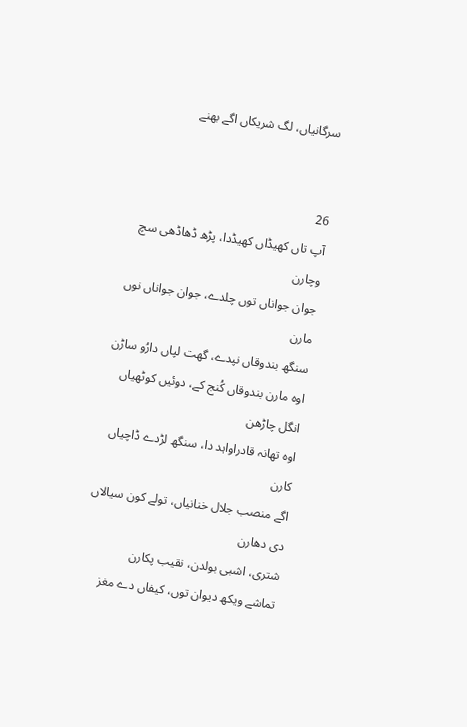سرگانیاں، لگ شریکاں اگے بھنے


26
آپ تاں کھیڈاں کھیڈدا، پڑھ ڈھاڈھی سچ وچارن
جوان جواناں توں چلدے، جوان جواناں نوں مارن
سنگھ بندوقاں نپدے، گھت لپاں دارُو ساڑن
اوہ مارن بندوقاں کُنج کے، دوئیں کوٹھیاں انگل چاڑھن
اوہ تھانہ قادراواہد دا، سنگھ لڑدے ڈاچیاں کارن
اگے منصب جلال خنانیاں، تولے کون سیالاں دی دھارن
شتری، اشبی بولدن، نقیب پکارن
تماشے ویکھ دیوان توں، کیفاں دے مغز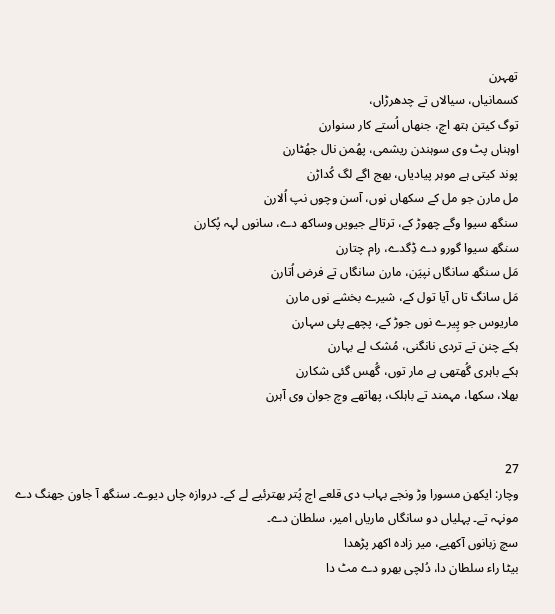تھہرن
کسمانیاں، سیالاں تے چدھرڑاں،
توگ کیتن ہتھ اچ، جنھاں اُستے کار سنوارن
اوہناں پٹ وی سوہندن ریشمی، پھُمن نال جھُٹارن
پوند کیتی ہے موہر پیادیاں، بھج اگے لگ کُداڑن
مل مارن جو مل کے سکھاں نوں، آسن وچوں نپ اُلارن
سنگھ سیوا وگے چھوڑ کے، ترتالے جیویں وساکھ دے، سانوں لہہ پُکارن
سنگھ سیوا گورو دے ڈِگدے، رام چتارن
مَل سنگھ سانگاں نپیَن، مارن سانگاں تے فرض اُتارن
مَل سانگ تاں آیا تول کے، شیرے بخشے نوں مارن
ماریوس جو پِیرے نوں جوڑ کے، پچھے پئی سہارن
ہکے چنن تے تردی نانگنی، مُشک لے بہارن
ہکے باہری گُھتھی ہے مار توں، گُھس گئی شکارن
بھلا، سکھا، مہمند تے باہلک، پھاتھے وچ جوان وی آہرن


27
وچار: ایکھن مسورا وڑ ونجے بہاب دی قلعے اچ پُتر بھترئیے لے کے۔ دروازہ چاں دیوے۔ سنگھ آ جاون جھنگ دے مونہہ تے۔ پہلیاں دو سانگاں ماریاں امیر، سلطان دے۔
سچ زبانوں آکھیے، میر زادہ اکھر پڑھدا
بیٹا راء سلطان دا، دُلچی بھرو دے مٹ دا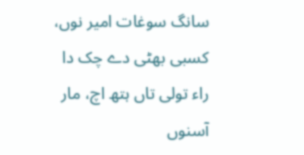سانگ سوغات امیر نوں، کسبی بھٹی دے چک دا
راء تولی تاں ہتھ اچ، مار آسنوں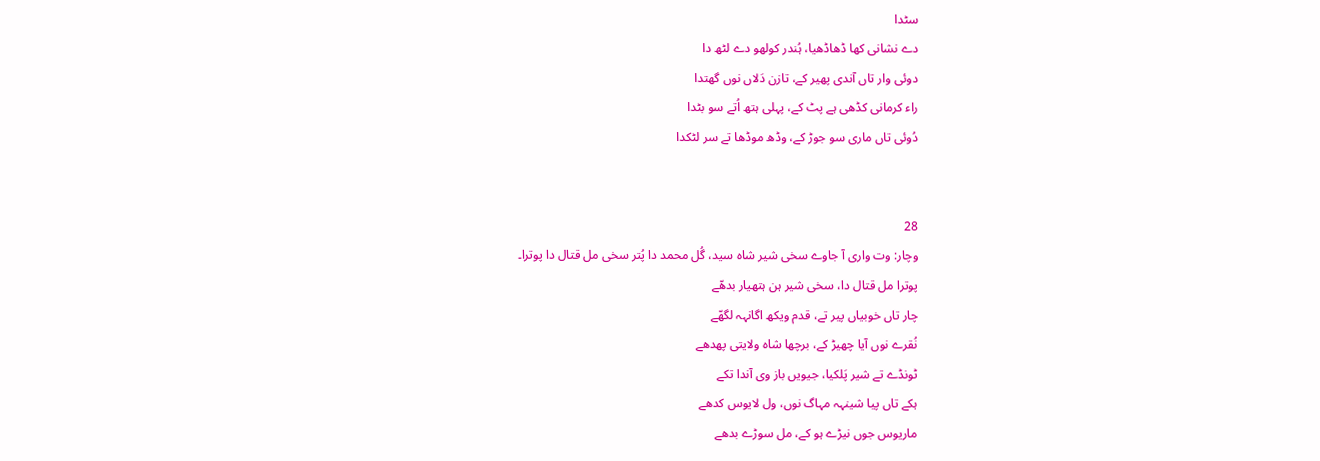سٹدا
دے نشانی کھا ڈھاڈھیا، ہُندر کولھو دے لٹھ دا
دوئی وار تاں آندی پھیر کے، تازن دَلاں نوں گھتدا
راء کرمانی کڈھی ہے پٹ کے، پہلی ہتھ اُتے سو بٹدا
دُوئی تاں ماری سو جوڑ کے، وڈھ موڈھا تے سر لٹکدا


28
وچار: وت واری آ جاوے سخی شیر شاہ سید، گُل محمد دا پُتر سخی مل قتال دا پوترا۔
پوترا مل قتال دا، سخی شیر ہن ہتھیار بدھّے
چار تاں خوبیاں پیر تے، قدم ویکھ اگانہہ لگھّے
نُقرے نوں آیا چھیڑ کے، برچھا شاہ ولایتی پھدھے
ٹونڈے تے شیر پَلکیا، جیویں باز وی آندا تکے
ہکے تاں پیا شینہہ مہاگ نوں، ول لایوس کدھے
ماریوس جوں نیڑے ہو کے، مل سوڑے بدھے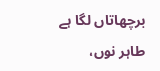برچھاتاں لگا ہے طاہر نوں،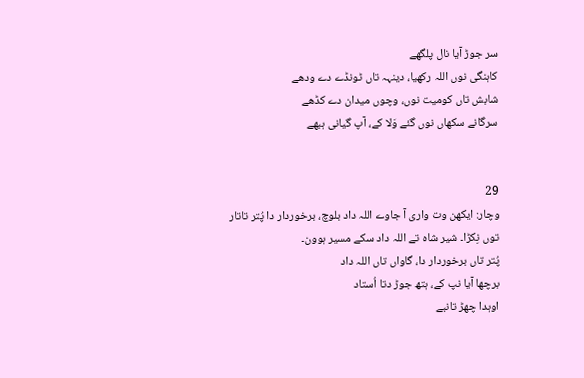سر جوڑ آیا نال پلگھے
کاہنگی نوں اللہ رکھیا، دینہہ تاں ٹونڈے دے ودھے
شابش تاں کومیت نوں، وچوں میدان دے کڈھے
سرگانے سکھاں نوں گئے وَلا کے، آپ گیانی ہبھے


29
وچار: ایکھن وت واری آ جاوے اللہ داد بلوچ، برخوردار دا پُتر تاتار توں نِکڑا۔ شیر شاہ تے اللہ داد سکے مسیر ہوون۔
پُتر تاں برخوردار دا، گاواں تاں اللہ داد
برچھا آیا نپ کے، ہتھ جوڑ دتا اُستاد
اوہدا چھڑ تانبے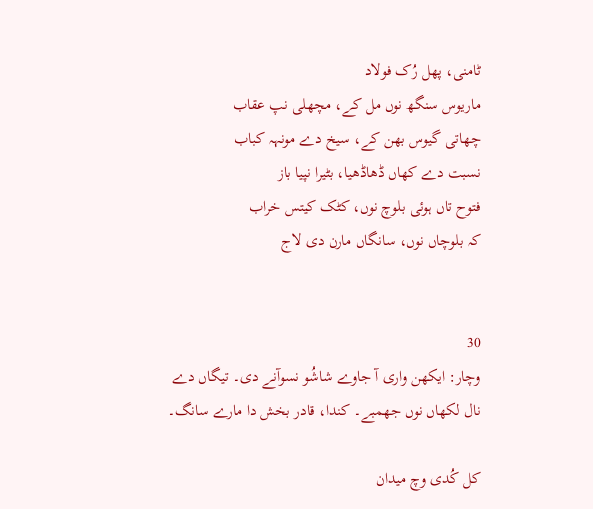ٹامنی، پھل رُک فولاد
ماریوس سنگھ نوں مل کے، مچھلی نپ عقاب
چھاتی گیوس بھن کے، سیخ دے مونہہ کباب
نسبت دے کھاں ڈھاڈھیا، بٹیرا نپیا باز
فتوح تاں ہوئی بلوچ نوں، کٹک کیتس خراب
کہ بلوچاں نوں، سانگاں مارن دی لاج


30
وچار: ایکھن واری آ جاوے شاشُو نسوآنے دی۔ تیگاں دے نال لکھاں نوں جھمبے۔ کندا، قادر بخش دا مارے سانگ۔

کل کُدی وچ میدان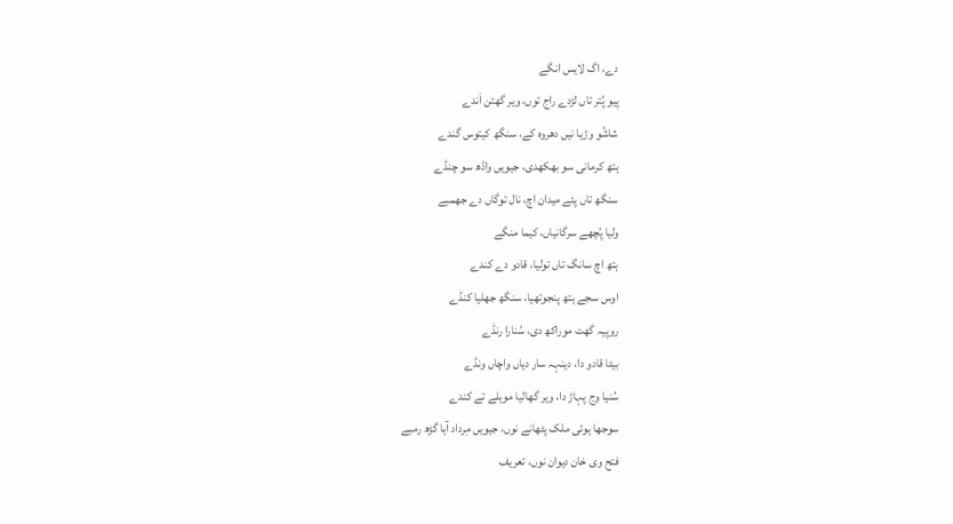دے، اگ لایس انگے
پیو پُتر تاں لڑدے راج توں، ویر گھتن اَندے
شاشُو وڑیا نیں دھروہ کے، سنگھ کیتوس گندے
ہتھ کرمانی سو بھکھدی، جیویں واڈھ سو چنڈے
سنگھ تاں پئے میدان اچ، نال توگاں دے جھمبے
ولیا پُچھے سرگانیاں، کیما منگے
ہتھ اچ سانگ تاں تولیا، قادو دے کندے
اوس سجے ہتھ پنجوتھیا، سنگھ جھلیا کنڈے
روپیہ گھت موراکھ دی، سُنارا رنڈے
بیٹا قادو دا، دینہہ سار دیاں واچاں ونڈے
سُنیا وج پہاڑ دا، ویر گھالیا موہلے تے کندے
سوجھا ہوئی ملک پٹھانے نوں، جیویں مِرداد آہا گڑھ رمبے
فتح وی خان دیوان نوں، تعریف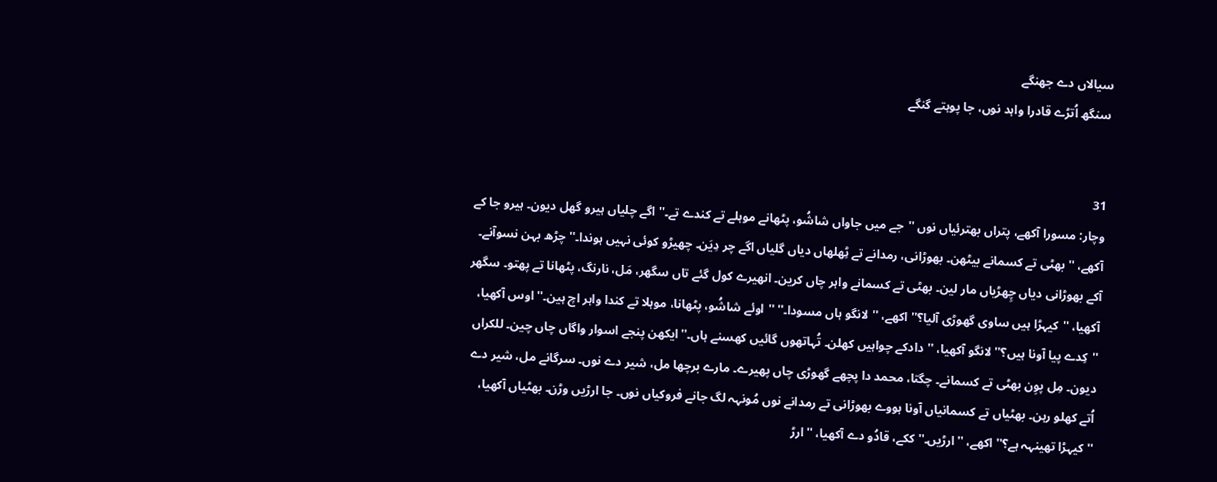سیالاں دے جھنگے
سنگھ اُتڑے قادرا واہد نوں، جا پوہتے گنگے


31
وچار: مسورا آکھے، پتراں بھترئیاں نوں ''جے میں جاواں شاشُو، پٹھانے موہلے تے کندے تے۔'' اگے چلیاں ہیرو گھل دیون۔ ہیرو جا کے آکھے، ''بھٹی تے کسمانے بیٹھن۔ بھوڑانی، رمدانے تے ٹِھلھاں دیاں گلیاں اگے چر دِیَن۔ چھیڑو کوئی نہیں ہوندا۔'' چڑھ بہن نسوآنے۔ آکے بھوڑانی دیاں چِھڑیاں مار لین۔ بھٹی تے کسمانے واہر چاں کرین۔ انھیرے کول گئے تاں سگھر، مَل، نارنگ، پٹھانا تے پھتو۔ سگھر آکھیا، ''کیہڑا ہیں ساوی گھوڑی آلیا؟'' اکھے، ''لانگو ہاں مسودا۔'' ''اوئے شاشُو، پٹھانا، موہلا تے کندا واہر اچ ہین۔'' اوس آکھیا، ''کِدے پیا آونا ہیں؟'' لانگو آکھیا، ''دادکے چواہیں کھلن۔ تُہاتھوں گائیں کھسنے ہاں۔'' ایکھن پنجے اسوار واگاں چاں چین۔ للکراں دیون۔ مِل پوِن بھٹی تے کسمانے۔ چگتا، محمد دا پچھے گھوڑی چاں پھیرے۔ مارے برچھا مل، شیر دے نوں۔ سرگانے مل، شیر دے اُتے کھلو رہن۔ بھٹیاں تے کسمانیاں آونا ہووے بھوڑانی تے رمدانے نوں مُونہہ لگ جانے فروکیاں نوں۔ جا ارڑیں وڑن۔ بھٹیاں آکھیا، ''کیہڑا تھینہہ ہے؟'' اکھے، ''ارڑیں۔'' ککے، قادُو دے آکھیا، ''ارڑ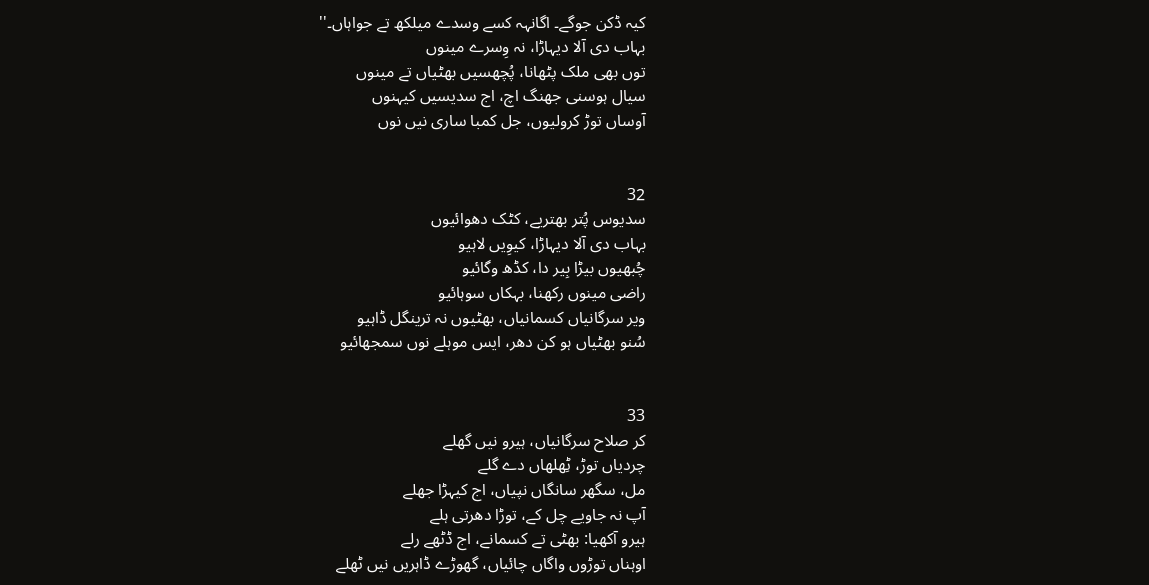کیہ ڈکن جوگے۔ اگانہہ کسے وسدے میلکھ تے جواہاں۔''
بہاب دی آلا دیہاڑا، نہ وِسرے مینوں
توں بھی ملک پٹھانا، پُچھسیں بھٹیاں تے مینوں
سیال ہوسنی جھنگ اچ، اج سدیسیں کیہنوں
آوساں توڑ کرولیوں، جل کمبا ساری نیں نوں


32
سدیوس پُتر بھتریے، کٹک دھوائیوں
بہاب دی آلا دیہاڑا، کیوِیں لاہیو
چُبھیوں بیڑا بِیر دا، کڈھ وگائیو
راضی مینوں رکھنا، بہکاں سوہائیو
ویر سرگانیاں کسمانیاں، بھٹیوں نہ ترینگل ڈاہیو
سُنو بھٹیاں ہو کن دھر، ایس موہلے نوں سمجھائیو


33
کر صلاح سرگانیاں، ہیرو نیں گھلے
چردیاں توڑ، ٹِھلھاں دے گلے
مل، سگھر سانگاں نپیاں، اج کیہڑا جھلے
آپ نہ جاویے چل کے، توڑا دھرتی ہلے
ہیرو آکھیا: بھٹی تے کسمانے، اج ڈٹھے رلے
اوہناں توڑوں واگاں چائیاں، گھوڑے ڈاہریں نیں ٹھلے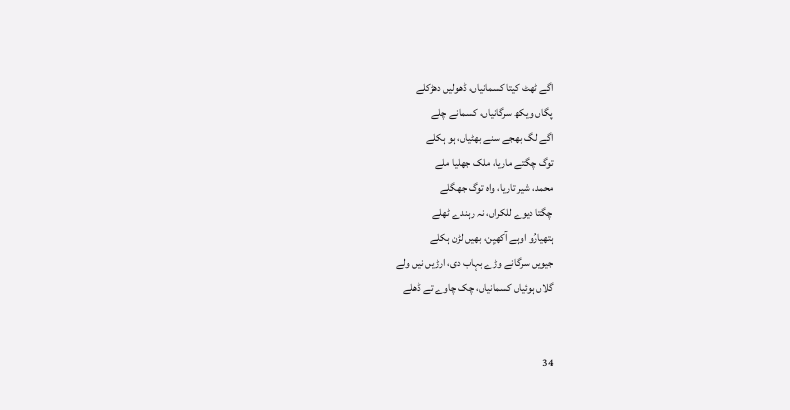اگے ٹھٹ کیتا کسمانیاں، ڈھولیں دھڑکلے
پگاں ویکھ سرگانیاں، کسمانے چلے
اگے لگ بھجے سنے بھٹیاں، ہو ہکلے
توگ چگتے ماریا، ملک جھلیا ملے
محمد، شیر تاریا، واہ توگ جھگلے
چگتا دیوے للکراں، نہ رہندے ٹھلے
ہتھیارُو اوہے آکھیِن، بھیں لڑن ہکلے
جیویں سرگانے وڑے بہاب دی، ارڑیں نیں ولے
گلاں ہوئیاں کسمانیاں، چک چاوے تے ڈھلے


34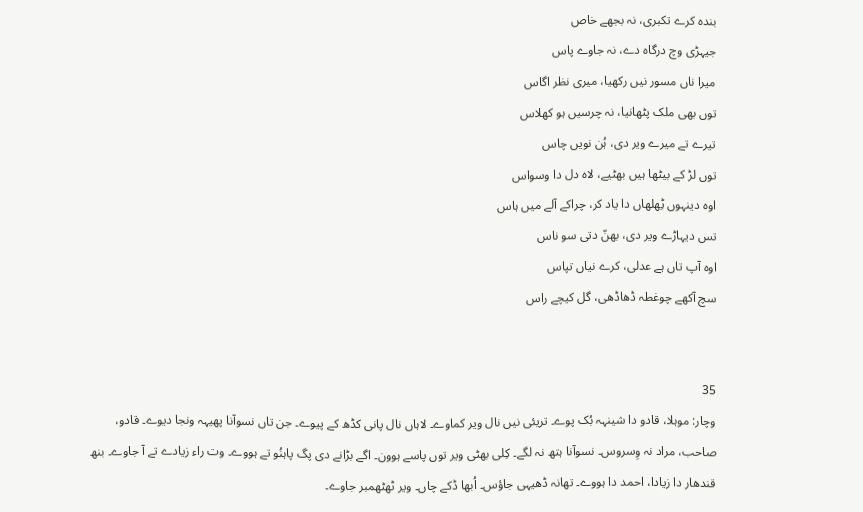بندہ کرے تکبری، نہ بجھے خاص
جیہڑی وچ درگاہ دے، نہ جاوے پاس
میرا ناں مسور نیں رکھیا، میری نظر اگاس
توں بھی ملک پٹھانیا، نہ چرسیں ہو کھلاس
تیرے تے میرے ویر دی، ہُن نویں چاس
توں لڑ کے بیٹھا ہیں بھٹیے، لاہ دل دا وسواس
اوہ دینہوں ٹِھلھاں دا یاد کر، چراکے آلے میں ہاس
تس دیہاڑے ویر دی، بھنّ دتی سو ناس
اوہ آپ تاں ہے عدلی، کرے نیاں تپاس
سچ آکھے چوغطہ ڈھاڈھی، گل کیچے راس


35
وچار: موہلا، قادو دا شینہہ بُک پوے۔ تریئی نیں نال ویر کماوے۔ لاہاں نال پانی کڈھ کے پیوے۔ جن تاں نسوآنا پھیہہ ونجا دیوے۔ قادو، صاحب، مراد نہ وِسروس۔ نسوآنا ہتھ نہ لگے۔ کِلی بھٹی ویر توں پاسے ہوون۔ اگے بڑانے دی پگ پاہنُو تے ہووے۔ وت راء زیادے تے آ جاوے۔ بنھ قندھار دا زیادا، احمد دا ہووے۔ تھانہ ڈھیہی جاؤس۔ اُبھا ڈکے چاں۔ ویر ٹھٹھمبر جاوے۔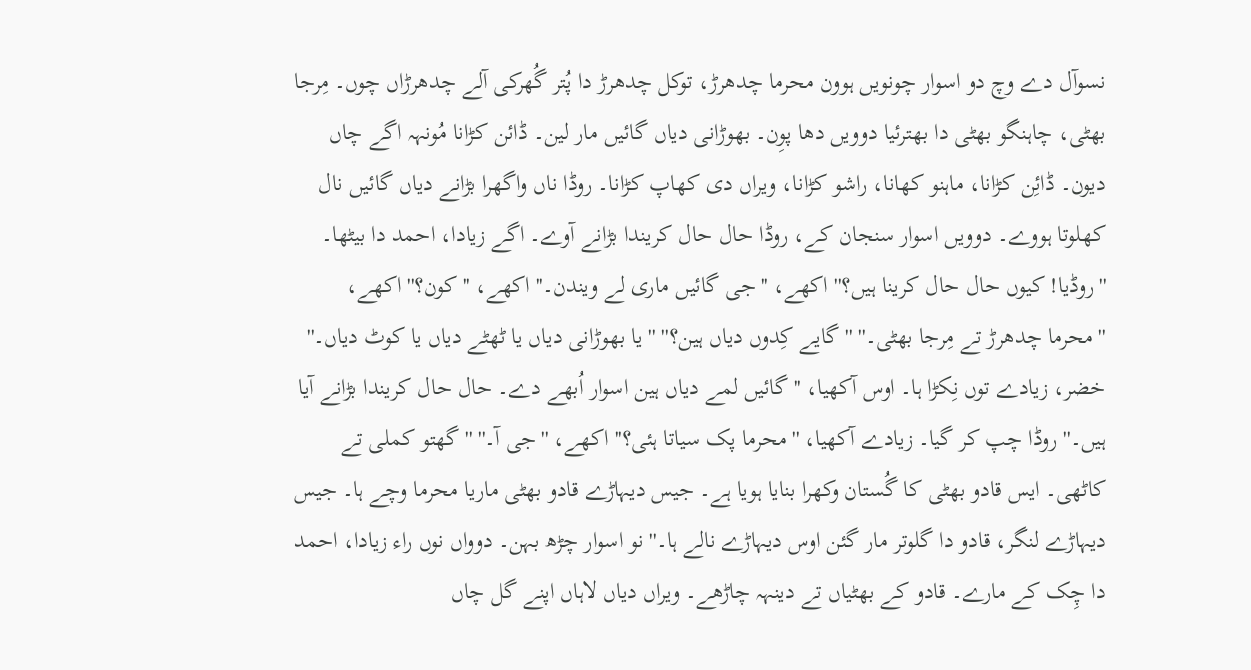نسوآل دے وچ دو اسوار چونویں ہوون محرما چدھرڑ، توکل چدھرڑ دا پُتر گُھرکی آلے چدھرڑاں چوں۔ مِرجا بھٹی، چاہنگو بھٹی دا بھترئیا دوویں دھا پوِن۔ بھوڑانی دیاں گائیں مار لین۔ ڈائن کڑانا مُونہہ اگے چاں دیون۔ ڈائِن کڑانا، ماہنو کھانا، راشو کڑانا، ویراں دی کھاپ کڑانا۔ روڈا ناں واگھرا بڑانے دیاں گائیں نال کھلوتا ہووے۔ دوویں اسوار سنجان کے، روڈا حال حال کریندا بڑانے آوے۔ اگے زیادا، احمد دا بیٹھا۔ ''روڈیا! کیوں حال حال کرینا ہیں؟'' اکھے، ''جی گائیں ماری لے ویندن۔'' اکھے، ''کون؟'' اکھے، ''محرما چدھرڑ تے مِرجا بھٹی۔'' ''گایے کِدوں دیاں ہین؟'' ''یا بھوڑانی دیاں یا ٹھٹے دیاں یا کوٹ دیاں۔'' خضر، زیادے توں نِکڑا ہا۔ اوس آکھیا، ''گائیں لمے دیاں ہین اسوار اُبھے دے۔ حال حال کریندا بڑانے آیا ہیں۔'' روڈا چپ کر گیا۔ زیادے آکھیا، ''محرما پک سیاتا ہئی؟'' اکھے، ''جی آ۔'' ''گھتو کملی تے کاٹھی۔ ایس قادو بھٹی کا گُستان وکھرا بنایا ہویا ہے۔ جیس دیہاڑے قادو بھٹی ماریا محرما وچے ہا۔ جیس دیہاڑے لنگر، قادو دا گلوتر مار گئن اوس دیہاڑے نالے ہا۔'' نو اسوار چڑھ بہن۔ دوواں نوں راء زیادا، احمد دا چِک کے مارے۔ قادو کے بھٹیاں تے دینہہ چاڑھے۔ ویراں دیاں لاہاں اپنے گل چاں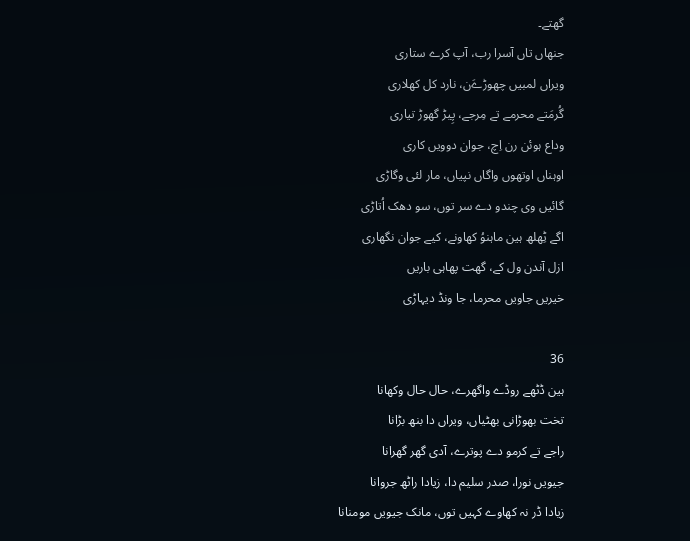گھتے۔
جنھاں تاں آسرا رب، آپ کرے ستاری
ویراں لمبیں چھوڑےَن، نارد کل کھلاری
گُرمَتے محرمے تے مِرجے، پِیڑ گھوڑ تیاری
وداع ہوئن رن اِچ، جوان دوویں کاری
اوہناں اوتھوں واگاں نپیاں، مار لئی وگاڑی
گائیں وی چندو دے سر توں، سو دھک اُتاڑی
اگے ٹِھلھ ہین ماہنوُ کھاونے، کیے جوان نگھاری
ازل آندن ول کے، گھت پھاہی باریں
خیریں جاویں محرما، جا ونڈ دیہاڑی

36
ہین ڈٹھے روڈے واگھرے، حال حال وکھانا
تخت بھوڑانی بھٹیاں، ویراں دا بنھ بڑانا
راجے تے کرمو دے پوترے، آدی گھر گھرانا
جیویں نورا، صدر سلیم دا، زیادا راٹھ جروانا
زیادا ڈر نہ کھاوے کہیں توں، مانک جیویں مومنانا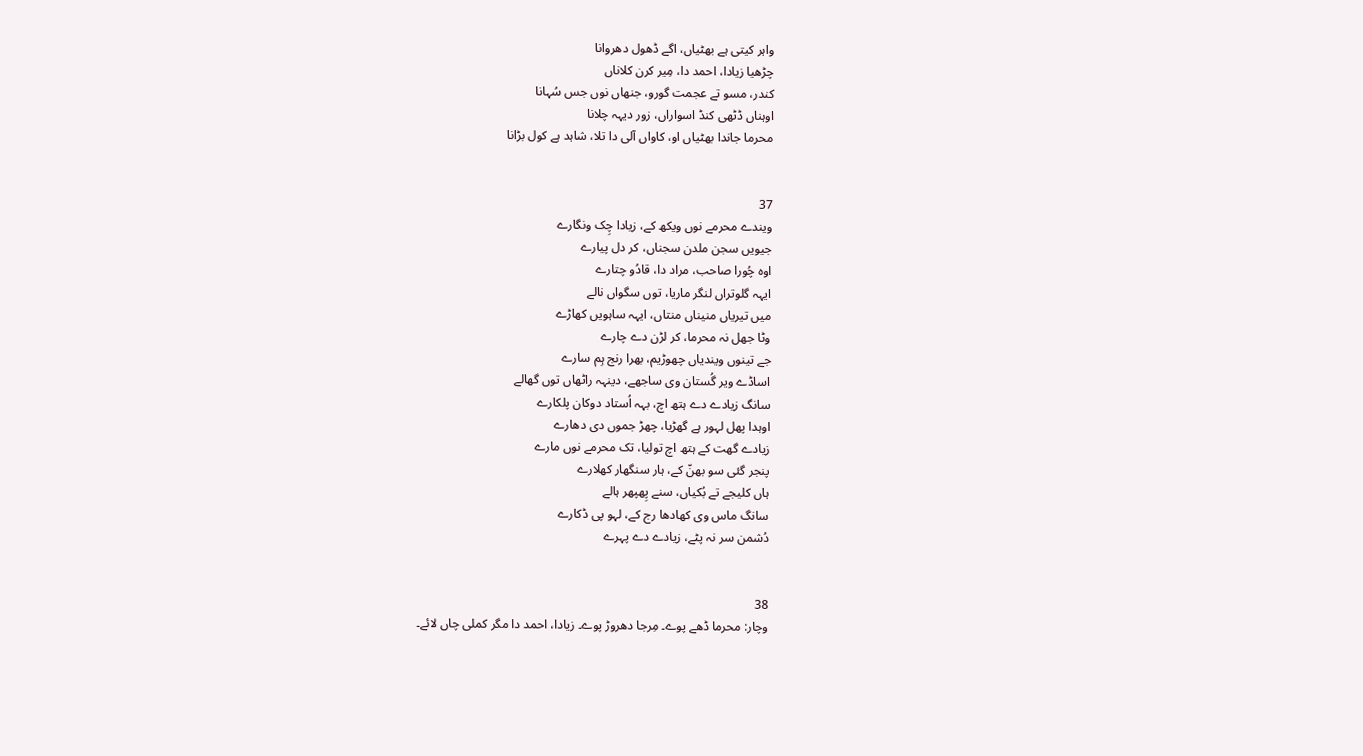واہر کیتی ہے بھٹیاں، اگے ڈھول دھروانا
چڑھیا زیادا، احمد دا، مِیر کرن کلاناں
کندر، مسو تے عجمت گورو، جنھاں نوں جس سُہانا
اوہناں ڈٹھی کنڈ اسواراں، زور دیہہ چلانا
محرما جاندا بھٹیاں او، کاواں آلی دا تلا، شاہد ہے کول بڑانا


37
ویندے محرمے نوں ویکھ کے، زیادا چِک ونگارے
جیویں سجن ملدن سجناں، کر دل پیارے
اوہ چُورا صاحب، مراد دا، قادُو چتارے
ایہہ گلوتراں لنگر ماریا، توں سگواں نالے
میں تیریاں منیناں منتاں، ایہہ ساہویں کھاڑے
وٹا جھل نہ محرما، کر لڑن دے چارے
جے تینوں ویندیاں چھوڑیم، بھرا رنج ہِم سارے
اساڈے ویر گُستان وی ساجھے، دینہہ راٹھاں توں گھالے
سانگ زیادے دے ہتھ اچ، بہہ اُستاد دوکان پلکارے
اوہدا پھل لہور ہے گھڑیا، چھڑ جموں دی دھارے
زیادے گھت کے ہتھ اچ تولیا، تک محرمے نوں مارے
پنجر گئی سو بھنّ کے، ہار سنگھار کھلارے
ہاں کلیجے تے بُکیاں، سنے پِھپھر ہالے
سانگ ماس وی کھادھا رج کے، لہو پی ڈکارے
دُشمن سر نہ پٹے، زیادے دے پہرے


38
وچار: محرما ڈھے پوے۔ مِرجا دھروڑ پوے۔ زیادا، احمد دا مگر کملی چاں لائے۔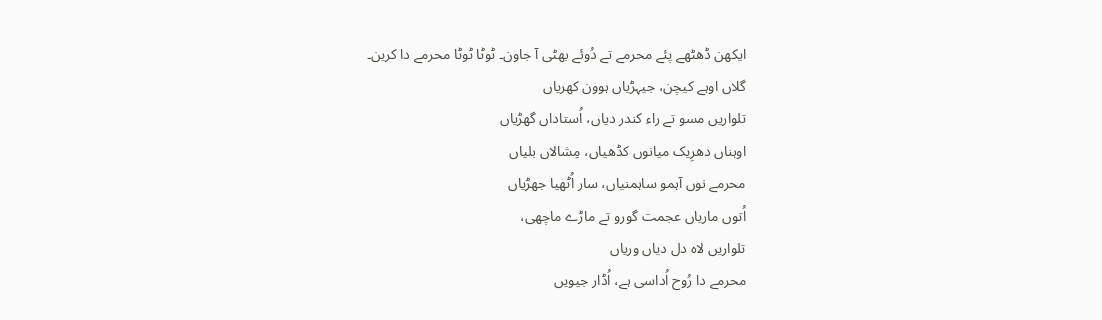ایکھن ڈھٹھے پئے محرمے تے دُوئے بھٹی آ جاون۔ ٹوٹا ٹوٹا محرمے دا کرین۔
گلاں اوہے کیچن، جیہڑیاں ہوون کھریاں
تلواریں مسو تے راء کندر دیاں، اُستاداں گھڑیاں
اوہناں دھرِیک میانوں کڈھیاں، مِشالاں بلیاں
محرمے نوں آہمو ساہمنیاں، سار اُٹھیا جھڑیاں
اُتوں ماریاں عجمت گورو تے ماڑے ماچھی،
تلواریں لاہ دل دیاں وریاں
محرمے دا رُوح اُداسی ہے، اُڈار جیویں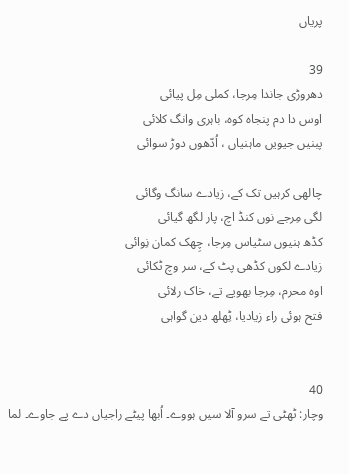پریاں

39
دھروڑی جاندا مِرجا، کملی مِل پیائی
اوس دا دم پنجاہ کوہ، باہری وانگ کلائی
پبنیں جیویں ماہنیاں ، اُدّھوں دوڑ سوائی

چالھی کرہیں تک کے، زیادے سانگ وگائی
لگی مِرجے نوں کنڈ اچ، پار لگھ گیائی
کڈھ ہنیوں سٹیاس مِرجا، چِھک کمان نِوائی
زیادے لکوں کڈھی پٹ کے، سر وچ ٹکائی
اوہ محرم، مِرجا بھویے تے، خاک رلائی
فتح ہوئی راء زیادیا، ٹِھلھ دین گواہی


40
وچار: ٹھٹی تے سرو آلا سیں ہووے۔ اُبھا پیٹے راجیاں دے پے جاوے۔ لما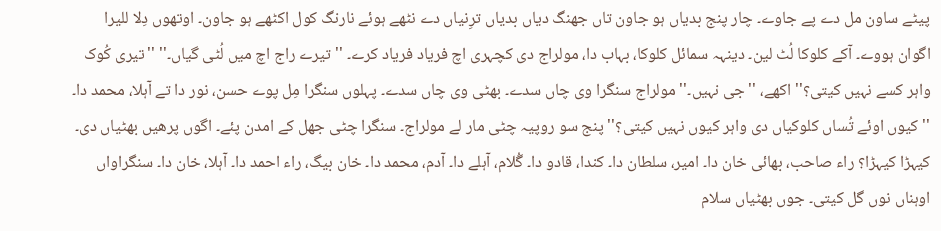پیٹے ساون مل دے پے جاوے۔ چار پنج بدیاں ہو جاون تاں جھنگ دیاں بدیاں ترِنیاں دے نٹھے ہوئے نارنگ کول اکٹھے ہو جاون۔ اوتھوں دِلا للیرا اگوان ہووے۔ آکے کلوکا لُٹ لین۔ دینہہ سمائل کلوکا، بہاب دا، مولراج دی کچہری اچ فریاد فریاد کرے۔ ''تیرے راج اچ میں لُٹی گیاں۔'' ''تیری کُوک واہر کسے نہیں کیتی؟'' اکھے، ''جی نہیں۔'' مولراج سنگرا وی چاں سدے۔ بھٹی وی چاں سدے۔ پہلوں سنگرا مِل پوے حسن، نور دا تے آہلا، محمد دا۔ ''کیوں اوئے تُساں کلوکیاں دی واہر کیوں نہیں کیتی؟'' پنج سو روپیہ چٹی مار لے مولراج۔ سنگرا چٹی جھل کے امدن پئے۔ اگوں پرھیں بھٹیاں دی۔ کیہڑا کیہڑا؟ راء صاحب، بھائی خان دا۔ امیر، سلطان دا۔ کندا، قادو دا۔ گُلام، آہلے دا۔ آدم، محمد دا۔ خان بیگ، راء احمد دا۔ آہلا، خان دا۔ سنگراواں اوہناں نوں گل کیتی۔ جوں بھٹیاں سلام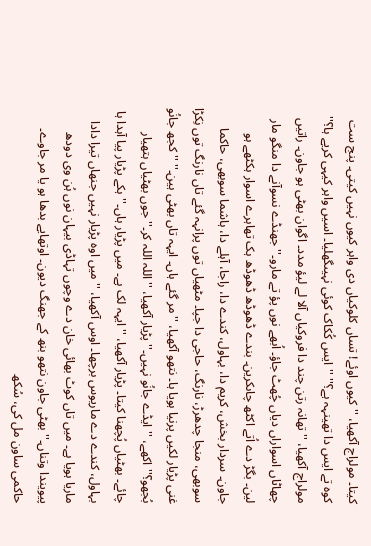کیتا۔ مولراج آکھیا، ''کیوں اوئے! تساں کلوکیاں دی واہر کیوں نہیں کیتی۔ پنج ست کوہ تے ایس دا تھینہہ ہے؟'' ''ایس کُکاک کوئی نہیںگھلیا۔ اسیں واہر کیہی کریے ہا؟'' مولراج آکھیا، ''تھانہ رتن چند دا فروکیاں آلا لے لیؤ مدد۔ اگوان بھٹی ہو جاون۔ راتیں چھاٹاں اسواراں دیاں چُھٹ جاؤ۔ اُبھے نوں پؤ تے مارو۔'' جھنڈے نسوآنے دا منگو مار لین۔ بگڑ دے اُتے اکٹھ چاںکرین۔ بندے ڈھوڈھ ڈھوڈھ ہک تھاہرے اسوار ہکٹھے ہو جاون۔ سردار بخش، کریم دا، بہاول، کندے دا، راجا، آہلے دا، ہاشما سوبھی، حاکما سوبھی، منجا چدھرڑ، نارنگ، حاجی دا جپا۔ مٹھیاں توں پرانہہ گئے تاں نارنگ توں نِکڑا غنی پڑیار لکیں پرنیا ہویا ہا۔ نتھو آکھیا، ''مر گئے ہاں۔ ایہہ تاں بھٹی ہین۔'' ''کجھ جانُو بُجھو؟'' اکھے، ''ایڈے جانُو نہیں۔'' پڑیار آکھیا، ''اللہ اللہ کر۔'' جوں بھٹیاں ہتھیار چائے۔ بھٹیاں پُچھنا کیتا۔ پڑیار آکھیا، ''ایہہ لک ہے۔ میں پڑیار ہاں۔'' ہکے پڑیار پیا آہدا ہا بہاول، کندے دے ماریوس برچھا۔ اوس آکھیا، ''میں اوہ پڑیار نہیں جنھاں تیرا دادا ماریا ہویا ہے۔ میں تاں کوٹ بھائی خان دے وچوں تہاڈی بیہان نوں ہُن وی دودھ پیویندا وتناں۔'' بھٹی جاون نتھو بنھ کے جھنگ دیون۔ اوتھایے بدھا ہو یا مر جاوے۔
حاکمی ساون مل کی، سُکھ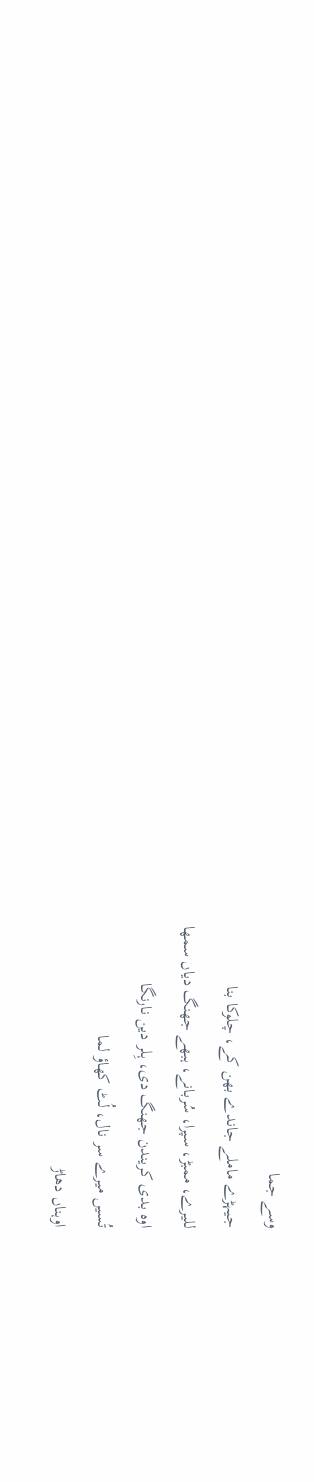وسے جما
جیہڑے ماملے جاندے بھن کے، چلوکا بنا
للیرے، ممبڑ، سپرا، سُربانے، ہبھے جھنگ دیاں سمھا
اوہ بدی کریندن جھنگ دی، ہِلر دین نارنگا
تُسیں میرے سر نال، لُٹ کھاؤ لما
اوہناں دھاڑ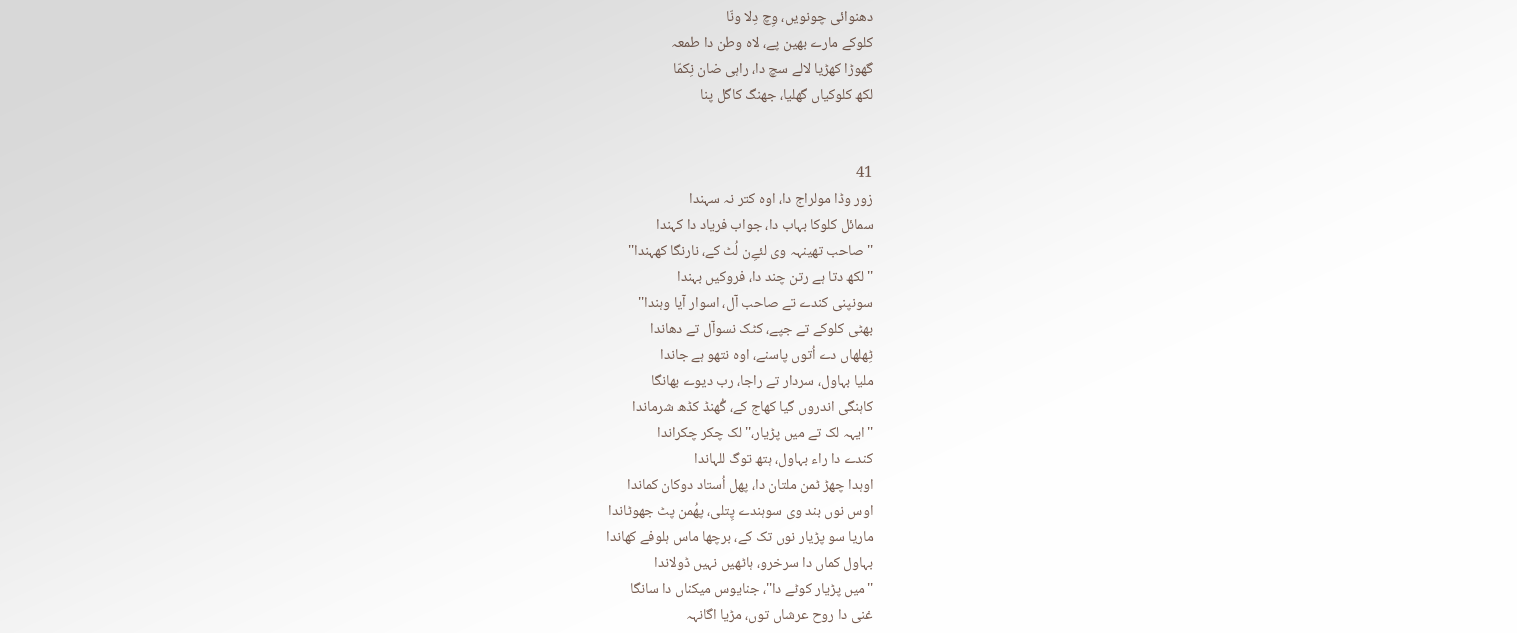دھنوائی چونویں، وِچ دِلا ونّا
کلوکے مارے بھین پے، لاہ وطن دا طمعہ
گھوڑا کھڑیا لالے سچ دا، راہی ضان نِکمّا
لکھ کلوکیاں گھلیا، جھنگ کاگل پنا


41
زور وڈا مولراج دا، اوہ کتر نہ سہندا
سمائل کلوکا بہاب دا، جواب فریاد دا کہندا
''صاحب تھینہہ وی لئےِن لُٹ کے، نارنگا کھہندا''
''لکھ دتا ہے رتن چند دا، فروکیں بہندا
سونپنی کندے تے صاحب آل، اسوار آیا وہندا''
بھٹی کلوکے تے جپے، کٹک نسوآل تے دھاندا
ٹِھلھاں دے اُتوں پاسنے، اوہ نتھو ہے جاندا
ملیا بہاول، سردار تے راجا، رب دیوے بھانگا
کاہنگی اندروں گیا کھاج کے، گُھنڈ کڈھ شرماندا
''ایہہ لک تے میں پڑیار،'' لک چکر چکراندا
کندے دا راء بہاول، ہتھ توگ للہاندا
اوہدا چھڑ ٹمن ملتان دا، پھل اُستاد دوکان کماندا
اوس نوں بند وی سوہندے پِتلی، پھُمن پٹ جھوٹاندا
ماریا سو پڑیار نوں تک کے، برچھا ماس ہلوفے کھاندا
بہاول کماں دا سرخرو، ہاٹھیں نہیں ڈولاندا
''میں پڑیار کوٹے دا''، جنایوس میکناں دا سانگا
غنی دا روح عرشاں توں، مڑیا اگانہہ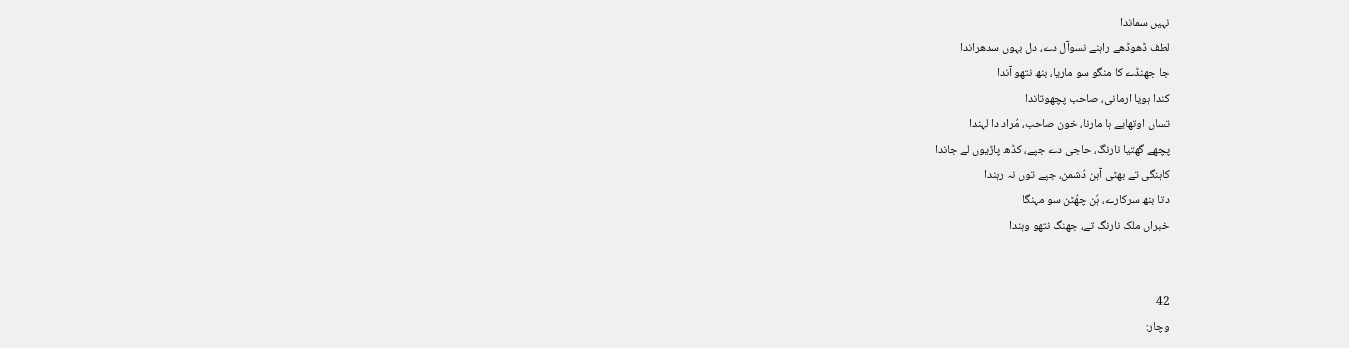نہیں سماندا
لطف ڈھوڈھے راہنے نسوآل دے، دل بہوں سدھراندا
جا جھنڈے کا منگو سو ماریا، بنھ نتھو آندا
کندا ہویا ارمانی، صاحب پچھوتاندا
تساں اوتھایے ہا مارنا، خون صاحب، مُراد دا لہندا
پچھے گھتیا نارنگ، حاجی دے جپے، کڈھ پاڑیوں لے جاندا
کاہنگی تے بھٹی آہن دُشمن، جپے توں نہ رہندا
دتا بنھ سرکارے، ہُن چھُٹن سو مہنگا
خبراں ملک نارنگ تے، جھنگ نتھو وہندا


42
وچار: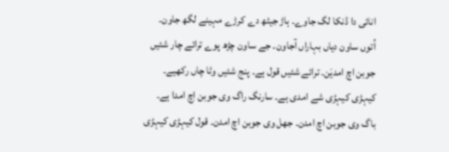انائی دا ڈنکا لگ جاوے۔ ہاڑ جیٹھ دے کرڑے مہینے لگھ جاون۔ اُتوں ساون دیاں بہاراں آجاون۔ جے ساون چڑھ پوے ترائے چار شئیں جوبن اچ امدیَن۔ ترائے شئیں قول ہے۔ پنج شئیں وٹا چاں رکھیے۔ کیہڑی کیہڑی شے امدی ہے۔ سارنگ راگ وی جوبن اِچ امدا ہے۔ باگ وی جوبن اچ امدن۔ جھل وی جوبن اچ امدن۔ قول کیہڑی کیہڑی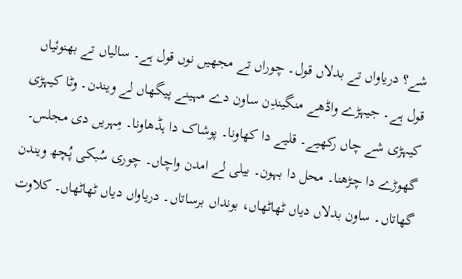شے؟ دریاواں تے بدلاں قول۔ چوراں تے مجھیں نوں قول ہے۔ سالیاں تے بھنوئیاں قول ہے۔ جیہڑے واڈھے منگیندِن ساون دے مہینے پیگھاں لے ویندن۔ وٹا کیہڑی کیہڑی شے چاں رکھیے۔ قلیے دا کھاونا۔ پوشاک دا ہڈھاونا۔ مِہریں دی مجلس۔ گھوڑے دا چڑھنا۔ محل دا بہون۔ بیلی لے امدن واچاں۔ چوری سُبکی پُچھ ویندن گھاتاں۔ ساون بدلاں دیاں ٹھاٹھاں، بونداں برساتاں۔ دریاواں دیاں ٹھاٹھاں۔ کلاوت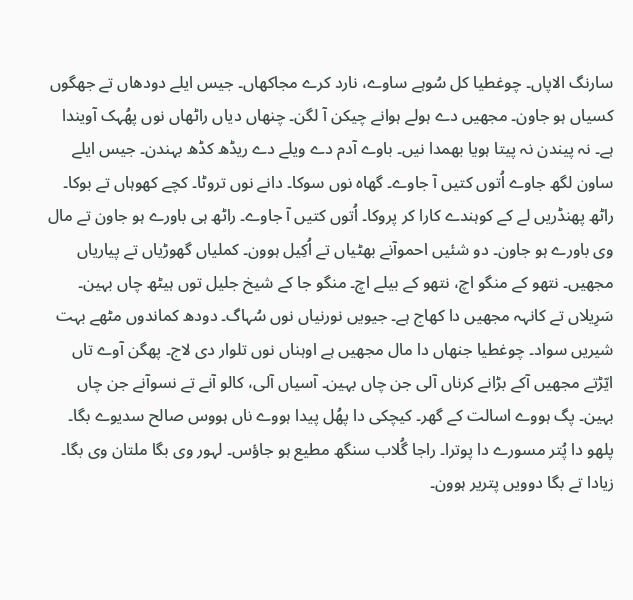سارنگ الاپاں۔ چوغطیا کل سُوہے ساوے، نارد کرے مجاکھاں۔ جیس ایلے دودھاں تے جھگوں کسیاں ہو جاون۔ مجھیں دے ہولے ہوانے چیکن آ لگن۔ چنھاں دیاں راٹھاں نوں پھُہک آویندا ہے۔ نہ پیندن نہ پیتا ہویا بھمدا نیں۔ باوے آدم دے ویلے دے ریڈھ کڈھ بہندن۔ جیس ایلے ساون لگھ جاوے اُتوں کتیں آ جاوے۔ گھاہ نوں سوکا۔ دانے نوں تروٹا۔ کچے کھوہاں تے بوکا۔ راٹھ پھنڈریں لے کے کوہندے کارا کر پروکا۔ اُتوں کتیں آ جاوے۔ راٹھ ہی باورے ہو جاون تے مال وی باورے ہو جاون۔ دو شئیں احموآنے بھٹیاں تے اُکِیل ہوون۔ کملیاں گھوڑیاں تے پیاریاں مجھیں۔ نتھو کے منگو اچ، نتھو کے بیلے اچ۔ منگو جا کے شیخ جلیل توں ہیٹھ چاں بہین۔ سَرِیلاں تے کانہہ مجھیں دا کھاج ہے۔ جیویں نورنیاں نوں سُہاگ۔ دودھ کماندوں مٹھے بہت شیریں سواد۔ چوغطیا جنھاں دا مال مجھیں ہے اوہناں نوں تلوار دی لاج۔ پھگن آوے تاں ایّڑتے مجھیں آکے بڑانے کرناں آلی جن چاں بہین۔ آسیاں آلی، کالو آنے تے نسوآنے جن چاں بہین۔ پگ ہووے اسالت کے گھر۔ کیچکی دا پھُل پیدا ہووے ناں ہووس صالح سدیوے بگا۔ پلھو دا پُتر مسورے دا پوترا۔ راجا گُلاب سنگھ مطیع ہو جاؤس۔ لہور وی بگا ملتان وی بگا۔ زیادا تے بگا دوویں پتریر ہوون۔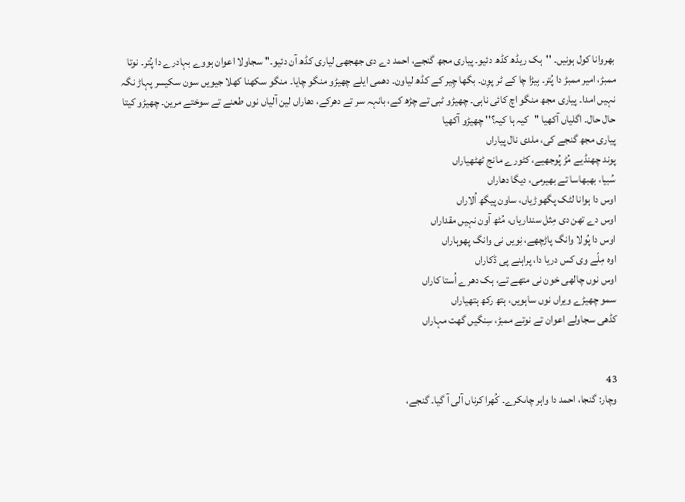بھروانا کول ہونیں۔ ''ہک ریڈھ کڈھ دئیو۔ پیاری مجھ گنجے، احمد دے دی جھجھی لیاری کڈھ آن دئیو۔'' سجاولا اعوان ہووے بہادرے دا پُتر۔ نوتا ممبڑ، امیر ممبڑ دا پُتر۔ بِیڑا چا کے ٹر پوِن۔ بگھا چِیر کے کڈھ لیاون۔ دھمی ایلے چھیڑو منگو چایا۔ منگو سکھنا کھلا جیویں سون سکیسر پہاڑ نگہ نہیں امدا۔ پیاری مجھ منگو اچ کائی ناہی۔ چھیڑو ٹبی تے چڑھ کے، بانہہ سر تے دھرکے، دھاراں لین آلیاں نوں طعنے تے سوختے مرین۔ چھیڑو کیتا حال حال۔ اگلیاں آکھیا ''کیہ ہا کیہ؟'' چھیڑو آکھیا
پیاری مجھ گنجے کی، ملدی نال پیاراں
پوند چھنڈیے مُڑ پُوجھیے، کٹورے مانج ٹھٹھیاراں
سُبیا، بھبھاسا تے بھیرمی، دیگا دھاراں
اوس دا ہوانا لٹک پگھوڑیاں، ساون پیگھ اُلاراں
اوس دے تھن دی مِثل سنداریاں، مُٹھ آون نہیں مقداراں
اوس دا پُولا وانگ پاڑچھے، نِویں نی وانگ پھوہاراں
اوہ مِلّے وی کس دریا دا، پراہنے پی ڈکاراں
اوس نوں چالھی خون نی متھے تے، ہک دھرے اُستا کاراں
سمو چھیڑے ویراں نوں ساہویں، ہتھ رکھ ہتھیاراں
کڈھی سجاولے اعوان تے نوتے ممبڑ، سِنگیں گھت مہاراں


43
وچار: گنجا، احمد دا واہر چاںکرے۔ کُھرا کرناں آلی آ گیا۔ گنجے،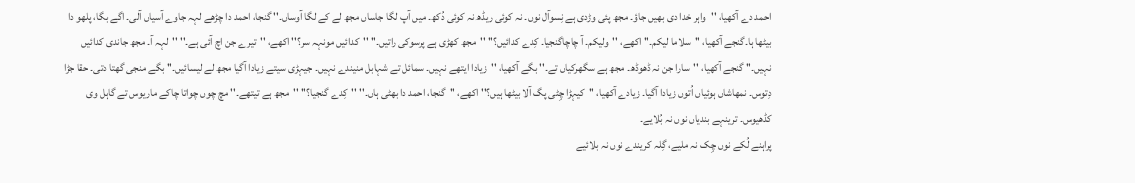احمد دے آکھیا، ''واہر خدا دی بھیں جاؤ۔ مجھ پئی وڑدی ہے نِسوآل نوں۔ نہ کوئی ریڈھ نہ کوئی دُکھ۔ میں آپ لگا جاساں مجھ لے کے لگا آوساں۔'' گنجا، احمد دا چڑھے لہہ جاوے آسیاں آلی۔ اگے بگا، پلھو دا بیٹھا ہا۔گنجے آکھیا، ''سلاما لیکم۔'' اکھے، ''ولیکم۔ آ چاچاگنجیا۔ کِدے کدائیں؟'' ''مجھ کھڑی ہے پرسوکی راتیں۔'' ''کدائیں مونہہ سر؟'' اکھے، ''تیرے جن اچ آئی ہے۔'' ''لہہ آ۔ مجھ جاندی کدائیں نہیں۔'' گنجے آکھیا، ''سارا جن نہ ڈھوڈھ۔ مجھ ہے سگھرکیاں تے۔'' بگے آکھیا، ''زیادا ایتھے نہیں۔ سمائل تے شہابل منیندے نہیں۔ جیہڑی سیتے زیادا آگیا مجھ لے لیسائیں۔'' بگے منجی گھتا دتی۔ حقا جڑا دِتوس۔ نمھاشاں ہوئیاں اُتوں زیادا آگیا۔ زیادے آکھیا، ''کیہڑا چِٹی پگ آلا بیٹھا ہیں؟'' اکھے، ''گنجا، احمد دا بھٹی ہاں۔'' ''کِدے گنجیا؟'' ''مجھ ہے تیتھے۔'' مچ چوں چواتا چاکے ماریوس تے گاہل وی کڈھیوس۔ ترینہے بندیاں نوں نہ بُلایے۔
پراہنے لُکے نوں چِک نہ ملیے، گِلہ کریندے نوں نہ بلائیے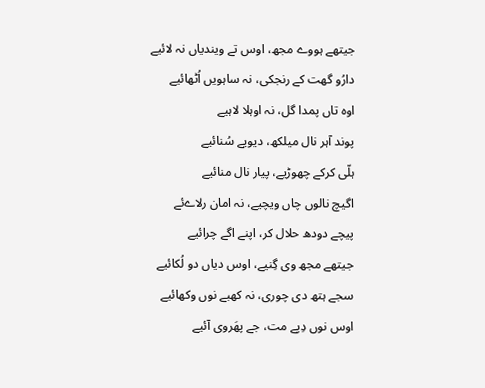جیتھے ہووے مجھ، اوس تے ویندیاں نہ لائیے
دارُو گھت کے رنجکی، نہ ساہویں اُٹھائیے
اوہ تاں پمدا گل، نہ اوہلا لاہیے
پوند آہر نال میلکھ، دیویے سُنائیے
ہلّی کرکے چھوڑیے، پیار نال منائیے
اگیچ نالوں چاں ویچیے، نہ امان رلاےئے
پیچے دودھ حلال کر، اپنے اگے چرائیے
جیتھے مجھ وی گِنیے، اوس دیاں دو لُکائیے
سجے ہتھ دی چوری، نہ کھبے نوں وکھائیے
اوس نوں دِپے مت، جے پھَروی آئیے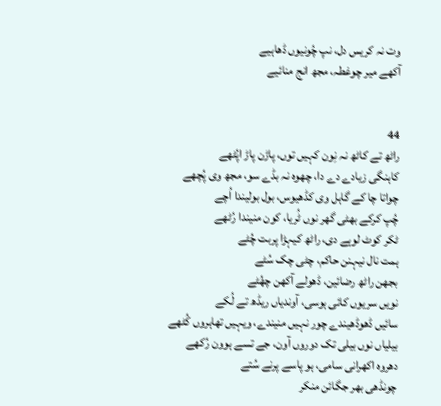وت نہ کریس دل، نپ چُونیوں ڈھاہیے
آکھے میر چوغطہ، مجھ انج منائیے


44
راٹھ تے کاٹھ نہ نِون کہیں توں، پاڑن پاڑ اپُٹھے
کاہنگی زیادے دے دا، چھوہ نہ بڈے سو، مجھ وی پُچھے
چواتا چا کے گاہل وی کڈھیوس، بول بولیندا اُچے
چُپ کرکے بھٹی گھر نوں ٹُریا، کون منیندا رُٹھے
ٹکر کوٹ لوہے دی، راٹھ کیہڑا پربت چُٹے
ہمت نال نیہنن حاکم، چٹی چک سُٹے
بجھن راٹھ رضائین، ڈھولے آکھن چھُٹے
نویں سریوں کائی ہوسی، آوندیاں ریڈھ تے لُکے
سائیں ڈھوڈھیندے چور نہیں منیندے، ویہیں تھاہروں کُٹھے
بیلیاں نوں بیلی تک دوروں آون، جے تسے ہوون رُکھے
دھروہ اکھرانی سامی، ہو پاسے پرنے سُتے
چونڈھی بھر جگائن منکر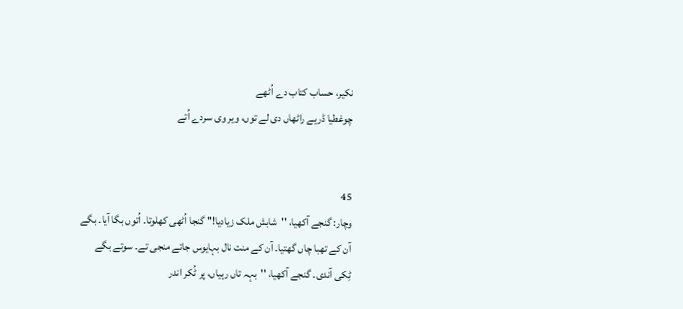نکیر، حساب کتاب دے اُٹھے
چوغطیا ڈریے راٹھاں دی لے توں، ویر وی سردے اُتے


45
وچار: گنجے آکھیا، ''شابش ملک زیادیا!'' گنجا اُٹھی کھلوتا۔ اُتوں بگا آیا۔ بگے آن کے تھبا چاں گھتیا۔ آن کے منت نال بہایوس جاتے منجی تے۔ سوتے بگے ٹِکی آندی۔ گنجے آکھیا، ''بہہ تاں رہیاں، پر ٹُکر اندر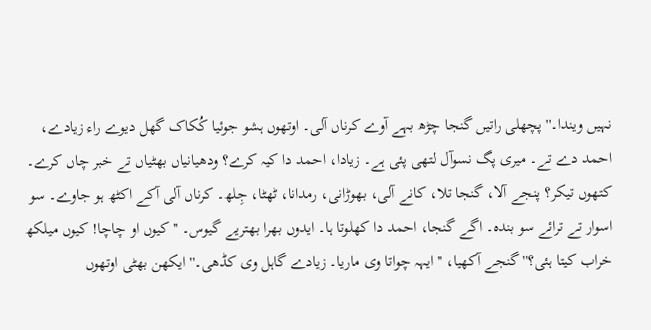نہیں ویندا۔'' پچھلی راتیں گنجا چڑھ بہے آوے کرناں آلی۔ اوتھوں ہشو جوئیا کُکاک گھل دیوے راء زیادے، احمد دے تے۔ میری پگ نسوآل لتھی پئی ہے۔ زیادا، احمد دا کیہ کرے؟ ودھیانیاں بھٹیاں تے خبر چاں کرے۔ کتھوں تیکر؟ پنجے آلا، گنجا تلا، کانے آلی، بھوڑانی، رمدانا، ٹھٹا، جِلھ۔ کرناں آلی آکے اکٹھ ہو جاوے۔ سو اسوار تے ترائے سو بندہ۔ اگے گنجا، احمد دا کھلوتا ہا۔ ایدوں بھرا بھتریے گیوس۔ ''کیوں او چاچا! کیوں میلکھ خراب کیتا ہئی؟'' گنجے آکھیا، ''ایہہ چواتا وی ماریا۔ زیادے گاہل وی کڈھی۔'' ایکھن بھٹی اوتھوں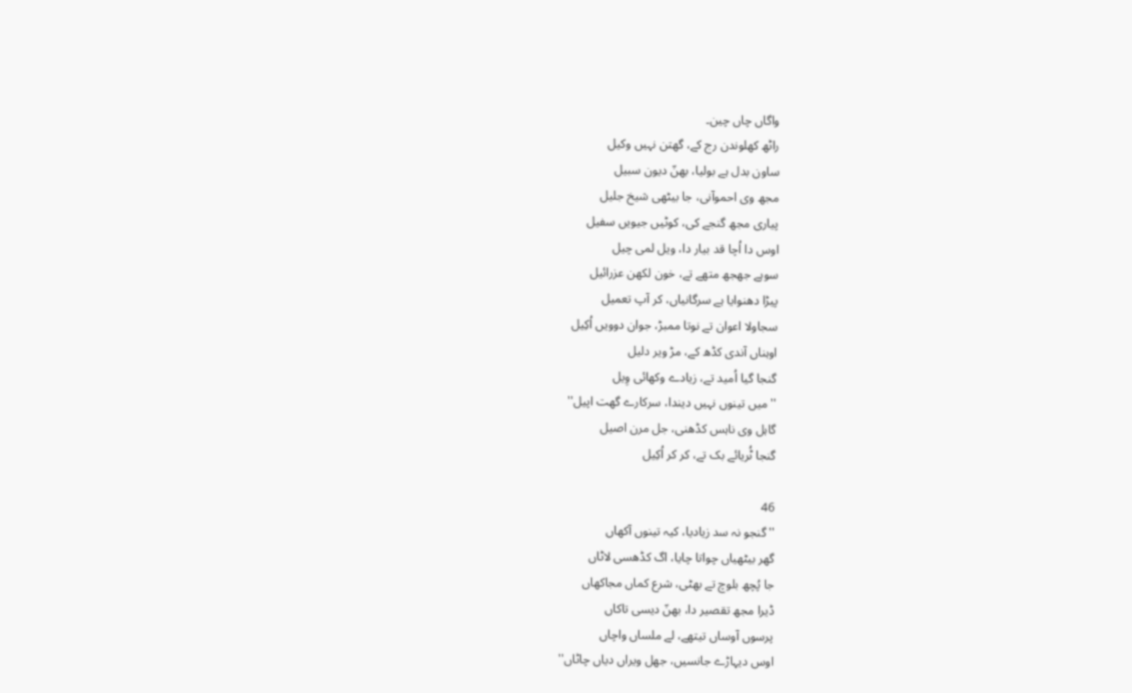واگاں چاں چین۔
راٹھ کھلوندن رج کے، گھتن نہیں وکیل
ساون بدل ہے بولیا، بھنّ دیون سبیل
مجھ وی احموآنی، جا بیٹھی شیخ جلیل
پیاری مجھ گنجے کی، کوٹیں جیویں سفیل
اوس دا اُچا قد بیار دا، ویل لمی چیل
سوہے جھجھ متھے تے، خون لکھن عزرائیل
پیڑا دھنوایا ہے سرگانیاں، کر آپ تعمیل
سجاولا اعوان تے نوتا ممبڑ، جوان دوویں اُکِیل
اوہناں آندی کڈھ کے، مڑ ویر دلیل
گنجا گیا اُمید تے، زیادے وکھائی وِیل
''میں تینوں نہیں دیندا، سرکارے گھت اپیل''
گاہل وی ناہس کڈھنی، جل مرن اصیل
گنجا ٹُریائے بک تے، کر کر اُکِیل

46
''گنجو نہ سد زیادیا، کیہ تینوں آکھاں
گھر بیٹھیاں چواتا چایا، اگ کڈھسی لاٹاں
جا پُچھ بلوچ تے بھٹی، شرع کماں مجاکھاں
ڈیرا مجھ تقصیر دا، بھنّ دیسی تاکاں
پرسوں آوساں تیتھے، لے ملساں واچاں
اوس دیہاڑے جانسیں، جھل ویراں دیاں چاٹاں''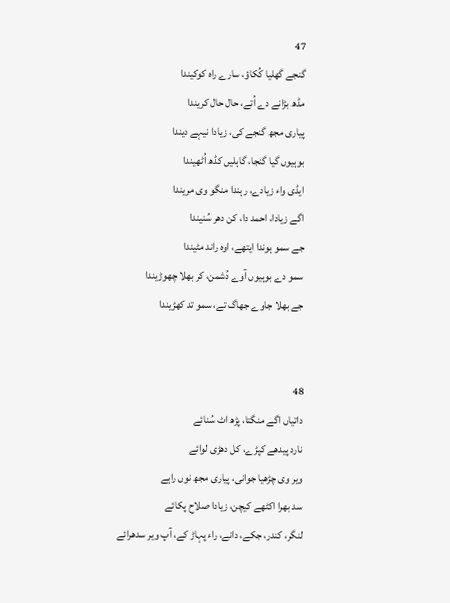47
گنجے گھلیا کُکاؤ، سارے راہ کوکیندا
مڈھ بڑانے دے اُتے، حال حال کریندا
پیاری مجھ گنجے کی، زیادا نیہے دیندا
بوہیوں گیا گنجا، گاہلیں کڈھ اُٹھیندا
ایڈی واء زیادے، رہندا منگو وی مریندا
اگے زیادا، احمد دا، کن دھر سُنیندا
جے سمو ہوندا ایتھے، اوہ راند مٹیندا
سمو دے بوہیوں آوے دُشمن، کر بھلا چھوڑیندا
جے بھلا جاوے جھاگ تے، سمو تد کھڑیندا


48
داتیاں اگے منگتا، پڑھ اٹ سُنائے
نارد پیدھے کپڑے، کل دھڑی لوائے
ویر وی چڑھیا جوانی، پیاری مجھ نوں راہے
سد بھرا اکٹھے کیچن، زیادا صلاح پکائے
لنگر، کندر، جکے، دانے، راء پہاڑ کے، آپ ویر سدھرائے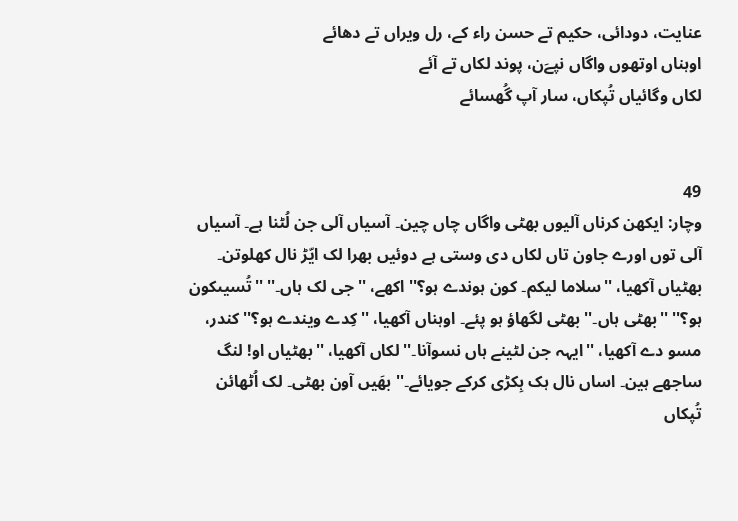عنایت، دودائی، حکیم تے حسن راء کے، رل ویراں تے دھائے
اوہناں اوتھوں واگاں نپےَن، پوند لکاں تے آئے
لکاں وگائیاں تُپکاں، سار آپ گُھسائے


49
وچار: ایکھن کرناں آلیوں بھٹی واگاں چاں چین۔ آسیاں آلی جن لُٹنا ہے۔ آسیاں آلی توں اورے جاون تاں لکاں دی وستی ہے دوئیں بھرا لک ایّڑ نال کھلوتن۔ بھٹیاں آکھیا، ''سلاما لیکم۔ کون ہوندے ہو؟'' اکھے، ''جی لک ہاں۔'' ''تُسیںکون ہو؟'' ''بھٹی ہاں۔'' بھٹی لگھاؤ ہو پئے۔ اوہناں آکھیا، ''کِدے ویندے ہو؟'' کندر، مسو دے آکھیا، ''ایہہ جن لٹینے ہاں نسوآنا۔'' لکاں آکھیا، ''بھٹیاں او! لنگ ساجھے ہین۔ اساں نال ہک ہِکڑی کرکے جویائے۔'' بھَیں آون بھٹی۔ لک اُٹھائن تُپکاں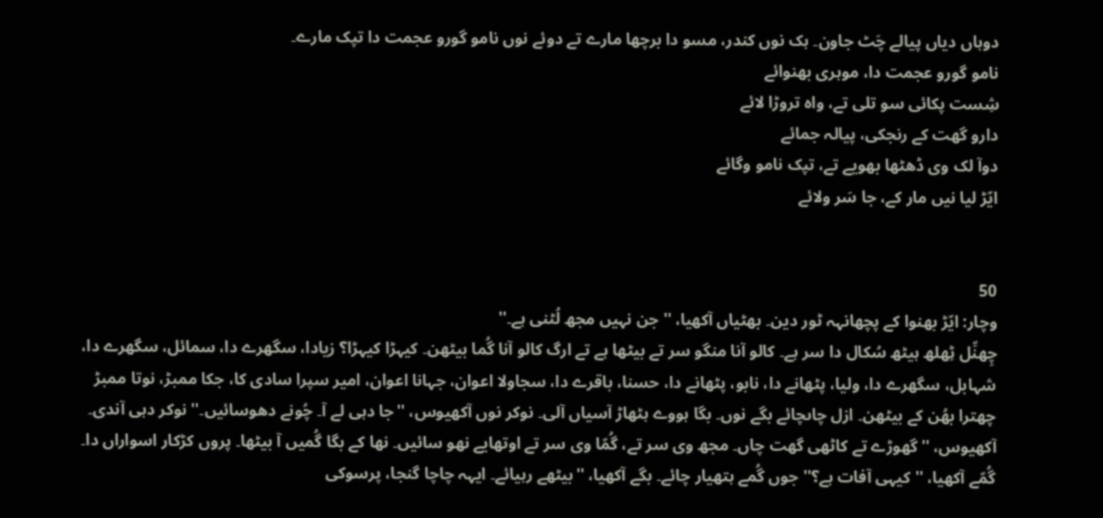دوہاں دیاں پیالے چَٹ جاون۔ ہک نوں کندر، مسو دا برچھا مارے تے دوئے نوں نامو گورو عجمت دا تپک مارے۔
نامو گورو عجمت دا، موہری بھنوائے
شِست پکائی سو تلی تے، واہ تروڑا لائے
دارو گھت کے رنجکی، پیالہ جمائے
دوآ لک وی ڈھٹھا بھویے تے، تپک نامو وگائے
ایّڑ لیا نیں مار کے، جا سَر ولائے


50
وچار: ایّڑ بھنوا کے پچھانہہ ٹور دین۔ بھٹیاں آکھیا، ''جن نہیں مجھ لُٹنی ہے۔''
چِھنِّل ٹِھلھ ہیٹھ سُکال دا سر ہے۔ کالو آنا منگو سر تے بیٹھا ہے تے ارگ کالو آنا گُما بیٹھن۔ کیہڑا کیہڑا؟ زیادا، سگھرے دا، سمائل، سگھرے دا، شہابل، سگھرے دا، ولیا، پٹھانے دا، نابو، پٹھانے دا، حسنا، باقرے دا، سجاولا اعوان، جہانا اعوان، امیر سپرا سادی کا، جکا ممبڑ، نوتا ممبڑ چھترا بھُن کے بیٹھن۔ ازل چاںچائے بگے نوں۔ بگا ہووے ہٹھاڑ آسیاں آلی۔ نوکر نوں آکھیوس، ''جا دہی لے آ۔ چُونے دھوسائیں۔'' نوکر دہی آندی۔ آکھیوس، ''گھوڑے تے کاٹھی گھت چاں۔ مجھ وی سر تے، گُمّا وی سر تے اوتھایے نھو سائیں۔ نھا کے بگا گُمیں آ بیٹھا۔ پروں کڑکار اسواراں دا۔ گُمّے آکھیا، ''کیہی آفات ہے؟'' جوں گُمے ہتھیار چائے۔ بگے آکھیا، ''بیٹھے رہیائے۔ ایہہ چاچا گنجا، پرسوکی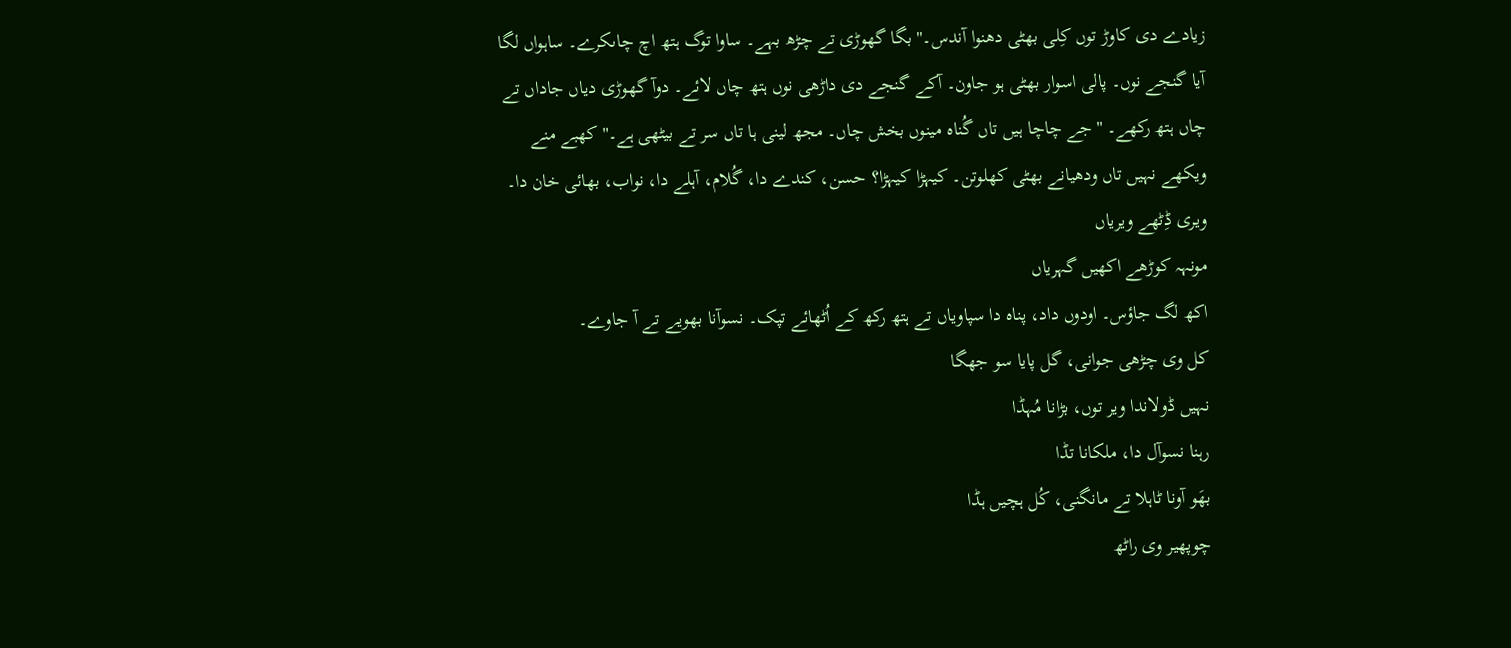زیادے دی کاوڑ توں کِلی بھٹی دھنوا آندس۔'' بگا گھوڑی تے چڑھ بہے۔ ساوا توگ ہتھ اچ چاںکرے۔ ساہواں لگا آیا گنجے نوں۔ پالی اسوار بھٹی ہو جاون۔ آکے گنجے دی داڑھی نوں ہتھ چاں لائے۔ دوآ گھوڑی دیاں جاداں تے چاں ہتھ رکھے۔ ''جے چاچا ہیں تاں گُناہ مینوں بخش چاں۔ مجھ لینی ہا تاں سر تے بیٹھی ہے۔'' کھبے منے ویکھے نہیں تاں ودھیانے بھٹی کھلوتن۔ کیہڑا کیہڑا؟ حسن، کندے دا، گُلام، آہلے دا، نواب، بھائی خان دا۔
ویری ڈِٹھے ویریاں
مونہہ کوڑھے اکھیں گہریاں
اکھ لگ جاؤس۔ اودوں داد، پناہ دا سپاویاں تے ہتھ رکھ کے اُٹھائے تپک۔ نسوآنا بھویے تے آ جاوے۔
کل وی چڑھی جوانی، گل پایا سو جھگا
نہیں ڈولاندا ویر توں، بڑانا مُہڈا
رہنا نسوآل دا، ملکانا تڈا
بھَو آونا ٹاہلا تے مانگنی، کُل ہچیں ہڈا
چوپھیر وی راٹھ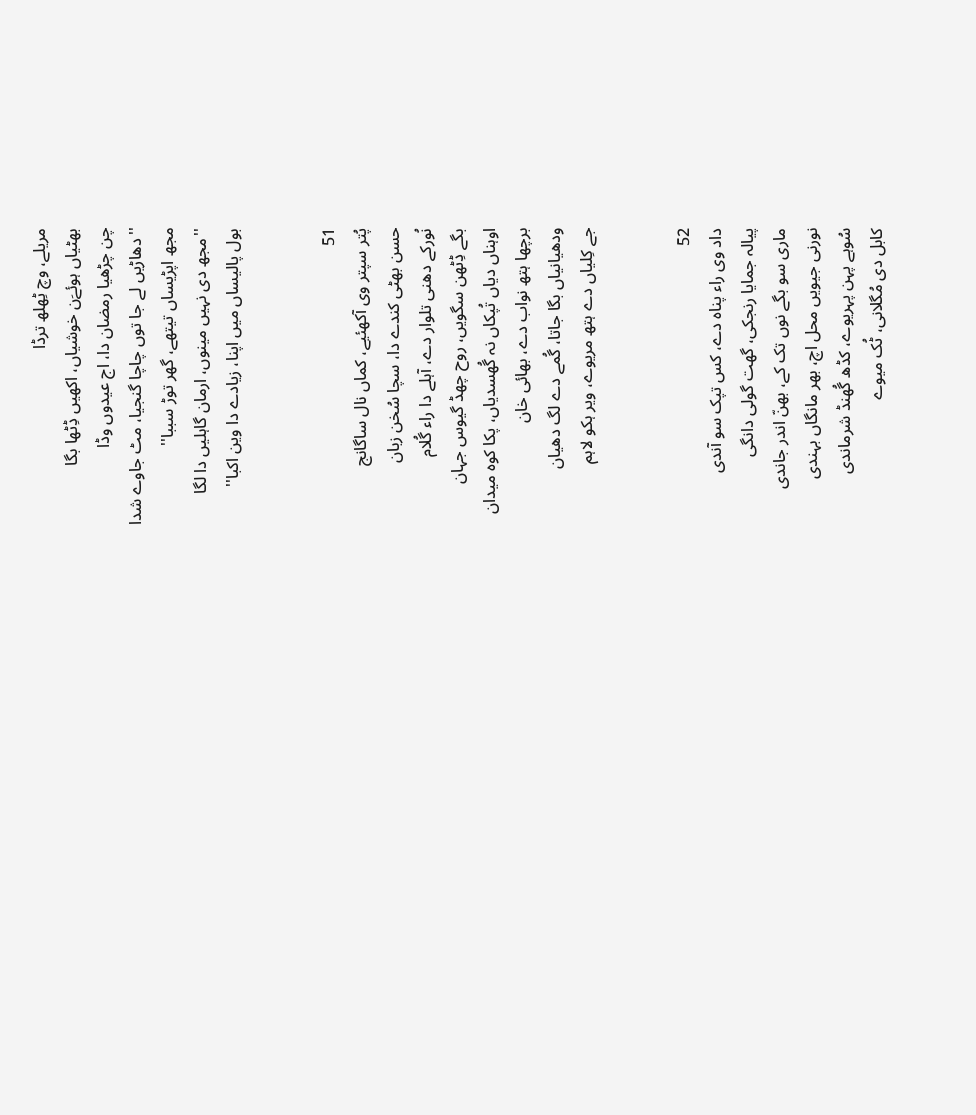مریلے، وچ ٹِھلھ ترڈا
بھٹیاں ہوئےَن خوشیاں، اکھیں ڈِٹھا بگا
چن چڑھیا رمضان دا، اج عیدوں وڈا
''دھاڑیں لے جا توں چاچا گنجیا، مٹ جاوے شدا
مجھ اپڑیساں تیتھے، گھر توڑ سببا''
''مجھ دی نہیں مینوں، ارمان گاہلیں دا لگا
بول پالیساں میں اپنا، زیادے دا وین اکبا''


51
پُتر سپتر وی آکھئیے، کماں نال ساگانج
حسن بھٹی کندے دا، سچا سُخن زبان
نُورکے دھنی تلوار دے، آہلے دا راء گُلام
بگے ڈِٹھن سگویں، روح چھڈ گیوس جہان
اوہناں دیاں تُپکاں نہ گُھسدیاں، پکا کوہ میدان
برچھا ہتھ نواب دے، بھائی خان
ودھیانیاں بگا جاتا، گُمے دے لگ دھیان
جے کِلیاں دے ہتھ مریوے، ویر ہکو لاہم


52
داد وی راء پناہ دے، کس تپک سو آندی
پیالہ جمایا رنجکی، گھت گولی دانگی
ماری سو بگے نوں تک کے، بھنّ اندر جاندی
نورنی جیویں محل اچ، بھر مانگاں بہندی
سُوہے پہن پہریوے، کڈھ گُھنڈ شرماندی
کابل دی مُگلانی، ٹُک میوے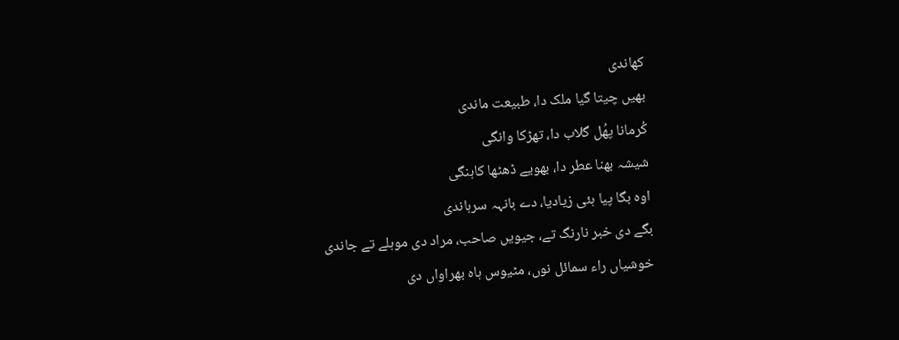کھاندی
بھیں چیتا گیا ملک دا، طبیعت ماندی
کُرمانا پھُل گلاب دا، تھڑکا وانگی
شیشہ بھنا عطر دا، بھویے ڈھٹھا کاہنگی
اوہ بگا پیا ہئی زیادیا، دے بانہہ سرہاندی
بگے دی خبر نارنگ تے، جیویں صاحب، مراد دی موہلے تے جاندی
خوشیاں راء سمائل نوں، مٹیوس ہاہ بھراواں دی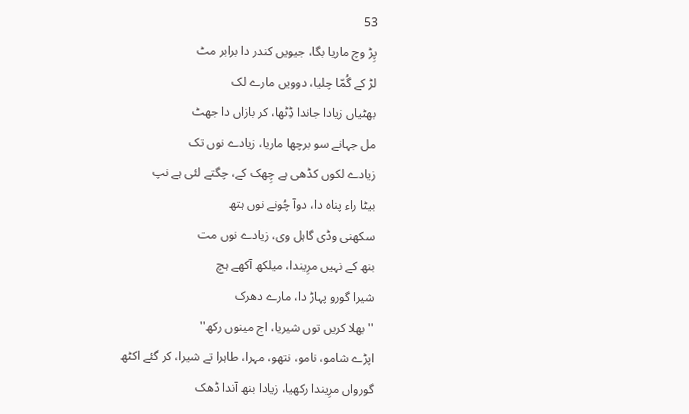53
پِڑ وچ ماریا بگا، جیویں کندر دا برابر مٹ
لڑ کے گُمّا چلیا، دوویں مارے لک
بھٹیاں زیادا جاندا ڈِٹھا، کر بازاں دا جھٹ
مل جہانے سو برچھا ماریا، زیادے نوں تک
زیادے لکوں کڈھی ہے چِھک کے، چگتے لئی ہے نپ
بیٹا راء پناہ دا، دوآ چُونے نوں ہتھ
سکھنی وڈی گاہل وی، زیادے نوں مت
بنھ کے نہیں مرِیندا، میلکھ آکھے ہچ
شیرا گورو پہاڑ دا، مارے دھرک
''بھلا کریں توں شیریا، اج مینوں رکھ''
اپڑے شامو، نامو، نتھو، مہرا، طاہرا تے شیرا، کر گئے اکٹھ
گورواں مرِیندا رکھیا، زیادا بنھ آندا ڈھک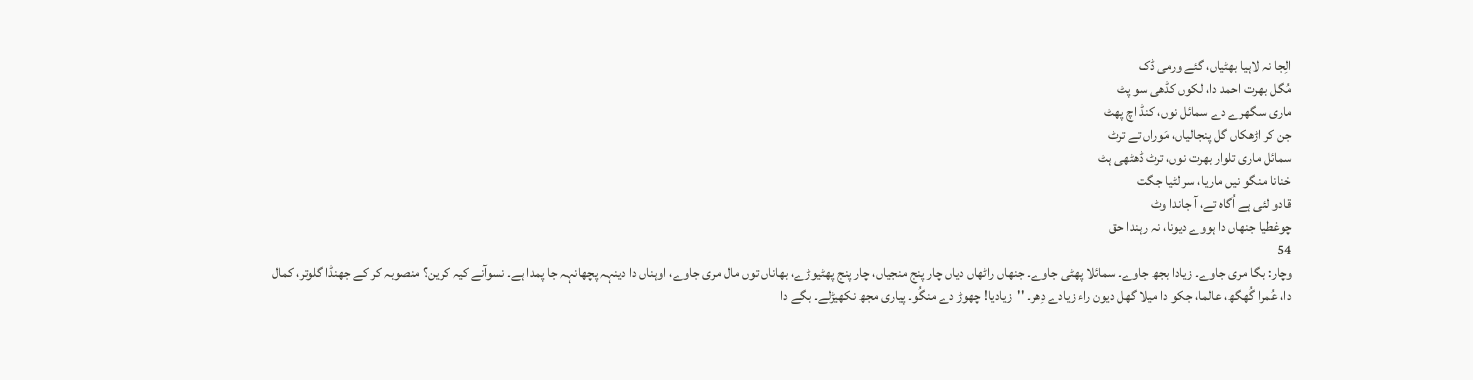الِجا نہ لاہیا بھٹیاں، گئے ورمی ڈک
مُگل بھرت احمد دا، لکوں کڈھی سو پٹ
ماری سگھرے دے سمائل نوں، کنڈ اچ پھٹ
جن کر اڑھکاں گل پنجالیاں، مَوراں تے ترٹ
سمائل ماری تلوار بھرت نوں، ترٹ ڈھٹھی ہٹ
خنانا منگو نیں ماریا، سر لٹیا جگت
قادو لئی ہے اُگاہ تے، آ جاندا وٹ
چوغطیا جنھاں دا ہووے دیونا، نہ رہندا حق
54
وچار: بگا مری جاوے۔ زیادا بجھ جاوے۔ سمائلا پھٹی جاوے۔ جنھاں راٹھاں دیاں چار پنج منجیاں، چار پنج پھٹیوڑے، بھاناں توں مال مری جاوے، اوہناں دا دینہہ پچھانہہ جا پمدا ہے۔ نسوآنے کیہ کرین؟ منصوبہ کر کے جھنڈا گلوتر، کمال دا، عُمرا گُھگھ، عالما، جکو دا میلا گھل دیون راء زیادے دِھر۔ ''زیادیا! چھوڑ دے منگُو۔ پیاری مجھ نکھیڑلے۔ بگے دا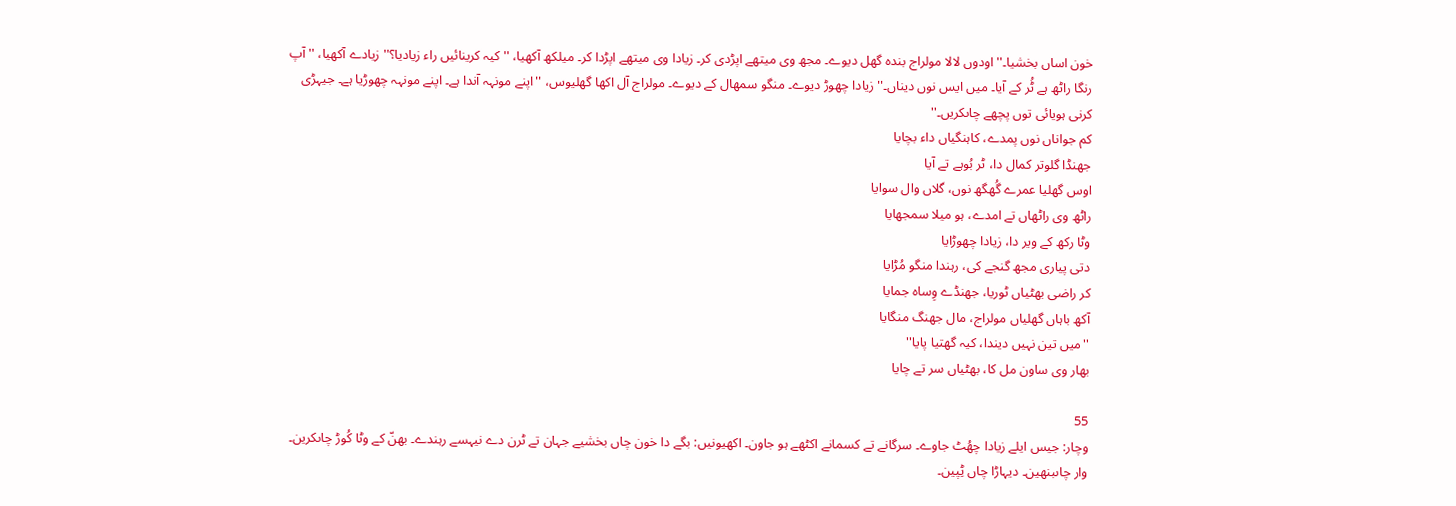خون اساں بخشیا۔'' اودوں لالا مولراج بندہ گھل دیوے۔ مجھ وی میتھے اپڑدی کر۔ زیادا وی میتھے اپڑدا کر۔ میلکھ آکھیا، ''کیہ کرینائیں راء زیادیا؟'' زیادے آکھیا، ''آپ رنگا راٹھ ہے ٹُر کے آیا۔ میں ایس نوں دیناں۔'' زیادا چھوڑ دیوے۔ منگو سمھال کے دیوے۔ مولراج آل اکھا گھلیوس، ''اپنے مونہہ آندا ہے۔ اپنے مونہہ چھوڑیا ہے۔ جیہڑی کرنی ہویائی توں پچھے چاںکریں۔''
کم جواناں نوں پمدے، کاہنگیاں داء بچایا
جھنڈا گلوتر کمال دا، ٹر بُوہے تے آیا
اوس گھلیا عمرے گُھگھ نوں، گلاں وال سوایا
راٹھ وی راٹھاں تے امدے، ہو میلا سمجھایا
وٹا رکھ کے ویر دا، زیادا چھوڑایا
دتی پیاری مجھ گنجے کی، رہندا منگو مُڑایا
کر راضی بھٹیاں ٹوریا، جھنڈے وِساہ جمایا
آکھ باہاں گھلیاں مولراج، مال جھنگ منگایا
''میں تین نہیں دیندا، کیہ گھتیا پایا''
بھار وی ساون مل کا، بھٹیاں سر تے چایا

55
وچار: جیس ایلے زیادا چھُٹ جاوے۔ سرگانے تے کسمانے اکٹھے ہو جاون۔ اکھیونیں: بگے دا خون چاں بخشیے جہان تے ٹرن دے نیہسے رہندے۔ بھنّ کے وٹا کُوڑ چاںکرین۔ وار چاںبنھین۔ دیہاڑا چاں ٹِپین۔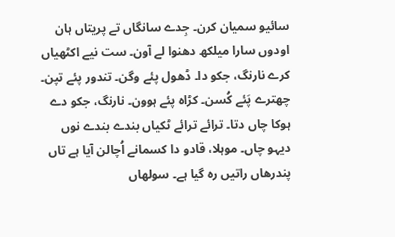سائیو سمیان کرن۔ جِدے سانگاں تے پریتاں ہان اودوں سارا میلکھ دھنوا لے آون۔ ست نیے اکٹھیاں کرے نارنگ، جکو دا۔ ڈھول پئے وگن۔ تندور پئے تپن۔ چھترے پَئے کُسن۔ کڑاہ پئے ہوون۔ نارنگ، جکو دے ہوکا چاں دتا۔ ترائے ترائے ٹکیاں بندے بندے نوں دیہو چاں۔ موہلا، قادو دا کسمانے اُچالن آیا ہے تاں پندرھاں راتیں رہ گیا ہے۔ سولھاں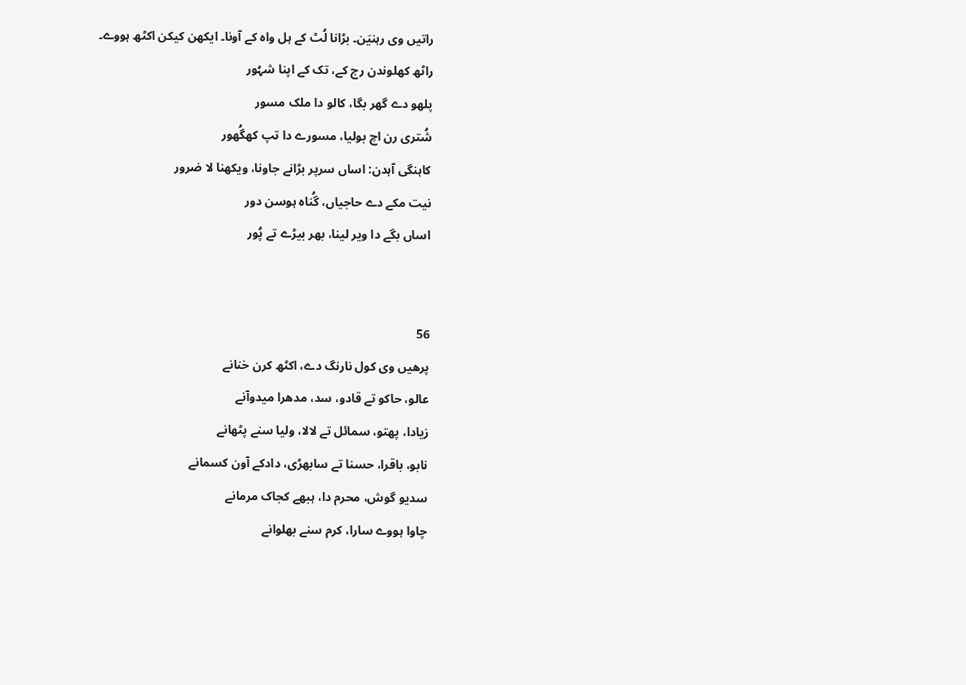راتیں وی رہنیَن۔ بڑانا لُٹ کے ہل واہ کے آونا۔ ایکھن کیکن اکٹھ ہووے۔
راٹھ کھلوندن رج کے، تک کے اپنا شہُور
پلھو دے گھر بگا، کالو دا ملک مسور
شُتری رن اچ بولیا، مسورے دا تپ کھگُھور
کاہنگی آہدن: اساں سرپر بڑانے جاونا، ویکھنا لا ضرور
نیت مکے دے حاجیاں، گُناہ ہوسن دور
اساں بگے دا ویر لینا، بھر بیڑے تے پُور


56
پرھیں وی کول نارنگ دے، اکٹھ کرن خنانے
عالو، حاکو تے قادو، سد، مدھرا میدوآنے
زیادا، پھتو، سمائل تے لالا، ولیا سنے پٹھانے
نابو، باقرا، حسنا تے سابھڑی، دادکے آون کسمانے
سدیو گوش، محرم دا، ہبھے کجاک مرمانے
چاوا ہووے سارا، کرم سنے بھلوانے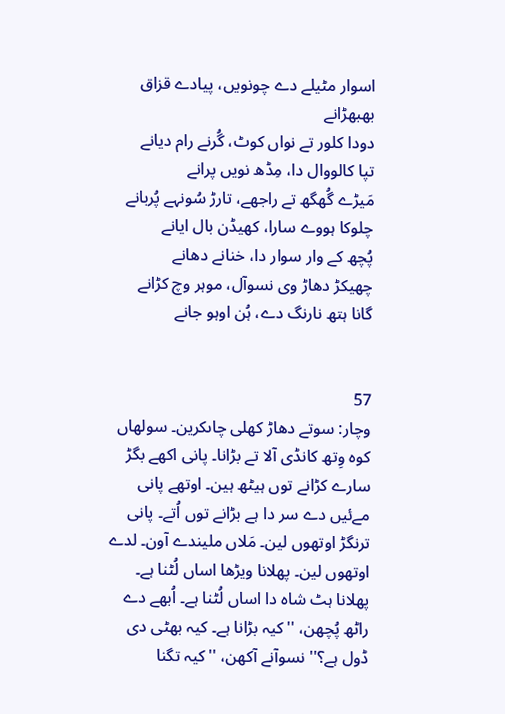اسوار مٹیلے دے چونویں، پیادے قزاق بھبھڑانے
دودا کلور تے نواں کوٹ، گُرنے رام دیانے
تپا کالووال دا، مِڈھ نویں پرانے
مَیڑے گُھگھ تے راجھے، تارڑ سُونہے پُربانے
چلوکا ہووے سارا، کھیڈن بال ایانے
پُچھ کے وار سوار دا، خنانے دھانے
چھیکڑ دھاڑ وی نسوآل، موہر وچ کڑانے
گانا ہتھ نارنگ دے، ہُن اوہو جانے


57
وچار: سوتے دھاڑ کھلی چاںکرین۔ سولھاں کوہ وِتھ کانڈی آلا تے بڑانا۔ پانی اکھے بگڑ سارے کڑانے توں ہیٹھ ہین۔ اوتھے پانی مےئیں دے سر دا ہے بڑانے توں اُتے۔ پانی ترنگڑ اوتھوں لین۔ مَلاں ملیندے آون۔ لدے اوتھوں لین۔ پھلانا ویڑھا اساں لُٹنا ہے۔ پھلانا ہٹ شاہ دا اساں لُٹنا ہے۔ اُبھے دے راٹھ پُچھن، ''کیہ بڑانا ہے۔ کیہ بھٹی دی ڈول ہے؟'' نسوآنے آکھن، ''کیہ تگنا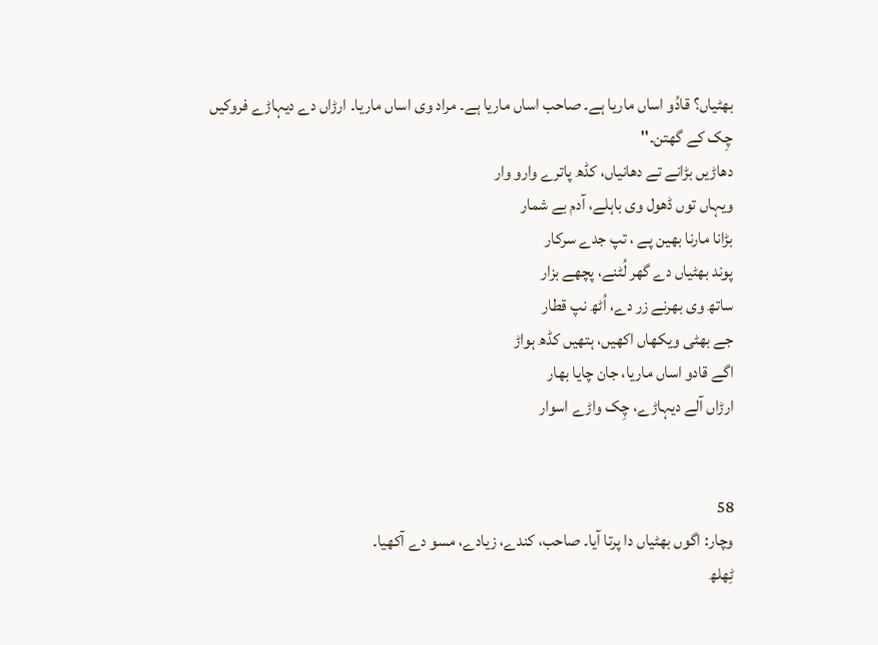بھٹیاں؟ قادُو اساں ماریا ہے۔ صاحب اساں ماریا ہے۔ مراد وی اساں ماریا۔ ارڑاں دے دیہاڑے فروکیں چِک کے گھتن۔''
دھاڑیں بڑانے تے دھانیاں، کڈھ پاترے وارو وار
ویہاں توں ڈھول وی باہلے، آدم بے شمار
بڑانا مارنا بھین پے ، تپ جدے سرکار
پوند بھٹیاں دے گھر لُٹنے، پچھے بزار
ساتھ وی بھرنے زر دے، اُٹھ نپ قطار
جے بھٹی ویکھاں اکھیں، ہتھیں کڈھ ہواڑ
اگے قادو اساں ماریا، جان چایا بھار
ارڑاں آلے دیہاڑے، چِک واڑے اسوار


58
وچار: اگوں بھٹیاں دا پرتا آیا۔ صاحب، کندے، زیادے، مسو دے آکھیا۔
ٹِھلھ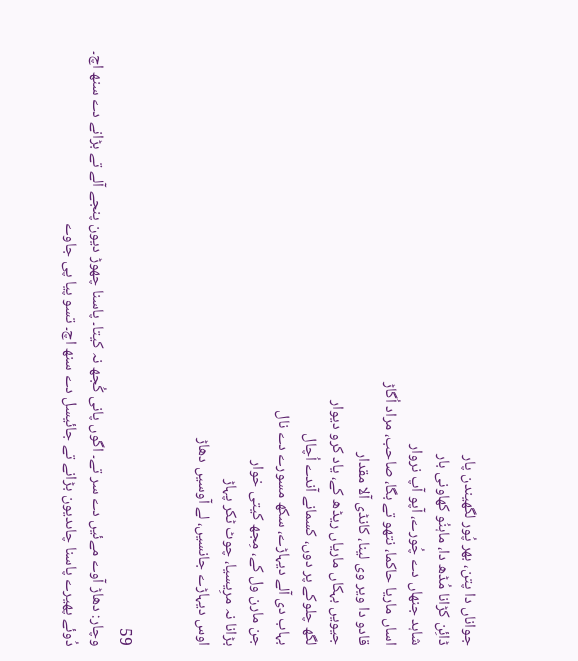جواناں دا پتن، بھر پُور لگھیندن پار
ڈائِن کڑانا مُڈھ دا، ماہنُو کھاونی بار
شاہد جنھاں دے چُورے، آپو آپ نروار
اساں ماریا حاکما، نتھو تے بگا، صاحب، مراد اُگاڑ
قادو دا ویر وی لینا، کانڈی آلا مقدار
جیویں بہکاں ماریاں ریڈھ کے، یاد کرو دیوار
لگھ چلوکے پر دوں، کسمانے آندے اُچال
بہاب دی آلے دیہاڑے، سکھ مسورے دے نال
جن مارن ول کے، مِجھ کیتی خوار
بڑانا نہ مرِیسیا، چوٹ ٹکر پہاڑ
اوس دیہاڑے جانسیں، لے آوسیں دھاڑ


59
وچار: دھاڑ آوے مےئیں دے سر تے۔ اگوں پانی کُجھ نہ کیتا۔ پاسنا چھوڑ دیون پنجے آلے تے بڑانے دے سنھ اچ۔ دُوئے پھیرے پاسنا چاںدیون بڑانے تے جائیسل دے سنھ اچ۔ تسو پیا پی جاوے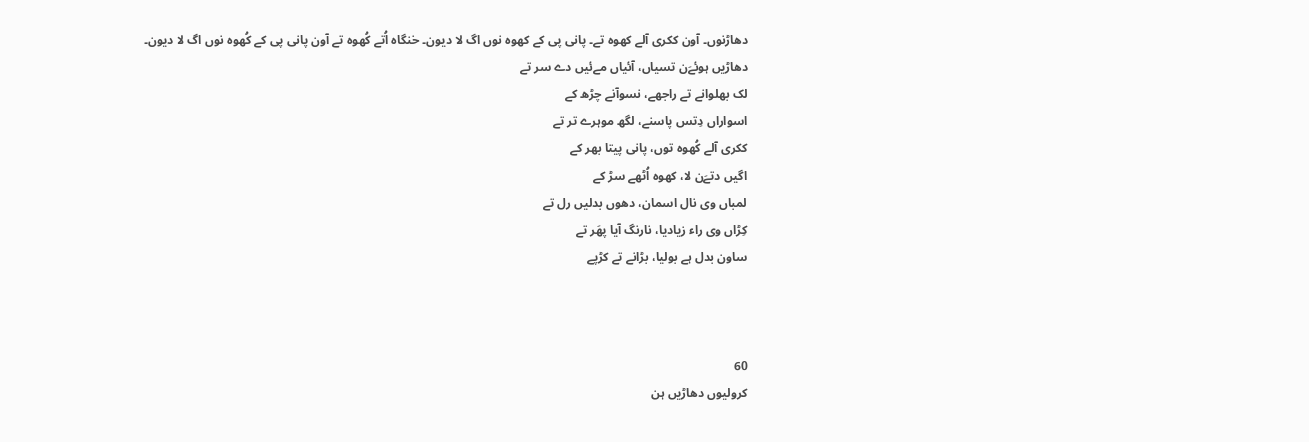دھاڑنوں۔ آون ککری آلے کھوہ تے۔ پانی پی کے کھوہ نوں اگ لا دیون۔ خنگاہ اُتے کُھوہ تے آون پانی پی کے کُھوہ نوں اگ لا دیون۔
دھاڑیں ہوئےَن تسیاں، آئیاں مےئیں دے سر تے
لک بھلوانے تے راجھے، نسوآنے چڑھ کے
اسواراں دِتس پاسنے، لگھ موہرے تر تے
ککری آلے کُھوہ توں، پانی پیتا بھر کے
اگیں دتےَن لا، کھوہ اُٹھے سڑ کے
لمباں وی نال اسمان، دھوں بدلیں رل تے
کِڑاں وی راء زیادیا، نارنگ آیا پھَر تے
ساون بدل ہے بولیا، بڑانے تے کڑپے



60
کرولیوں دھاڑیں ہن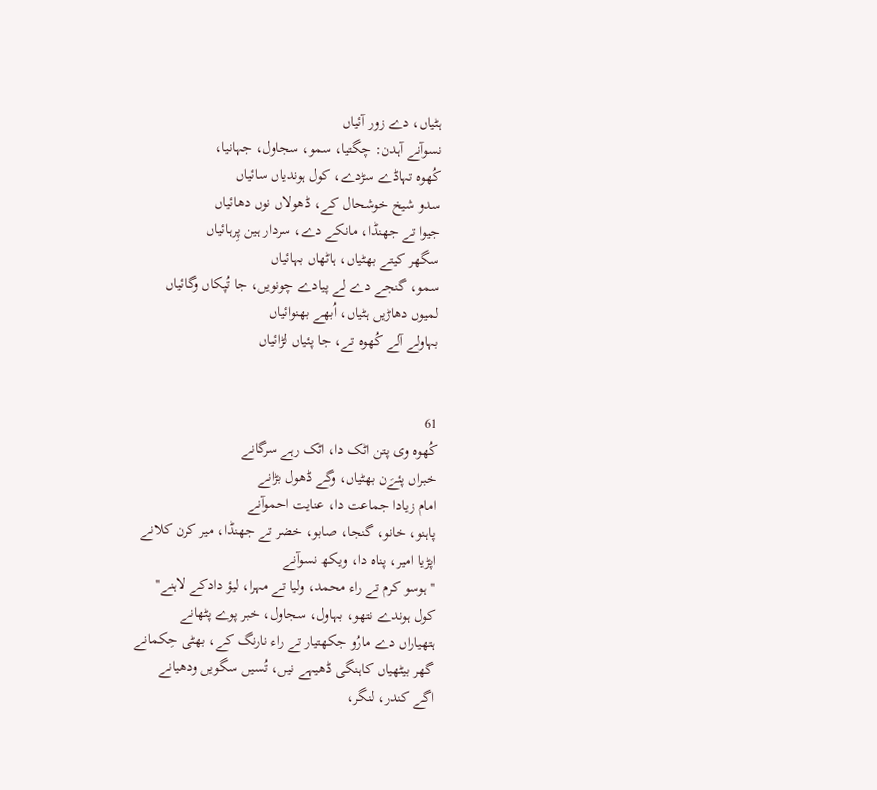ہٹیاں، دے زور آئیاں
نسوآنے آہدن: چگتیا، سمو، سجاول، جہانیا،
کُھوہ تہاڈے سڑدے، کول ہوندیاں سائیاں
سدو شیخ خوشحال کے، ڈھولاں نوں دھائیاں
جیوا تے جھنڈا، مانکے دے، سردار ہین پِرہائیاں
سگھر کیتے بھٹیاں، ہاٹھاں بہائیاں
سمو، گنجے دے لے پیادے چونویں، جا تُپکاں وگائیاں
لمیوں دھاڑیں ہٹیاں، اُبھے بھنوائیاں
بہاولے آلے کُھوہ تے، جا پئیاں لڑائیاں


61
کُھوہ وی پتن اٹک دا، اٹک رہے سرگانے
خبراں پئےَن بھٹیاں، وگے ڈھول بڑانے
امام زیادا جماعت دا، عنایت احموآنے
پاہنو، خانو، گنجا، صابو، خضر تے جھنڈا، میر کرن کلانے
اپڑیا امیر، پناہ دا، ویکھ نسوآنے
''ہوسو کرم تے راء محمد، ولیا تے مہرا، لیؤ دادکے لاہنے''
کول ہوندے نتھو، بہاول، سجاول، خبر پوے پٹھانے
ہتھیاراں دے مارُو جکھتیار تے راء نارنگ کے، بھٹی حِکمانے
گھر بیٹھیاں کاہنگی ڈھیہے نیں، تُسیں سگویں ودھیانے
اگے کندر، لنگر،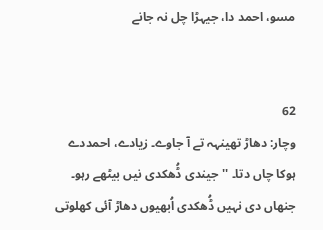مسو، احمد دا، جیہڑا چل نہ جانے


62
وچار: دھاڑ تھینہہ تے آ جاوے۔ زیادے، احمددے ہوکا چاں دتا۔ ''جیندی ڈُھکدی نیں بیٹھے رہو۔ جنھاں دی نہیں ڈُھکدی اُبھیوں دھاڑ آئی کھلوتی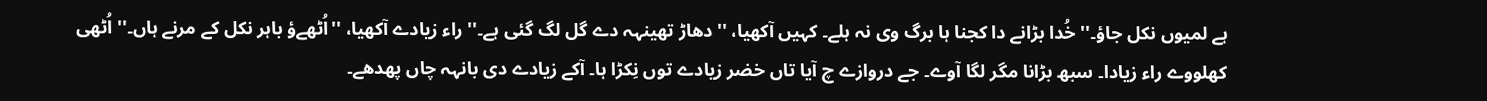ہے لمیوں نکل جاؤ۔'' خُدا بڑانے دا کجنا ہا برگ وی نہ ہلے۔ کہیں آکھیا، ''دھاڑ تھینہہ دے گل لگ گئی ہے۔'' راء زیادے آکھیا، ''اُٹھےؤ باہر نکل کے مرنے ہاں۔'' اُٹھی کھلووے راء زیادا۔ سبھ بڑانا مگر لگا آوے۔ جے دروازے چ آیا تاں خضر زیادے توں نِکڑا ہا۔ آکے زیادے دی بانہہ چاں پھدھے۔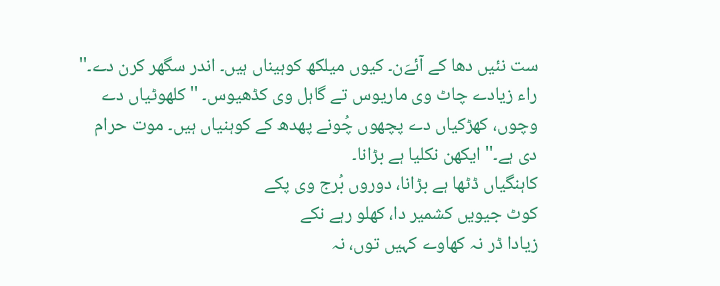ست نئیں دھا کے آئےَن۔ کیوں میلکھ کوہیناں ہیں۔ اندر سگھر کرن دے۔'' راء زیادے چاٹ وی ماریوس تے گاہل وی کڈھیوس۔ ''کلھوٹیاں دے وچوں، کھڑکیاں دے پچھوں چُونے پھدھ کے کوہنیاں ہیں۔ موت حرام دی ہے۔'' ایکھن نکلیا ہے بڑانا۔
کاہنگیاں ڈٹھا ہے بڑانا، دوروں بُرج وی پکے
کوٹ جیویں کشمیر دا، کھلو رہے نکے
زیادا ڈر نہ کھاوے کہیں توں، نہ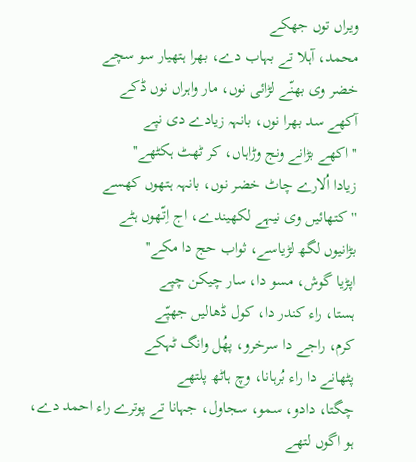ویراں توں جھکے
محمد، آہلا تے بہاب دے، بھرا ہتھیار سو سچے
خضر وی بھنّے لڑائی نوں، مار واہراں نوں ڈکے
آکھے سد بھرا نوں، بانہہ زیادے دی نپے
''اکھے بڑانے ونج وڑاہاں، کر ٹھٹ ہکٹھے''
زیادا اُلارے چاٹ خضر نوں، بانہہ ہتھوں کھسے
''کتھائیں وی نیہے لکھیندے، اج اِتّھوں ہٹے
بڑانیوں لگھ لڑیاسے، ثواب حج دا مکے''
اپڑیا گوش، مسو دا، سار چیکن چپے
ہستا، راء کندر دا، کول ڈھالیں جھپّے
کرم، راجے دا سرخرو، پھُل وانگ ٹہکے
پٹھانے دا راء بُرہانا، وچ ہاٹھ پلتھے
چگتا، دادو، سمو، سجاول، جہانا تے پوترے راء احمد دے، ہو اگوں لتھے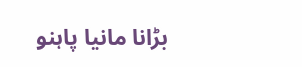بڑانا مانیا پاہنو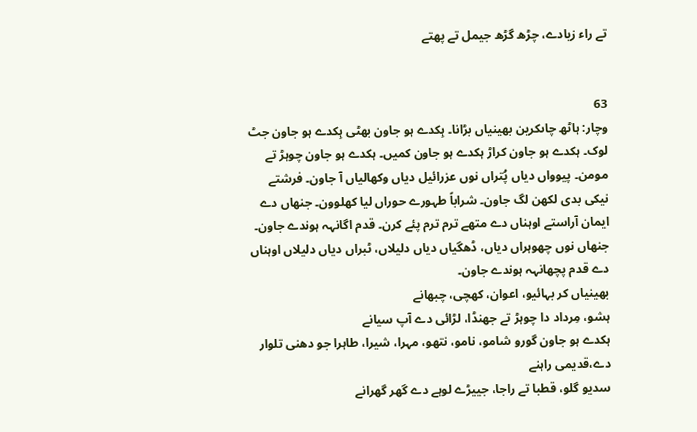تے راء زیادے، چڑھ گڑھ جیمل تے پھتے


63
وچار: ہاٹھ چاںکرین بھینیاں بڑانا۔ ہِکدے ہو جاون بھٹی ہِکدے ہو جاون جٹ لوک۔ ہکدے ہو جاون کراڑ ہکدے ہو جاون کمیں۔ ہکدے ہو جاون چوہڑ تے مومن۔ پیوواں دیاں پُتراں نوں عزرائیل دیاں وکھالیاں آ جاون۔ فرشتے نیکی بدی لکھن لگ جاون۔ شراباً طہورے حوراں لیا کھلوون۔ جنھاں دے ایمان آراستے اوہناں دے متھے ترم ترم پئے کرن۔ قدم اگانہہ ہوندے جاون۔ جنھاں نوں چھوہراں دیاں، ڈھگیاں دیاں دلیلاں، ٹبراں دیاں دلیلاں اوہناں دے قدم پچھانہہ ہوندے جاون۔
بھینیاں کر بہائیو، اعوان، کھچی، چبھانے
ہشو، مِرداد دا چوہڑ تے جھنڈا، لڑائی دے آپ سیانے
ہکدے ہو جاون گورو شامو، نامو، نتھو، مہرا، شیرا، طاہرا جو دھنی تلوار دے،قدیمی راہنے
سدیو گلو، قطبا تے راجا، جییڑے لوہے دے گھر گھرانے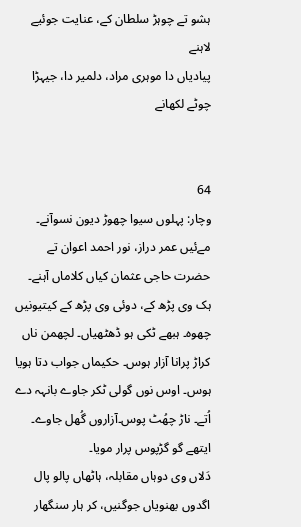ہشو تے چوہڑ سلطان کے، عنایت جوئیے لاہنے
پیادیاں دا موہری مراد، دلمیر دا، جیہڑا چوٹے لکھانے


64
وچار: پہلوں سیوا چھوڑ دیون نسوآنے۔ مےئیں عمر دراز، نور احمد اعوان تے حضرت حاجی عثمان کیاں کلاماں آہنے۔ ہک وی پڑھ کے، دوئی وی پڑھ کے کیتیونیں چھوہ۔ ہبھے ٹکی ہو ڈھٹھیاں۔ لچھمن ناں کراڑ پرانا آزار ہوس۔ حکیماں جواب دتا ہویا ہوس۔ اوس نوں گولی ٹکر جاوے بانہہ دے اُتے۔ ناڑ چھُٹ پوس۔آزاروں گُھل جاوے۔ ایتھے گو گڑپوس پرار مویا۔
دَلاں وی دوہاں مقابلہ، ہاٹھاں پالو پال
اگدوں بھنویاں جوگنیں، کر ہار سنگھار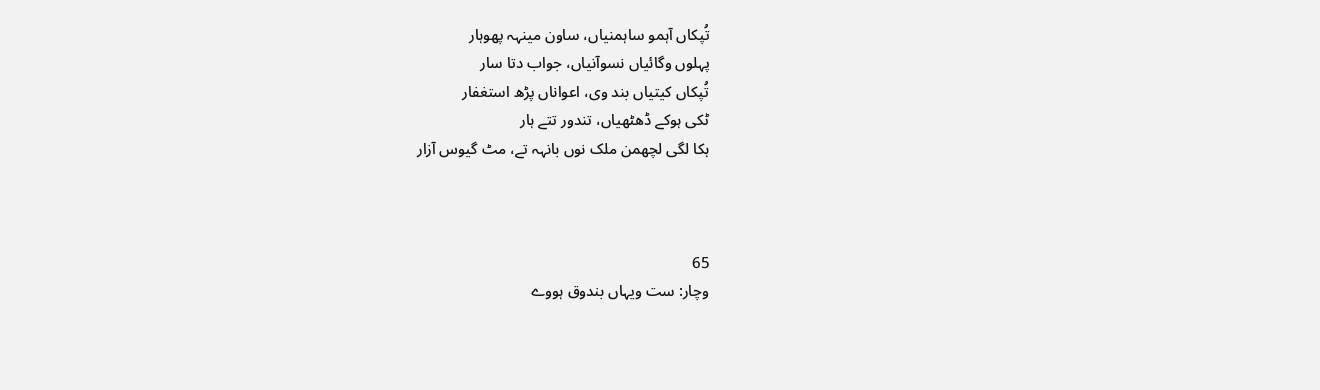تُپکاں آہمو ساہمنیاں، ساون مینہہ پھوہار
پہلوں وگائیاں نسوآنیاں، جواب دتا سار
تُپکاں کیتیاں بند وی، اعواناں پڑھ استغفار
ٹکی ہوکے ڈھٹھیاں، تندور تتے ہار
ہکا لگی لچھمن ملک نوں بانہہ تے، مٹ گیوس آزار



65
وچار: ست ویہاں بندوق ہووے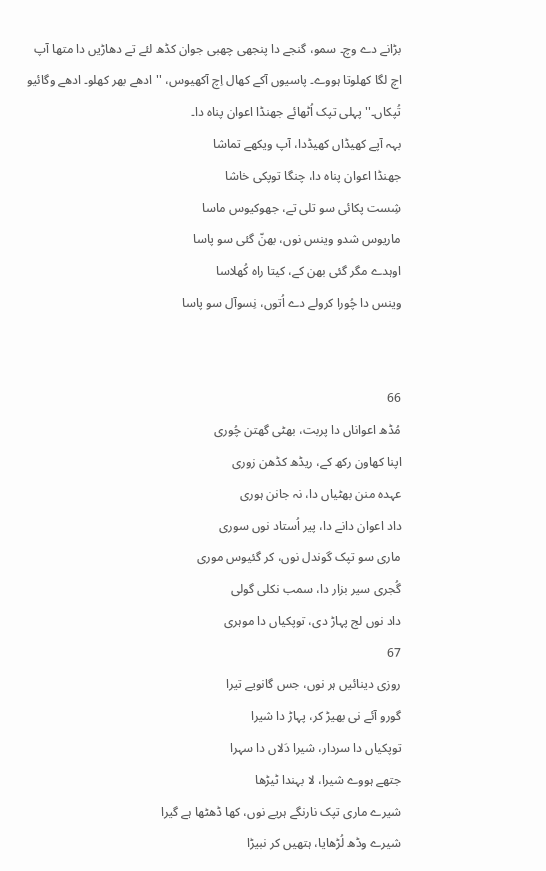بڑانے دے وچ۔ سمو، گنجے دا پنجھی چھبی جوان کڈھ لئے تے دھاڑیں دا متھا آپ اچ لگا کھلوتا ہووے۔ پاسیوں آکے کھال اِچ آکھیوس، ''ادھے بھر کھلو۔ ادھے وگائیو تُپکاں۔'' پہلی تپک اُٹھائے جھنڈا اعوان پناہ دا۔
بہہ آپے کھیڈاں کھیڈدا، آپ ویکھے تماشا
جھنڈا اعوان پناہ دا، چنگا توپکی خاشا
شِست پکائی سو تلی تے، جھوکیوس ماسا
ماریوس شدو وینس نوں، بھنّ گئی سو پاسا
اوہدے مگر گئی بھن کے، کیتا راہ کُھلاسا
وینس دا چُورا کرولے دے اُتوں، نِسوآل سو پاسا


66
مُڈھ اعواناں دا پربت، بھٹی گھتن چُوری
اپنا کھاون رکھ کے، ریڈھ کڈھن زوری
عہدہ منن بھٹیاں دا، نہ جانن ہوری
داد اعوان دانے دا، پیر اُستاد نوں سوری
ماری سو تپک گوندل نوں، کر گئیوس موری
گُجری سیر بزار دا، سمب نکلی گولی
داد نوں لج پہاڑ دی، توپکیاں دا موہری
67
روزی دینائیں ہر نوں، جس گانویے تیرا
گورو آئے نی بھیڑ کر، پہاڑ دا شیرا
توپکیاں دا سردار، شیرا دَلاں دا سہرا
جتھے ہووے شیرا، لا بہندا ٹیڑھا
شیرے ماری تپک نارنگے ہریے نوں، کھا ڈھٹھا ہے گیرا
شیرے وڈھ لُڑھایا، ہتھیں کر نبیڑا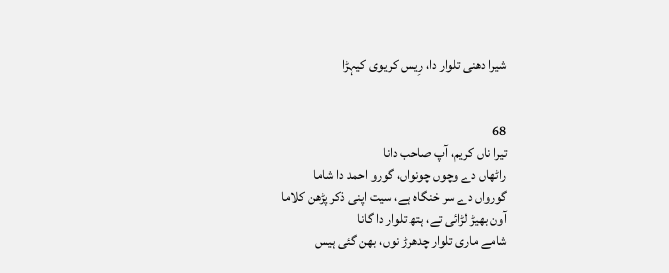شیرا دھنی تلوار دا، رِیس کریوی کیہڑا


68
تیرا ناں کریم، آپ صاحب دانا
راٹھاں دے وچوں چونواں، گورو احمد دا شاما
گورواں دے سر خنگاہ ہے، سیت اپنی ذکر پڑھن کلاما
آون بھیڑ لڑائی تے، ہتھ تلوار دا گانا
شامے ماری تلوار چدھرڑ نوں، بھن گئی ہیس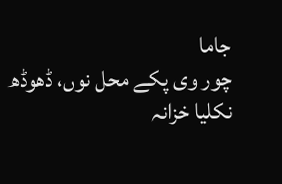جاما
چور وی پکے محل نوں، ڈھوڈھ نکلیا خزانہ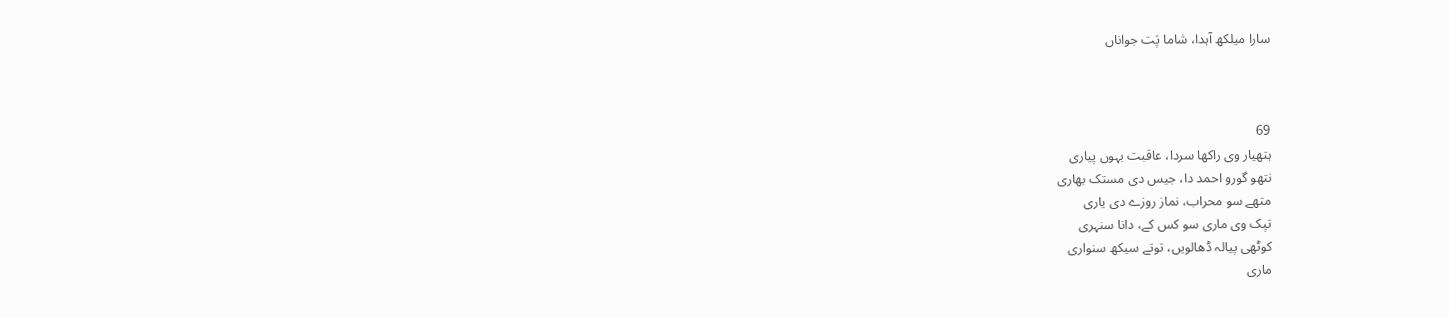سارا میلکھ آہدا، شاما پَت جواناں



69
ہتھیار وی راکھا سردا، عاقبت بہوں پیاری
نتھو گورو احمد دا، جیس دی مستک بھاری
متھے سو محراب، نماز روزے دی یاری
تپک وی ماری سو کس کے، دانا سنہری
کوٹھی پیالہ ڈھالویں، توتے سیکھ سنواری
ماری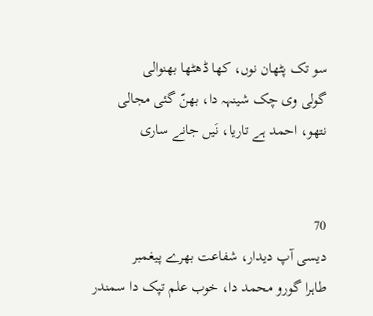سو تک پٹھان نوں، کھا ڈھٹھا بھنوالی
گولی وی چک شینہہ دا، بھنّ گئی مجالی
نتھو، احمد ہے تاریا، نَیں جانے ساری


70
دیسی آپ دیدار، شفاعت بھرے پیغمبر
طاہرا گورو محمد دا، خوب علم تپک دا سمندر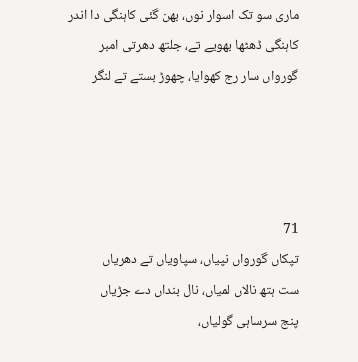ماری سو تک اسوار نوں، بھن گئی کاہنگی دا اندر
کاہنگی ڈھٹھا بھویے تے، جلتھ دھرتی امبر
گورواں سار رج کھوایا، چھوڑ بستے تے لنگر




71
تپکاں گورواں نپیاں، سپاویاں تے دھریاں
ست ہتھ نالاں لمیاں، نال بنداں دے جڑیاں
پنج سرساہی گولیاں،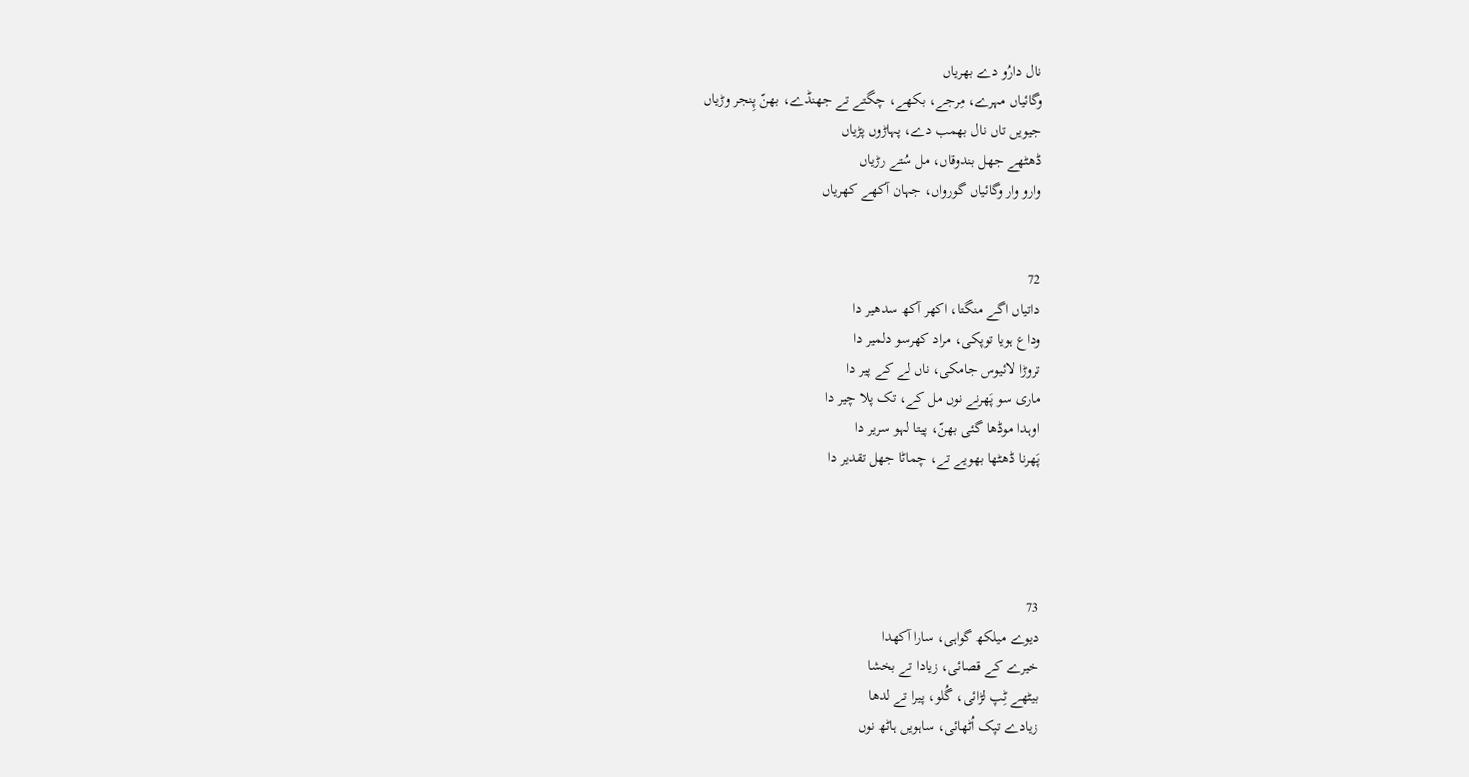نال دارُو دے بھریاں
وگائیاں مہرے، مِرجے، بکھے، چگتے تے جھنڈے، بھنّ پِنجر وڑیاں
جیویں تاں نال بھمب دے، پہاڑوں پڑیاں
ڈھٹھے جھل بندوقاں، مل سُتے رڑیاں
وارو وار وگائیاں گورواں، جہان آکھے کھریاں


72
داتیاں اگے منگتا، اکھر آکھ سدھیر دا
وداع ہویا توپکی، مراد کھرسو دلمیر دا
تروڑا لائیوس جامکی، ناں لے کے پیر دا
ماری سو پَھرنے نوں مل کے، تک پلا چیر دا
اوہدا موڈھا گئی بھنّ، پیتا لہو سریر دا
پَھرنا ڈھٹھا بھویے تے، چماٹا جھل تقدیر دا




73
دیوے میلکھ گواہی، سارا آکھدا
خیرے کے قصائی، زیادا تے بخشا
بیٹھے ٹِپ لڑائی، گُلو، پیرا تے لدھا
زیادے تپک اُٹھائی، ساہویں ہاٹھ نوں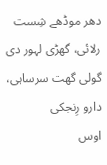دھر موڈھے شِست رلائی، گھڑی لہور دی
گولی گھت سرساہی، دارو رِنجکی
اوس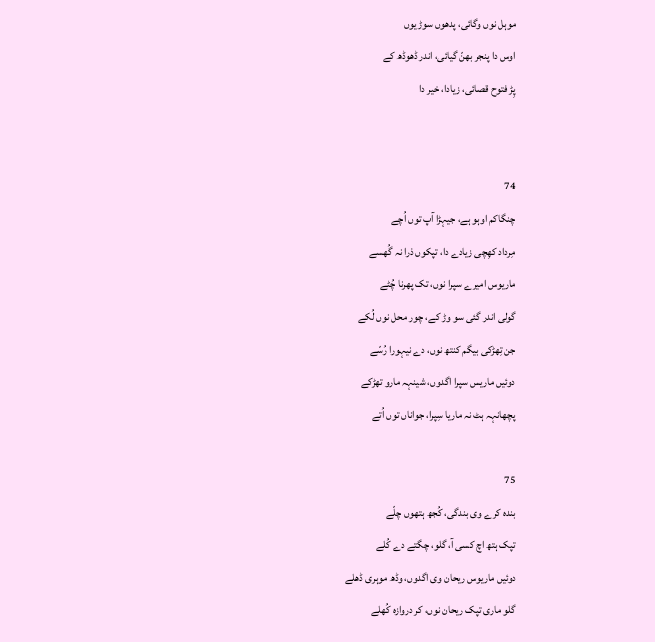موہل نوں وگائی، پدھوں سوڑیوں
اوس دا پنجر بھنّ گیائی، اندر ڈھوڈھ کے
پِڑ فتوح قصائی، زیادا، خیر دا


74
چنگاکم اوہو ہے، جیہڑا آپ توں اُچے
مِرداد کھِچی زیادے دا، تپکوں ذرا نہ گُھسے
ماریوس امیرے سپرا نوں، تک پھرنا چُٹے
گولی اندر گئی سو وڑ کے، چور محل نوں لُکے
جن تِھڑکی بیگم کنتھ نوں، دے نیہورا رُسّے
دوئیں ماریس سپرا اگدوں، شینہہ مارو تھڑکے
پچھانہہ ہٹ نہ ماریا سِپرا، جواناں توں اُتے

75
بندہ کرے وی بندگی، کُجھ ہتھوں چلّے
تپک ہتھ اچ کسی آ، گلو، چگتے دے کُلے
دوئیں ماریوس ریحان وی اگدوں، وڈھ موہری ڈھلے
گلو ماری تپک ریحان نوں، کر دروازہ کُھلے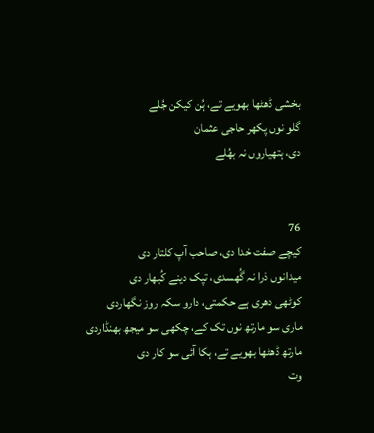بخشی ڈھٹھا بھویے تے، ہُن کیکن جُلے
گلو نوں پکھر حاجی عثمان
دی، ہتھیاروں نہ بھُلے


76
کیچے صفت خدا دی، صاحب آپ کلتار دی
میدانوں ذرا نہ گُھسدی، تپک دینے کُبھار دی
کوٹھی دھری ہے حکمتی، دارو سکہ روز نگھاردی
ماری سو مارتھ نوں تک کے، چکھی سو میجھ بھنڈاردی
مارتھ ڈھٹھا بھویے تے، ہکا آئی سو کار دی
وت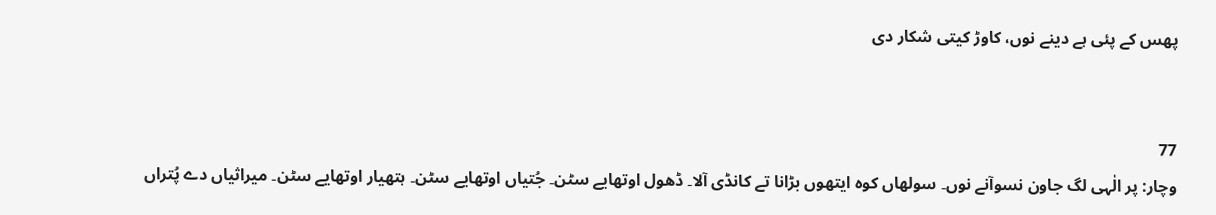پھس کے پئی ہے دینے نوں، کاوڑ کیتی شکار دی


77
وچار: پر الٰہی لگ جاون نسوآنے نوں۔ سولھاں کوہ ایتھوں بڑانا تے کانڈی آلا۔ ڈھول اوتھایے سٹن۔ جُتیاں اوتھایے سٹن۔ ہتھیار اوتھایے سٹن۔ میراثیاں دے پُتراں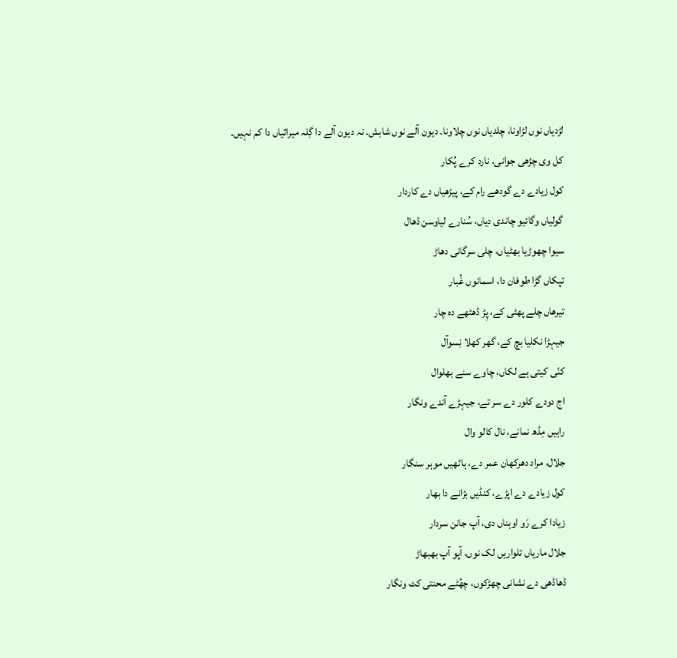لڑدیاں نوں لڑاونا، چلدیاں نوں چلاونا۔ دیون آلے نوں شابش۔ نہ دیون آلے دا گِلہ میراثیاں دا کم نہیں۔
کل وی چڑھی جوانی، نارد کرے پُکار
کول زیادے دے گودھے رام کے، پیڑھیاں دے کاردار
گولیاں وگائیو چاندی دیاں، سُنارے لیاوسن ڈھال
سیوا چھوڑیا بھٹیاں، چلی سرگانی دھاڑ
تپکاں گڑا طوفان دا، اسمانوں غُبار
تیرھاں چلے پھٹی کے، پِڑ ڈھٹھے دہ چار
جیہڑا نکلیا بچ کے، گھر کھلا نِسوآل
کنّی کیتی ہے لکاں، چاوے سنے بھلوال
اج دودے کلور دے سر تے، جیہڑے آندے ونگار
راہیں مِڈھ نمانے، نال کالو وال
جلال، مراد دھرکھان عمر دے، ہاٹھیں موہر سنگار
کول زیادے دے اپڑے، کنڈیں بڑانے دا بھار
زیادا کرے رَو اوہناں دی، آپ جانن سردار
جلال ماریاں تلواریں لک نوں، آپو آپ بھبھاڑ
ڈھاڈھی دے نشانی چھڑکوں، چھُٹے محنتی کٹ ونگار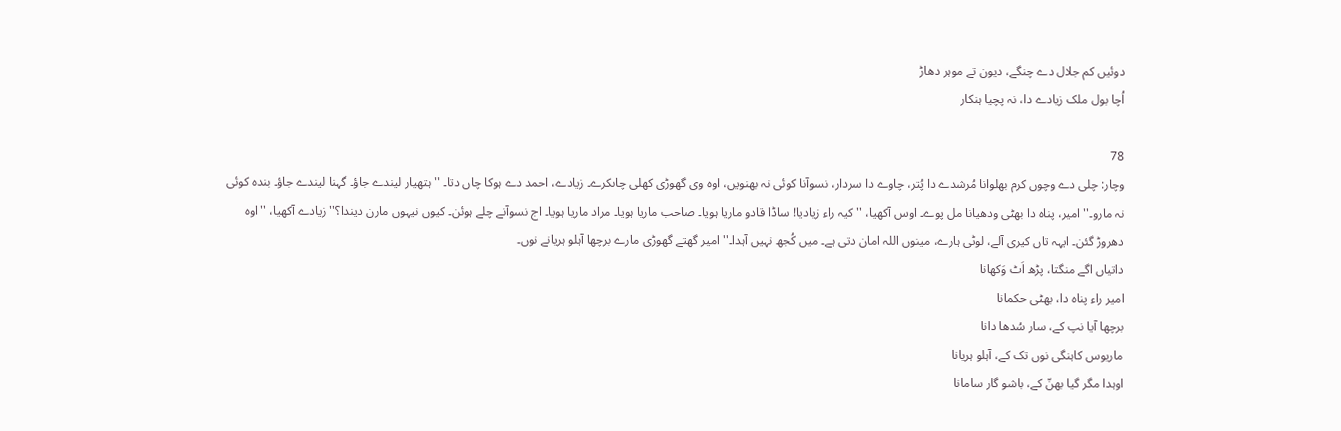دوئیں کم جلال دے چنگے، دیون تے موہر دھاڑ
اُچا بول ملک زیادے دا، نہ پچیا ہنکار

78
وچار: چلی دے وچوں کرم بھلوانا مُرشدے دا پُتر، چاوے دا سردار، نسوآنا کوئی نہ بھنویں، اوہ وی گھوڑی کھلی چاںکرے۔ زیادے، احمد دے ہوکا چاں دتا۔ ''ہتھیار لیندے جاؤ۔ گہنا لیندے جاؤ۔ بندہ کوئی نہ مارو۔'' امیر، پناہ دا بھٹی ودھیانا مل پوے۔ اوس آکھیا، ''کیہ راء زیادیا! ساڈا قادو ماریا ہویا۔ صاحب ماریا ہویا۔ مراد ماریا ہویا۔ اج نسوآنے چلے ہوئن۔ کیوں نیہوں مارن دیندا؟'' زیادے آکھیا، ''اوہ دھروڑ گئن۔ ایہہ تاں کیری آلے، لوٹی ہارے، مینوں اللہ امان دتی ہے۔ میں کُجھ نہیں آہدا۔'' امیر گھتے گھوڑی مارے برچھا آہلو ہریانے نوں۔
داتیاں اگے منگتا، پڑھ اَٹ وَکھانا
امیر راء پناہ دا، بھٹی حکمانا
برچھا آیا نپ کے، سار سُدھا دانا
ماریوس کاہنگی نوں تک کے، آہلو ہریانا
اوہدا مگر گیا بھنّ کے، باشو گار سامانا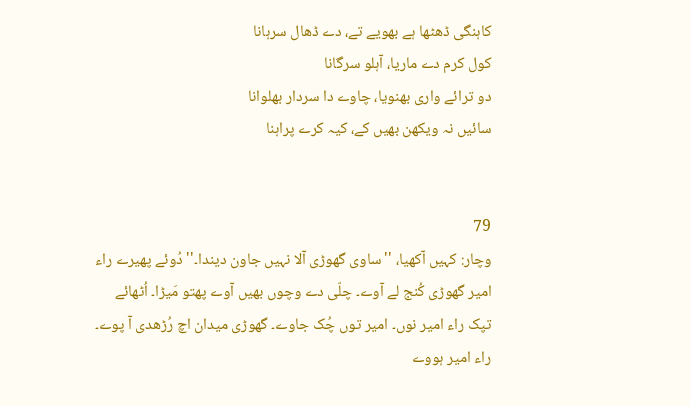کاہنگی ڈھٹھا ہے بھویے تے، دے ڈھال سرہانا
کول کرم دے ماریا، آہلو سرگانا
دو ترائے واری بھنویا، چاوے دا سردار بھلوانا
سائیں نہ ویکھن بھیں کے، کیہ کرے پراہنا


79
وچار: کہیں آکھیا، ''ساوی گھوڑی آلا نہیں جاون دیندا۔'' دُوئے پھیرے راء امیر گھوڑی کُنج لے آوے۔ چلّی دے وچوں بھیں آوے پھتو مَیڑا۔ اُٹھائے تپک راء امیر نوں۔ امیر توں چُک جاوے۔ گھوڑی میدان اچ رُڑھدی آ پوے۔ راء امیر ہووے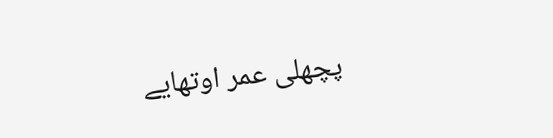پچھلی عمر اوتھایے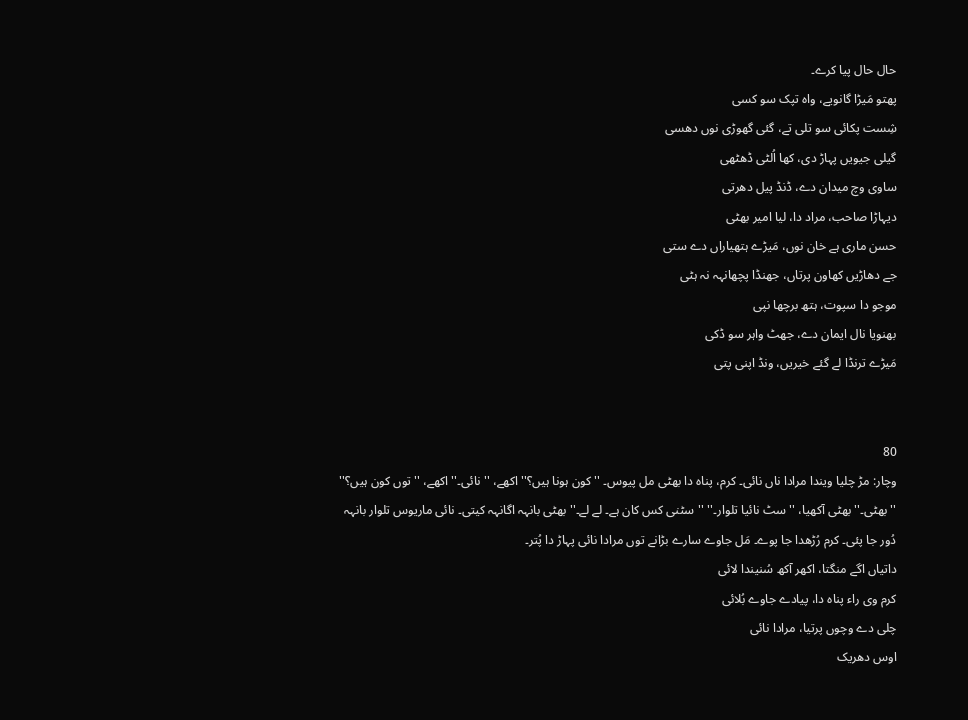حال حال پیا کرے۔
پھتو مَیڑا گانویے، واہ تپک سو کسی
شِست پکائی سو تلی تے، گئی گھوڑی نوں دھسی
گیلی جیویں پہاڑ دی، کھا اُلٹی ڈھٹھی
ساوی وچ میدان دے، ڈنڈ پیل دھرتی
دیہاڑا صاحب، مراد دا، لیا امیر بھٹی
حسن ماری ہے خان نوں، مَیڑے ہتھیاراں دے ستی
جے دھاڑیں کھاون پرتاں، جھنڈا پچھانہہ نہ ہٹی
موجو دا سپوت، ہتھ برچھا نپی
بھنویا نال ایمان دے، جھٹ واہر سو ڈکی
مَیڑے ترنڈا لے گئے خیریں، ونڈ اپنی پتی


80
وچار: مڑ چلیا ویندا مرادا ناں نائی۔ کرم، پناہ دا بھٹی مل پیوس۔ ''کون ہونا ہیں؟'' اکھے، ''نائی۔'' اکھے، ''توں کون ہیں؟'' ''بھٹی۔'' بھٹی آکھیا، ''سٹ نائیا تلوار۔'' ''سٹنی کس کان ہے۔ لے لے۔'' بھٹی بانہہ اگانہہ کیتی۔ نائی ماریوس تلوار بانہہ دُور جا پئی۔ کرم رُڑھدا جا پوے۔ مَل جاوے سارے بڑانے توں مرادا نائی پہاڑ دا پُتر۔
داتیاں اگے منگتا، اکھر آکھ سُنیندا لائی
کرم وی راء پناہ دا، پیادے جاوے بُلائی
چلی دے وچوں پرتیا، مرادا نائی
اوس دھریک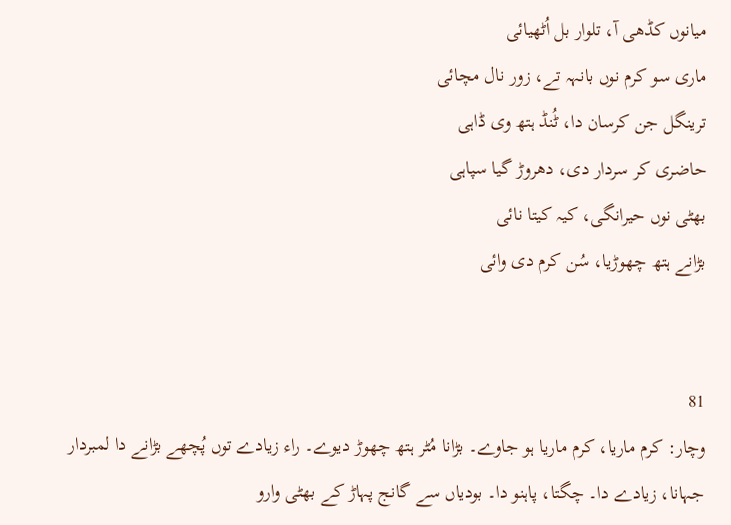میانوں کڈھی آ، تلوار بل اُٹھیائی
ماری سو کرم نوں بانہہ تے، زور نال مچائی
ترینگل جن کرسان دا، ٹُنڈ ہتھ وی ڈاہی
حاضری کر سردار دی، دھروڑ گیا سپاہی
بھٹی نوں حیرانگی، کیہ کیتا نائی
بڑانے ہتھ چھوڑیا، سُن کرم دی وائی


81
وچار: کرم ماریا، کرم ماریا ہو جاوے۔ بڑانا مُٹر ہتھ چھوڑ دیوے۔ راء زیادے توں پُچھے بڑانے دا لمبردار جہانا، زیادے دا۔ چگتا، پاہنو دا۔ بودیاں سے گانج پہاڑ کے بھٹی وارو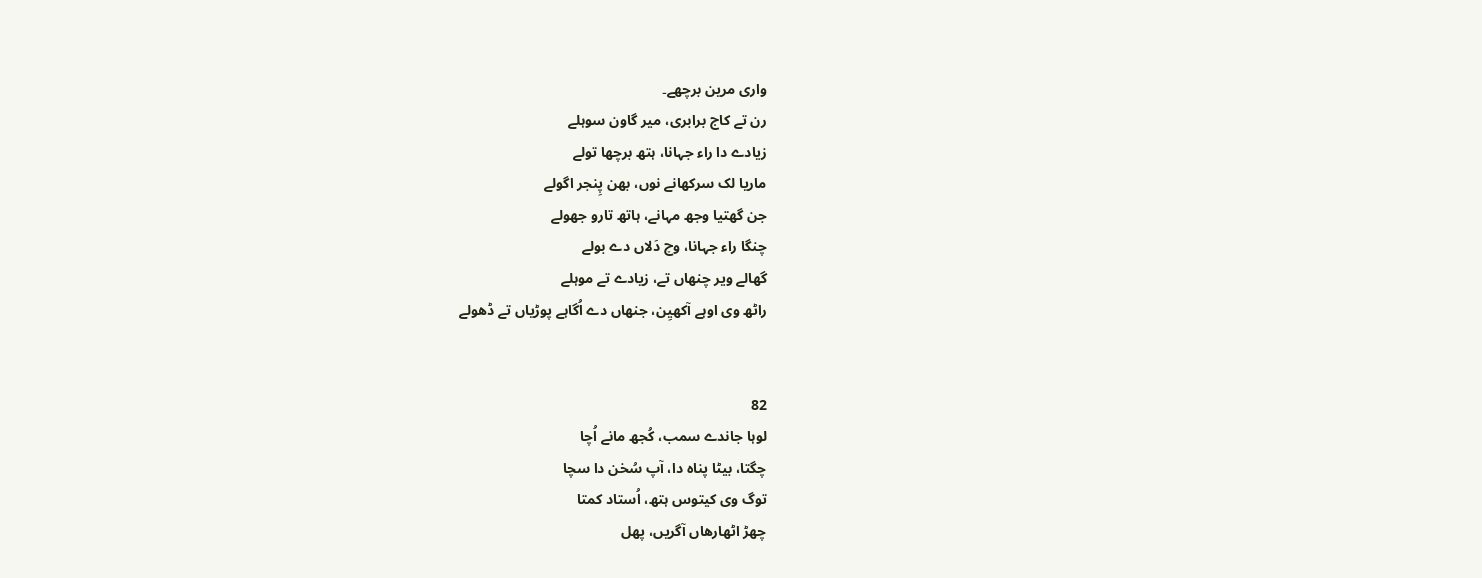واری مرین برچھے۔
رن تے کاج برابری، میر گاون سوہلے
زیادے دا راء جہانا، ہتھ برچھا تولے
ماریا لک سرکھانے نوں، بھن پِنجر اگولے
جن گھتیا وجھ مہانے، ہاتھ تارو جھولے
چنگا راء جہانا، وچ دَلاں دے بولے
گھالے ویر چنھاں تے، زیادے تے موہلے
راٹھ وی اوہے آکھیِن، جنھاں دے اُگاہے پوڑیاں تے ڈھولے


82
لوہا جاندے سمب، کُجھ مانے اُچا
چگتا، بیٹا پناہ دا، آپ سُخن دا سچا
توگ وی کیتوس ہتھ، اُستاد کمتا
چھڑ اٹھارھاں آگریں، پھل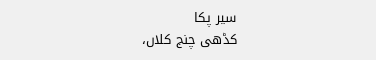سیر پکا
کڈھی چنج کلاں،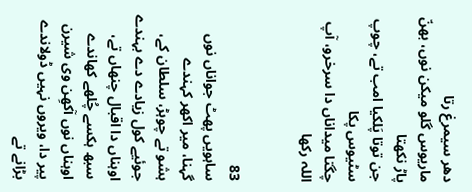دھر سیمرغ رتا
ماریوس گلو میکن نوں، بھنّ پاڑ نکھتا
جن توتا پَلکیا امب تے، چوپ سٹیوس پکا
چگتا میداناں دا سرخرو، آپ اللہ رکھا


83
ساہویں پھٹ جواناں نوں گہنا، میر اکھر کہندے
ہشو تے چوہڑ، سلطان کے، جوئیے کول زیادے دے بہندے
اوہناں دا اقبال چنھاں تے، سبھ ہکسے چُلھے کھاندے
اوہناں نوں آکھِن وی شیرن پیر دا، ویروں نہیں ڈولاندے
بڑانے تے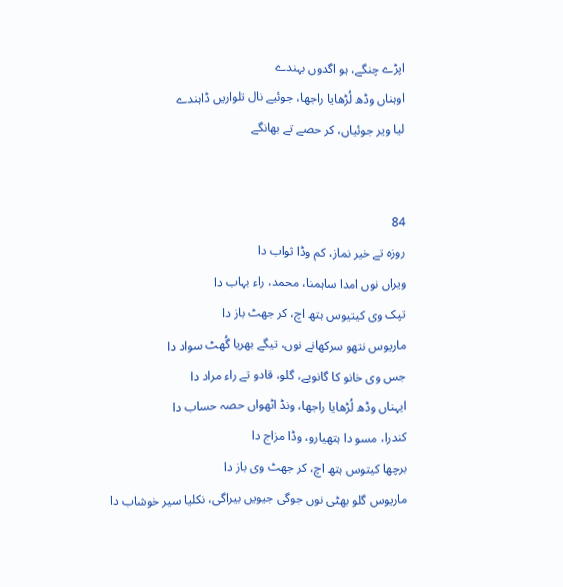اپڑے چنگے، ہو اگدوں بہندے
اوہناں وڈھ لُڑھایا راجھا، جوئیے نال تلواریں ڈاہندے
لیا ویر جوئیاں، کر حصے تے بھانگے


84
روزہ تے خیر نماز، کم وڈا ثواب دا
ویراں نوں امدا ساہمنا، محمد، راء بہاب دا
تپک وی کیتیوس ہتھ اچ، کر جھٹ باز دا
ماریوس نتھو سرکھانے نوں، تیگے بھریا گُھٹ سواد دا
جس وی خانو کا گانویے، گلو، قادو تے راء مراد دا
ایہناں وڈھ لُڑھایا راجھا، ونڈ اٹھواں حصہ حساب دا
کندرا، مسو دا ہتھیارو، وڈا مزاج دا
برچھا کیتوس ہتھ اچ، کر جھٹ وی باز دا
ماریوس گلو بھٹی نوں جوگی جیویں بیراگی، نکلیا سیر خوشاب دا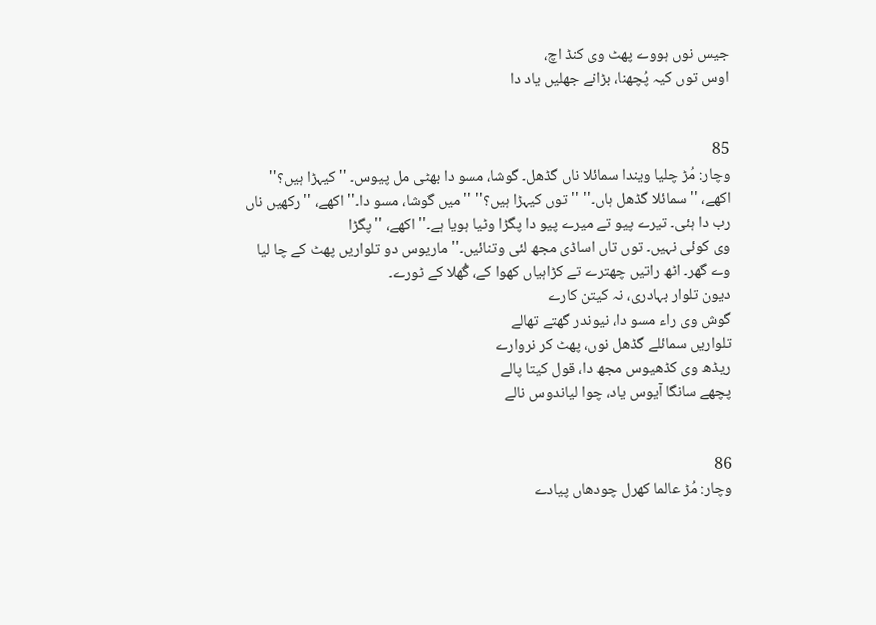جیس نوں ہووے پھٹ وی کنڈ اچ،
اوس توں کیہ پُچھنا، بڑانے جھلیں یاد دا


85
وچار: مُڑ چلیا ویندا سمائلا ناں گڈھل۔ گوشا، مسو دا بھٹی مل پیوس۔ ''کیہڑا ہیں؟'' اکھے، ''سمائلا گڈھل ہاں۔'' ''توں کیہڑا ہیں؟'' ''میں گوشا، مسو دا۔'' اکھے، ''رکھیں ناں رب دا ہئی۔ تیرے پیو تے میرے پیو دا پگڑا وٹیا ہویا ہے۔'' اکھے، ''پگڑا
وی کوئی نہیں۔ توں تاں اساڈی مجھ لئی وتنائیں۔'' ماریوس دو تلواریں پھٹ کے چا لیا وے گھر۔ اٹھ راتیں چھترے تے کڑاہیاں کھوا کے، گُھلا کے ٹورے۔
دیون تلوار بہادری، نہ کیتن کارے
گوش وی راء مسو دا، نیوندر گھتے تھالے
تلواریں سمائلے گڈھل نوں، پھٹ کر نروارے
ریڈھ وی کڈھیوس مجھ دا، قول کیتا پالے
پچھے سانگا آیوس یاد، چوا لیاندوس نالے


86
وچار: مُڑ عالما کھرل چودھاں پیادے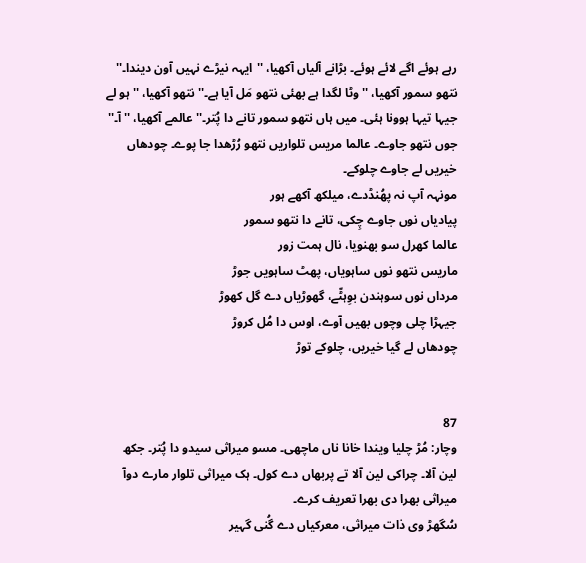رہے ہوئے اگے لائے ہوئے۔ بڑانے آلیاں آکھیا، ''ایہہ نیڑے نہیں آون دیندا۔'' نتھو سمور آکھیا، ''وٹا لگدا ہے بھئی نتھو مَل آیا ہے۔'' نتھو آکھیا، ''ہو لے جیہا تیہا ہوونا ہئی۔ میں ہاں نتھو سمور تانے دا پُتر۔'' عالمے آکھیا، ''آ۔'' جوں نتھو جاوے۔ عالما مریس تلواریں نتھو رُڑھدا جا پوے۔ چودھاں خیریں لے جاوے چلوکے۔
مونہہ آپ نہ پھُنڈدے، میلکھ آکھے ہور
پیادیاں نوں جاوے چِکی، تانے دا نتھو سمور
عالما کھرل سو بھنویا، نال ہمت زور
ماریس نتھو نوں ساہویاں، پھٹ ساہویں جوڑ
مرداں نوں سوہندن بوِہٹّے، گھوڑیاں دے گل کھوڑ
جیہڑا چلی وچوں بھیں آوے، اوس دا مُل کروڑ
چودھاں لے گیا خیریں، چلوکے توڑ


87
وچار: مُڑ چلیا ویندا خانا ناں ماچھی۔ مسو میراثی سیدو دا پُتر۔ جکھ لین آلا۔ چراکی لین آلا تے پربھاں دے کول۔ ہک میراثی تلوار مارے دوآ میراثی بھرا دی بھرا تعریف کرے۔
سُگھڑ وی ذات میراثی، معرکیاں دے گُنی گہیر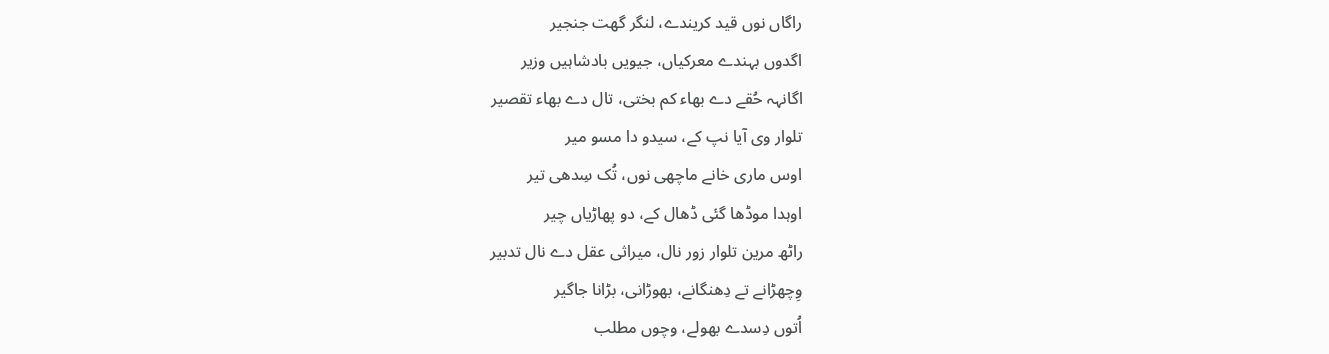راگاں نوں قید کریندے، لنگر گھت جنجیر
اگدوں بہندے معرکیاں، جیویں بادشاہیں وزیر
اگانہہ حُقے دے بھاء کم بختی، تال دے بھاء تقصیر
تلوار وی آیا نپ کے، سیدو دا مسو میر
اوس ماری خانے ماچھی نوں، تُک سِدھی تیر
اوہدا موڈھا گئی ڈھال کے، دو پھاڑیاں چیر
راٹھ مرین تلوار زور نال، میراثی عقل دے نال تدبیر
وِچھڑانے تے دِھنگانے، بھوڑانی، بڑانا جاگیر
اُتوں دِسدے بھولے، وچوں مطلب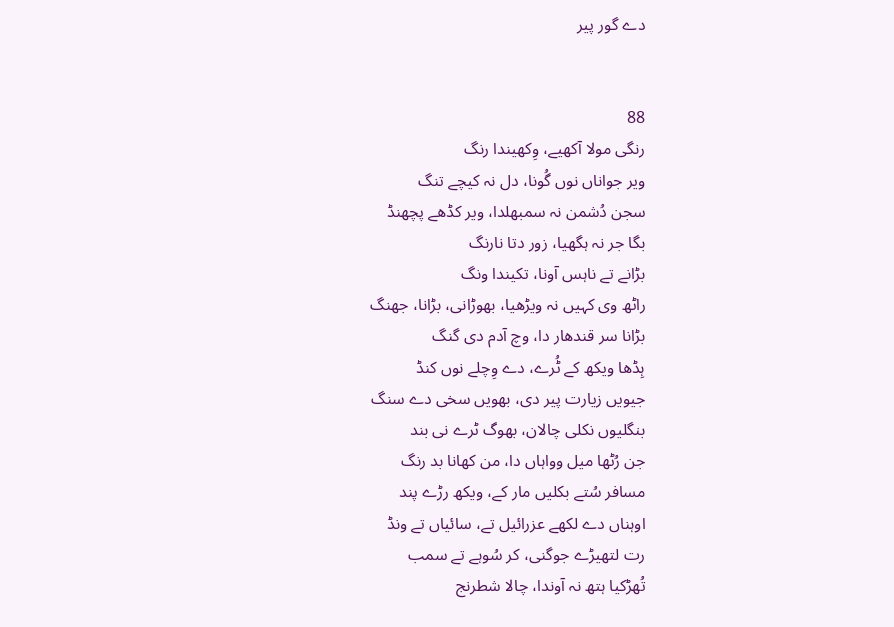دے گور پیر


88
رنگی مولا آکھیے، وِکھیندا رنگ
ویر جواناں نوں گُونا، دل نہ کیچے تنگ
سجن دُشمن نہ سمبھلدا، ویر کڈھے پچھنڈ
بگا جر نہ ہگھیا، زور دتا نارنگ
بڑانے تے ناہس آونا، تکیندا ونگ
راٹھ وی کہیں نہ ویڑھیا، بھوڑانی، بڑانا، جھنگ
بڑانا سر قندھار دا، وچ آدم دی گنگ
ہِڈھا ویکھ کے ٹُرے، دے وِچلے نوں کنڈ
جیویں زیارت پیر دی، بھویں سخی دے سنگ
بنگلیوں نکلی چالان، بھوگ ٹرے نی بند
جن رُٹھا میل وواہاں دا، من کھانا بد رنگ
مسافر سُتے بکلیں مار کے، ویکھ رڑے پند
اوہناں دے لکھے عزرائیل تے، سائیاں تے ونڈ
رت لتھیڑے جوگنی، کر سُوہے تے سمب
تُھڑکیا ہتھ نہ آوندا، چالا شطرنج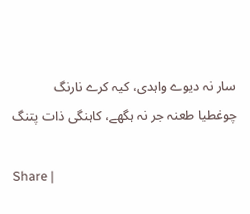سار نہ دیوے واہدی، کیہ کرے نارنگ
چوغطیا طعنہ جر نہ ہگھے، کاہنگی ذات پتنگ

Share |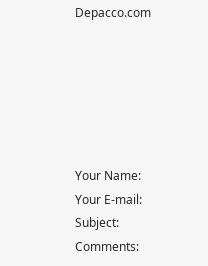Depacco.com






Your Name:
Your E-mail:
Subject:
Comments: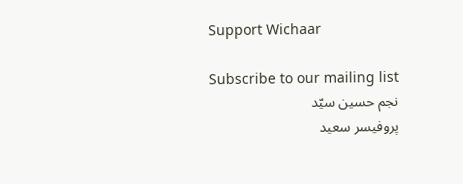Support Wichaar

Subscribe to our mailing list
نجم حسین سیّد
پروفیسر سعید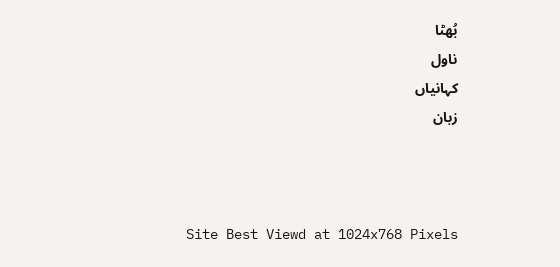بُھٹا
ناول
کہانیاں
زبان



Site Best Viewd at 1024x768 Pixels